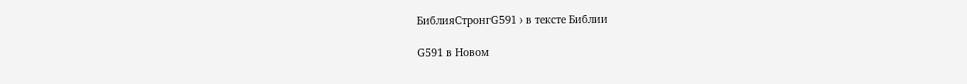БиблияСтронгG591 › в тексте Библии

G591 в Новом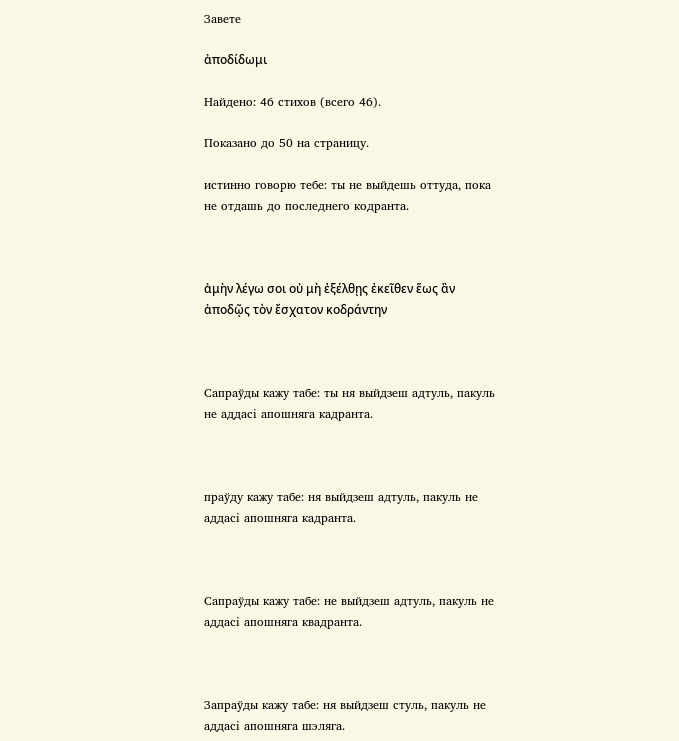Завете

ἀποδίδωμι

Найдено: 46 стихов (всего 46).

Показано до 50 на страницу.

истинно говорю тебе: ты не выйдешь оттуда, пока не отдашь до последнего кодранта.



ἀμὴν λέγω σοι οὐ μὴ ἐξέλθῃς ἐκεῖθεν ἕως ἂν ἀποδῷς τὸν ἔσχατον κοδράντην



Сапраўды кажу табе: ты ня выйдзеш адтуль, пакуль не аддасі апошняга кадранта.



праўду кажу табе: ня выйдзеш адтуль, пакуль не аддасі апошняга кадранта.



Сапраўды кажу табе: не выйдзеш адтуль, пакуль не аддасі апошняга квадранта.



Запраўды кажу табе: ня выйдзеш стуль, пакуль не аддасі апошняга шэляга.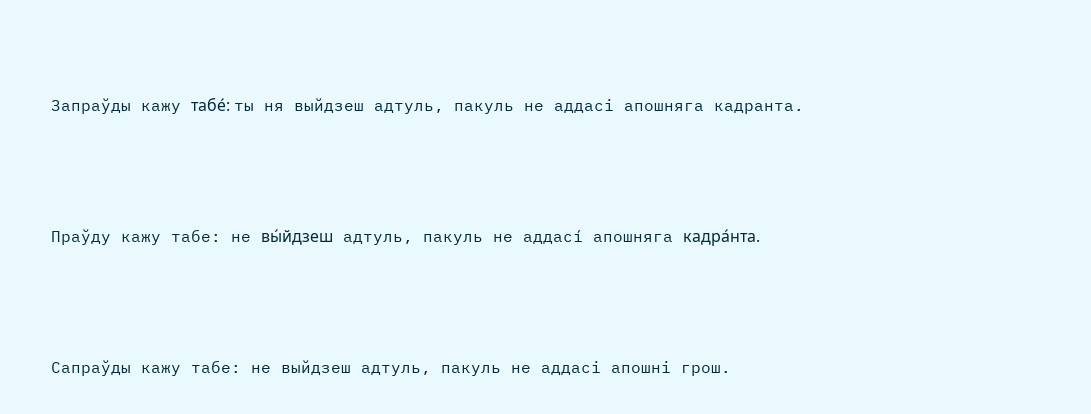Запраўды кажу табе́: ты ня выйдзеш адтуль, пакуль не аддасі апошняга кадранта.



Праўду кажу табе: не вы́йдзеш адтуль, пакуль не аддасí апошняга кадра́нта.



Сапраўды кажу табе: не выйдзеш адтуль, пакуль не аддасі апошні грош.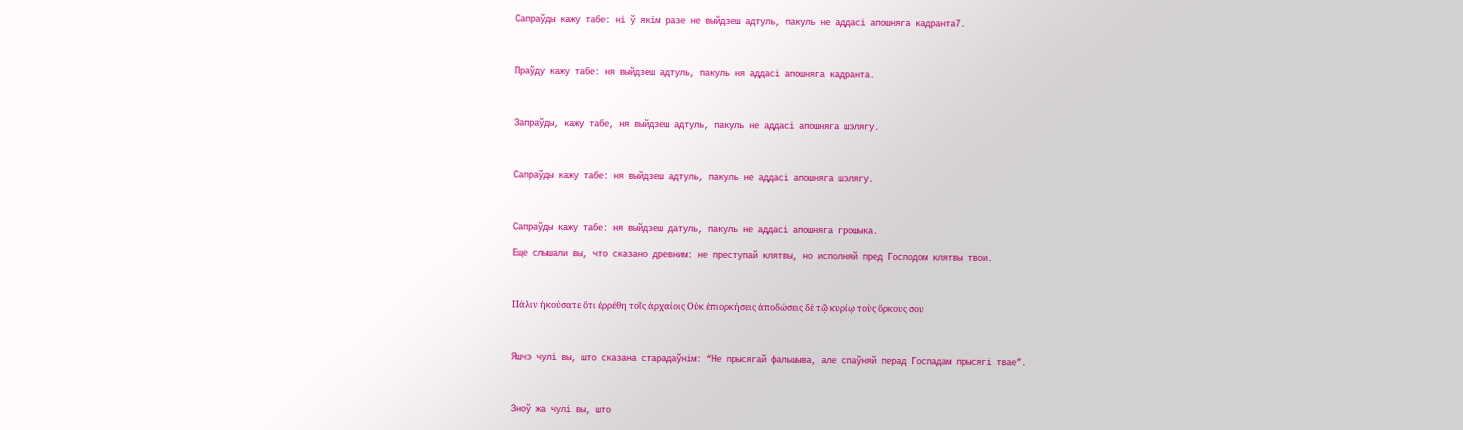Сапраўды кажу табе: ні ў якім разе не выйдзеш адтуль, пакуль не аддасі апошняга кадранта7.



Праўду кажу табе: ня выйдзеш адтуль, пакуль ня аддасі апошняга кадранта.



Запраўды, кажу табе, ня выйдзеш адтуль, пакуль не аддасі апошняга шэлягу.



Сапраўды кажу табе: ня выйдзеш адтуль, пакуль не аддасі апошняга шэлягу.



Сапраўды кажу табе: ня выйдзеш датуль, пакуль не аддасі апошняга грошыка.

Еще слышали вы, что сказано древним: не преступай клятвы, но исполняй пред Господом клятвы твои.



Πάλιν ἠκούσατε ὅτι ἐρρέθη τοῖς ἀρχαίοις Οὐκ ἐπιορκήσεις ἀποδώσεις δὲ τῷ κυρίῳ τοὺς ὅρκους σου



Яшчэ чулі вы, што сказана старадаўнім: “Не прысягай фальшыва, але спаўняй перад Госпадам прысягі твае”.



Зноў жа чулі вы, што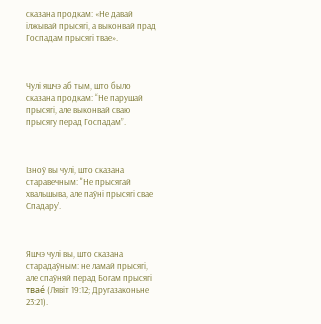сказана продкам: «Не давай ілжывай прысягі, а выконвай прад Госпадам прысягі твае».



Чулі яшчэ аб тым, што было сказана продкам: “Не парушай прысягі, але выконвай сваю прысягу перад Госпадам”.



Ізноў вы чулі, што сказана старавечным: "Не прысягай хвальшыва, але паўні прысягі свае Спадару’.



Яшчэ чулі вы, што сказана старадаўным: не ламай прысягі, але спаўняй перад Богам прысягі твае́ (Лявіт 19:12; Другазаконьне 23:21).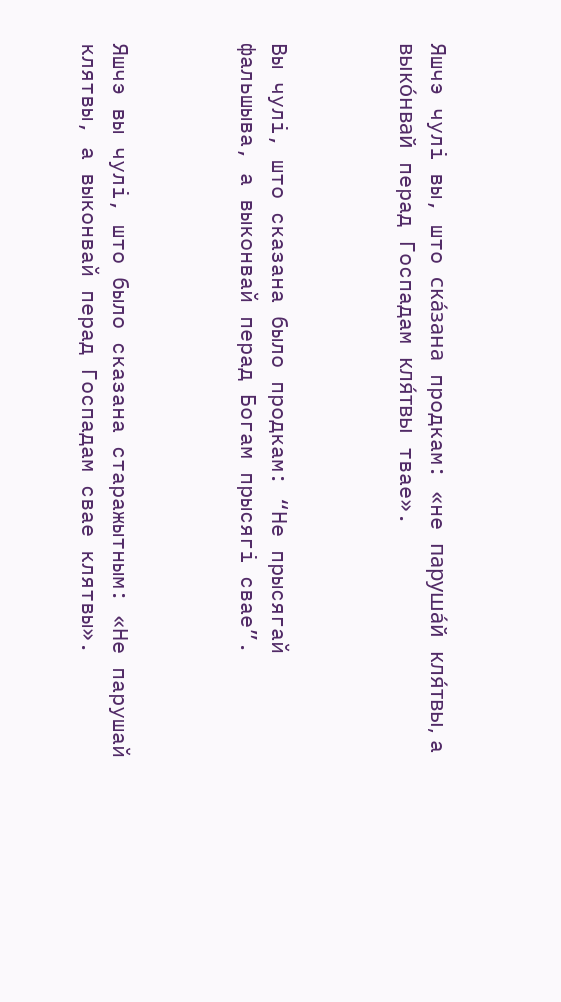Яшчэ чулі вы, што ска́зана продкам: «не паруша́й кля́твы, а выко́нвай перад Госпадам кля́твы твае».



Вы чулі, што сказана было продкам: “Не прысягай фальшыва, а выконвай перад Богам прысягі свае”.



Яшчэ вы чулі, што было сказана старажытным: «Не парушай клятвы, а выконвай перад Госпадам свае клятвы».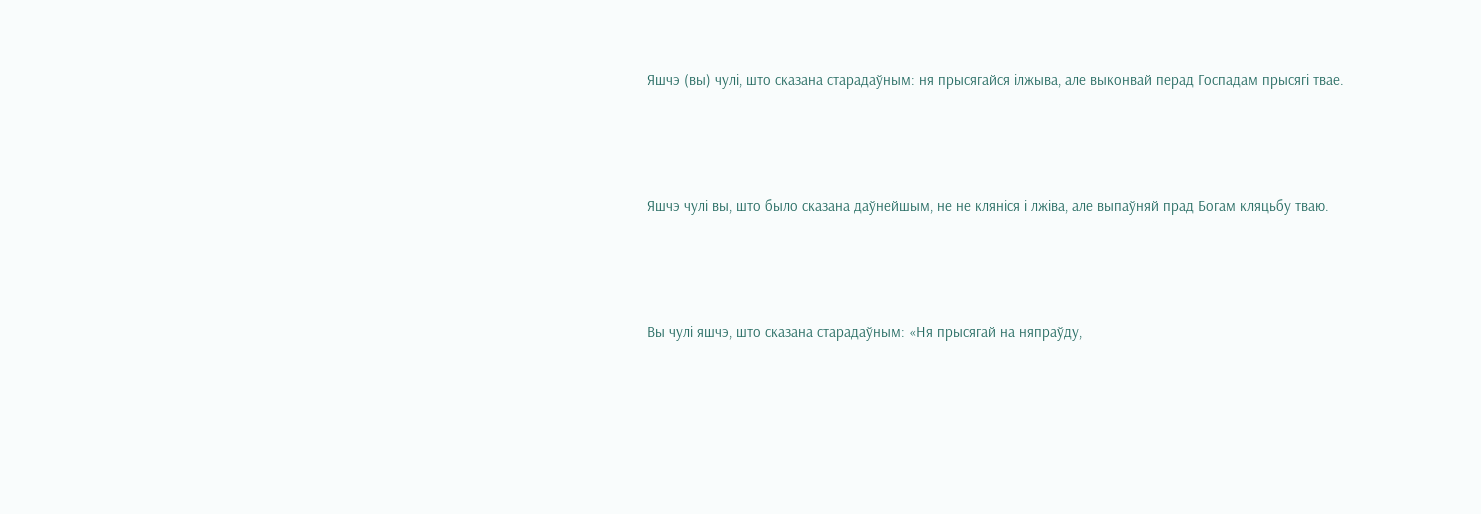Яшчэ (вы) чулі, што сказана старадаўным: ня прысягайся ілжыва, але выконвай перад Госпадам прысягі твае.



Яшчэ чулі вы, што было сказана даўнейшым, не не кляніся і лжіва, але выпаўняй прад Богам кляцьбу тваю.



Вы чулі яшчэ, што сказана старадаўным: «Ня прысягай на няпраўду,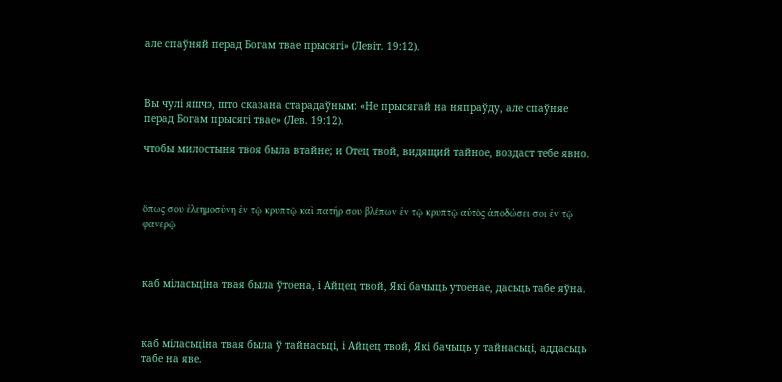але спаўняй перад Богам твае прысягі» (Левіт. 19:12).



Вы чулі яшчэ, што сказана старадаўным: «Не прысягай на няпраўду, але спаўняе перад Богам прысягі твае» (Лев. 19:12).

чтобы милостыня твоя была втайне; и Отец твой, видящий тайное, воздаст тебе явно.



ὅπως σου ἐλεημοσύνη ἐν τῷ κρυπτῷ καὶ πατήρ σου βλέπων ἐν τῷ κρυπτῷ αὑτὸς ἀποδώσει σοι ἐν τῷ φανερῷ



каб міласьціна твая была ўтоена, і Айцец твой, Які бачыць утоенае, дасьць табе яўна.



каб міласьціна твая была ў тайнасьці, і Айцец твой, Які бачыць у тайнасьці, аддасьць табе на яве.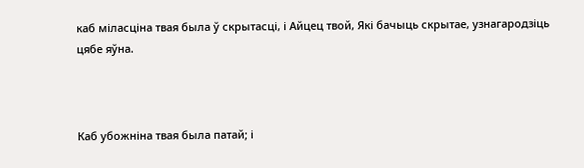каб міласціна твая была ў скрытасці, і Айцец твой, Які бачыць скрытае, узнагародзіць цябе яўна.



Каб убожніна твая была патай; і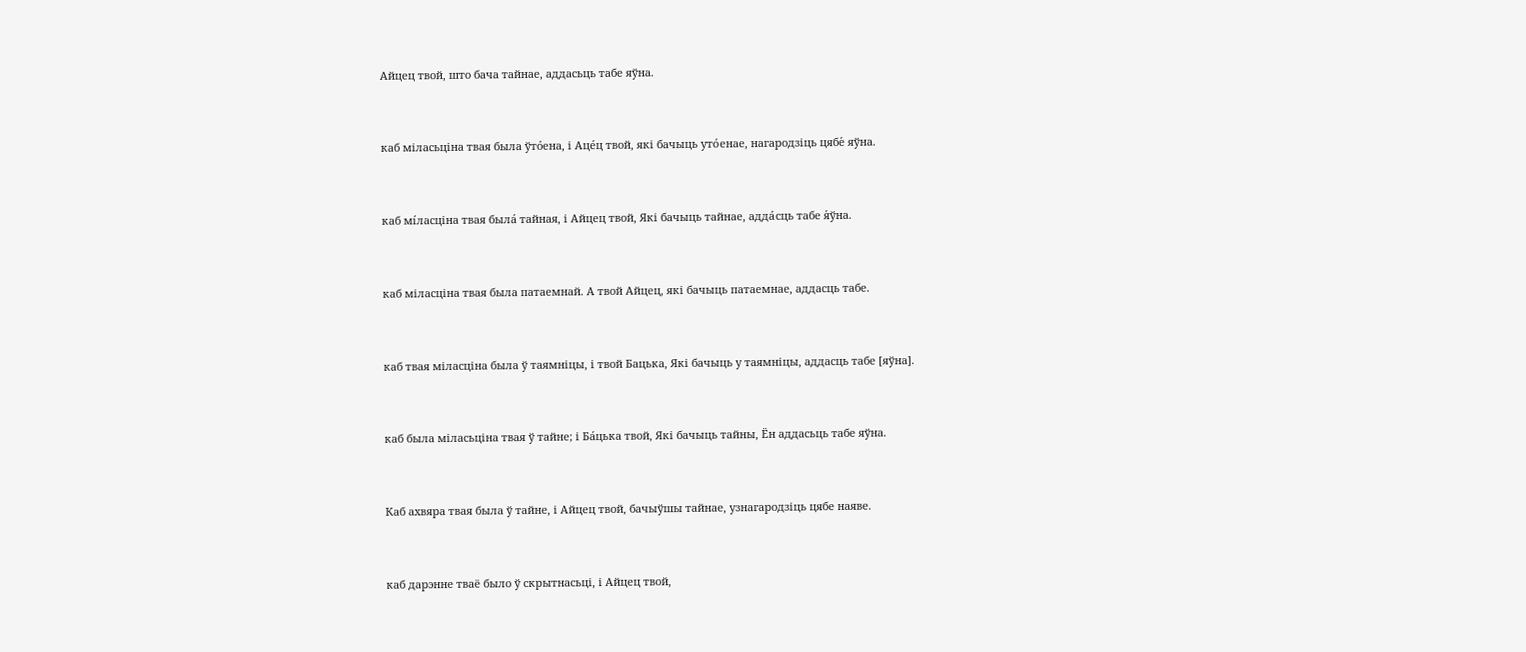Айцец твой, што бача тайнае, аддасьць табе яўна.



каб міласьціна твая была ўто́ена, і Аце́ц твой, які бачыць уто́енае, нагародзіць цябе́ яўна.



каб мíласціна твая была́ тайная, і Айцец твой, Які бачыць тайнае, адда́сць табе я́ўна.



каб міласціна твая была патаемнай. А твой Айцец, які бачыць патаемнае, аддасць табе.



каб твая міласціна была ў таямніцы, і твой Бацька, Які бачыць у таямніцы, аддасць табе [яўна].



каб была міласьціна твая ў тайне; і Ба́цька твой, Які бачыць тайны, Ён аддасьць табе яўна.



Каб ахвяра твая была ў тайне, і Айцец твой, бачыўшы тайнае, узнагародзіць цябе наяве.



каб дарэнне тваё было ў скрытнасьці, і Айцец твой,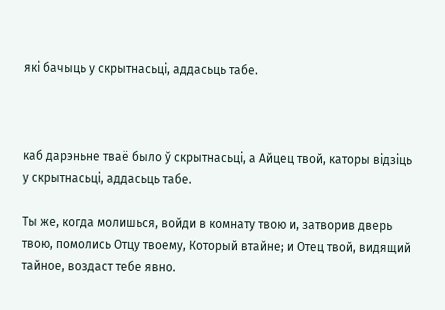які бачыць у скрытнасьці, аддасьць табе.



каб дарэньне тваё было ў скрытнасьці, а Айцец твой, каторы відзіць у скрытнасьці, аддасьць табе.

Ты же, когда молишься, войди в комнату твою и, затворив дверь твою, помолись Отцу твоему, Который втайне; и Отец твой, видящий тайное, воздаст тебе явно.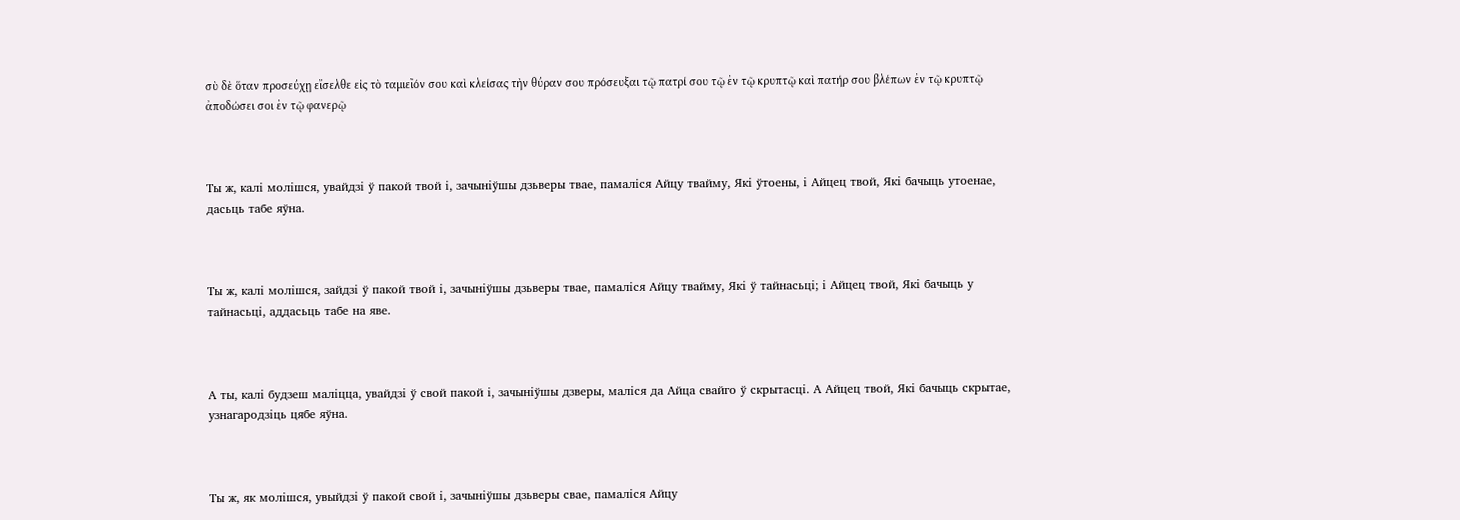σὺ δὲ ὅταν προσεύχῃ εἴσελθε εἰς τὸ ταμιεῖόν σου καὶ κλείσας τὴν θύραν σου πρόσευξαι τῷ πατρί σου τῷ ἐν τῷ κρυπτῷ καὶ πατήρ σου βλέπων ἐν τῷ κρυπτῷ ἀποδώσει σοι ἐν τῷ φανερῷ



Ты ж, калі молішся, увайдзі ў пакой твой і, зачыніўшы дзьверы твае, памаліся Айцу твайму, Які ўтоены, і Айцец твой, Які бачыць утоенае, дасьць табе яўна.



Ты ж, калі молішся, зайдзі ў пакой твой і, зачыніўшы дзьверы твае, памаліся Айцу твайму, Які ў тайнасьці; і Айцец твой, Які бачыць у тайнасьці, аддасьць табе на яве.



А ты, калі будзеш маліцца, увайдзі ў свой пакой і, зачыніўшы дзверы, маліся да Айца свайго ў скрытасці. А Айцец твой, Які бачыць скрытае, узнагародзіць цябе яўна.



Ты ж, як молішся, увыйдзі ў пакой свой і, зачыніўшы дзьверы свае, памаліся Айцу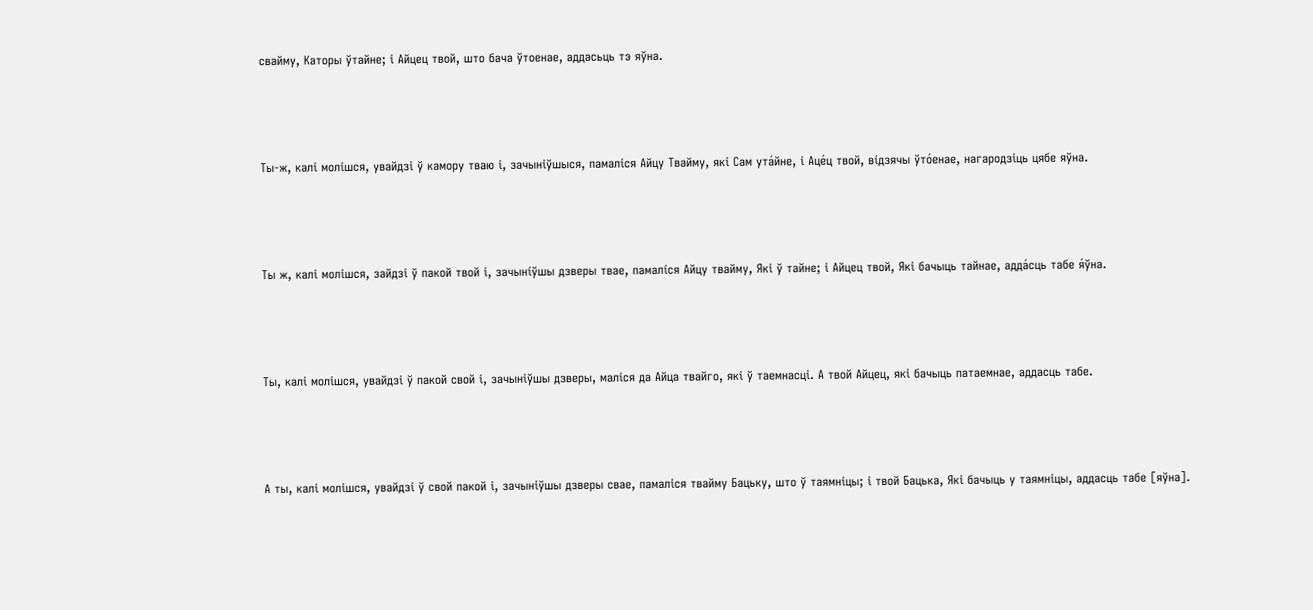свайму, Каторы ўтайне; і Айцец твой, што бача ўтоенае, аддасьць тэ яўна.



Ты-ж, калі молішся, увайдзі ў камору тваю і, зачыніўшыся, памаліся Айцу Твайму, які Сам ута́йне, і Аце́ц твой, вíдзячы ўто́енае, нагародзіць цябе яўна.



Ты ж, калі молішся, зайдзі ў пакой твой і, зачынíўшы дзверы твае, памалíся Айцу твайму, Які ў тайне; і Айцец твой, Які бачыць тайнае, адда́сць табе я́ўна.



Ты, калі молішся, увайдзі ў пакой свой і, зачыніўшы дзверы, маліся да Айца твайго, які ў таемнасці. А твой Айцец, які бачыць патаемнае, аддасць табе.



А ты, калі молішся, увайдзі ў свой пакой і, зачыніўшы дзверы свае, памаліся твайму Бацьку, што ў таямніцы; і твой Бацька, Які бачыць у таямніцы, аддасць табе [яўна].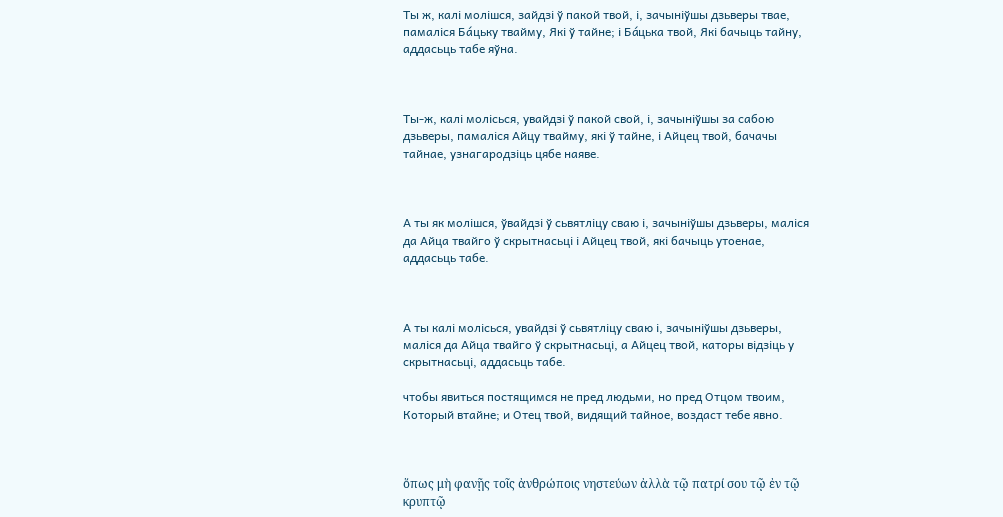Ты ж, калі молішся, зайдзі ў пакой твой, і, зачыніўшы дзьверы твае, памаліся Ба́цьку твайму, Які ў тайне; і Ба́цька твой, Які бачыць тайну, аддасьць табе яўна.



Ты-ж, калі молісься, увайдзі ў пакой свой, і, зачыніўшы за сабою дзьверы, памаліся Айцу твайму, які ў тайне, і Айцец твой, бачачы тайнае, узнагародзіць цябе наяве.



А ты як молішся, ўвайдзі ў сьвятліцу сваю і, зачыніўшы дзьверы, маліся да Айца твайго ў скрытнасьці і Айцец твой, які бачыць утоенае, аддасьць табе.



А ты калі молісься, увайдзі ў сьвятліцу сваю і, зачыніўшы дзьверы, маліся да Айца твайго ў скрытнасьці, а Айцец твой, каторы відзіць у скрытнасьці, аддасьць табе.

чтобы явиться постящимся не пред людьми, но пред Отцом твоим, Который втайне; и Отец твой, видящий тайное, воздаст тебе явно.



ὅπως μὴ φανῇς τοῖς ἀνθρώποις νηστεύων ἀλλὰ τῷ πατρί σου τῷ ἐν τῷ κρυπτῷ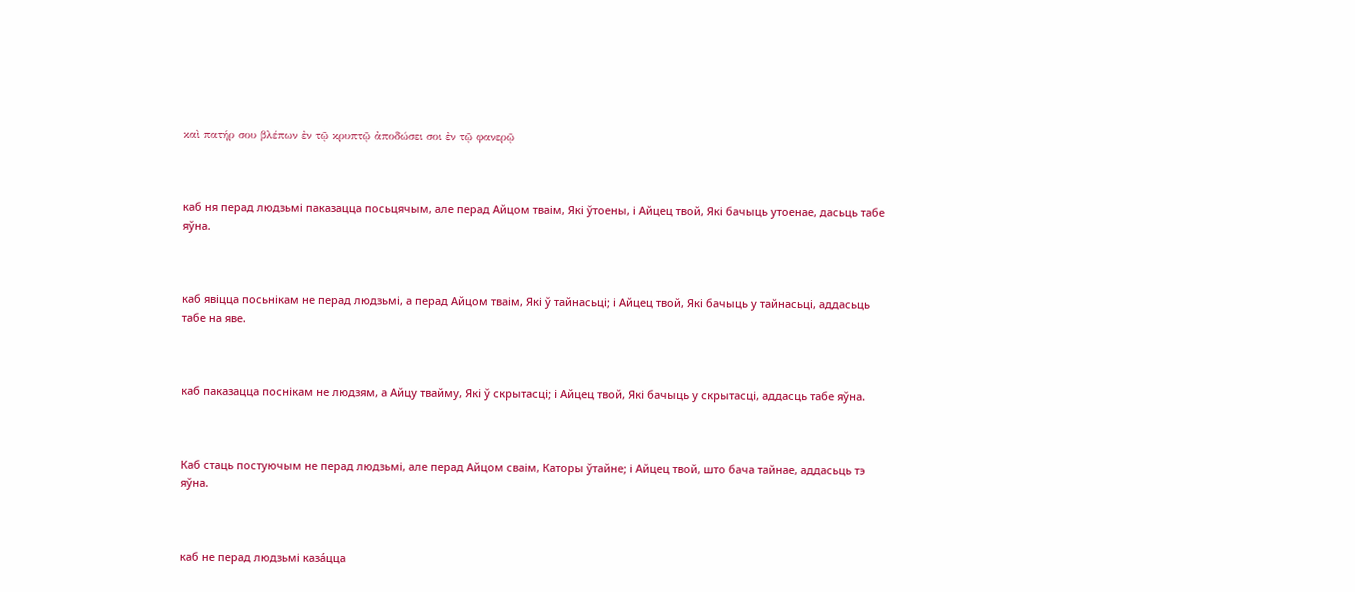καὶ πατήρ σου βλέπων ἐν τῷ κρυπτῷ ἀποδώσει σοι ἐν τῷ φανερῷ



каб ня перад людзьмі паказацца посьцячым, але перад Айцом тваім, Які ўтоены, і Айцец твой, Які бачыць утоенае, дасьць табе яўна.



каб явіцца посьнікам не перад людзьмі, а перад Айцом тваім, Які ў тайнасьці; і Айцец твой, Які бачыць у тайнасьці, аддасьць табе на яве.



каб паказацца поснікам не людзям, а Айцу твайму, Які ў скрытасці; і Айцец твой, Які бачыць у скрытасці, аддасць табе яўна.



Каб стаць постуючым не перад людзьмі, але перад Айцом сваім, Каторы ўтайне; і Айцец твой, што бача тайнае, аддасьць тэ яўна.



каб не перад людзьмі каза́цца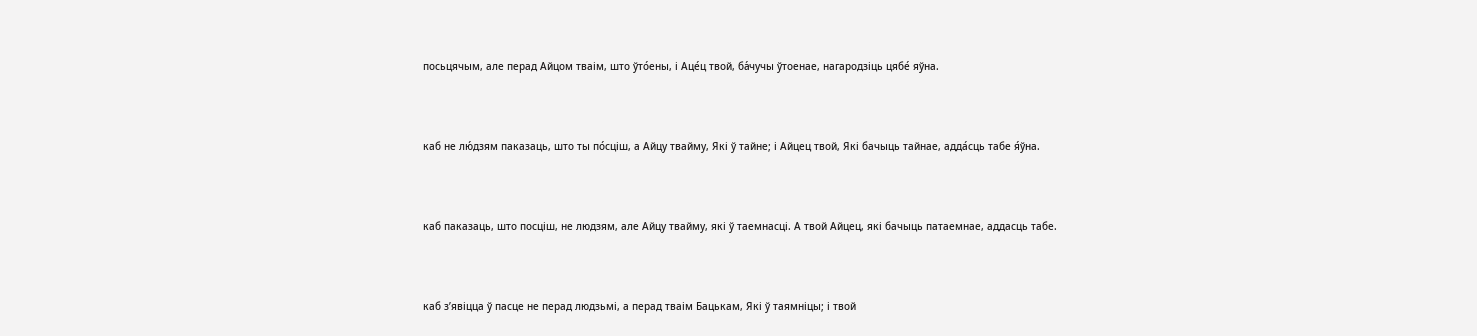посьцячым, але перад Айцом тваім, што ўто́ены, і Аце́ц твой, ба́чучы ўтоенае, нагародзіць цябе́ яўна.



каб не лю́дзям паказаць, што ты по́сціш, а Айцу твайму, Які ў тайне; і Айцец твой, Які бачыць тайнае, адда́сць табе я́ўна.



каб паказаць, што посціш, не людзям, але Айцу твайму, які ў таемнасці. А твой Айцец, які бачыць патаемнае, аддасць табе.



каб з’явіцца ў пасце не перад людзьмі, а перад тваім Бацькам, Які ў таямніцы; і твой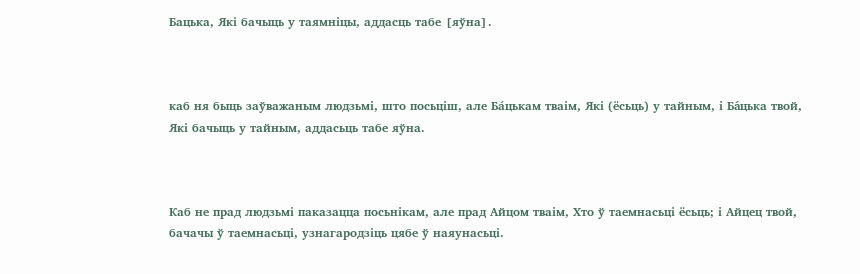Бацька, Які бачыць у таямніцы, аддасць табе [яўна].



каб ня быць заўважаным людзьмі, што посьціш, але Ба́цькам тваім, Які (ёсьць) у тайным, і Ба́цька твой, Які бачыць у тайным, аддасьць табе яўна.



Каб не прад людзьмі паказацца посьнікам, але прад Айцом тваім, Хто ў таемнасьці ёсьць; і Айцец твой, бачачы ў таемнасьці, узнагародзіць цябе ў наяунасьці.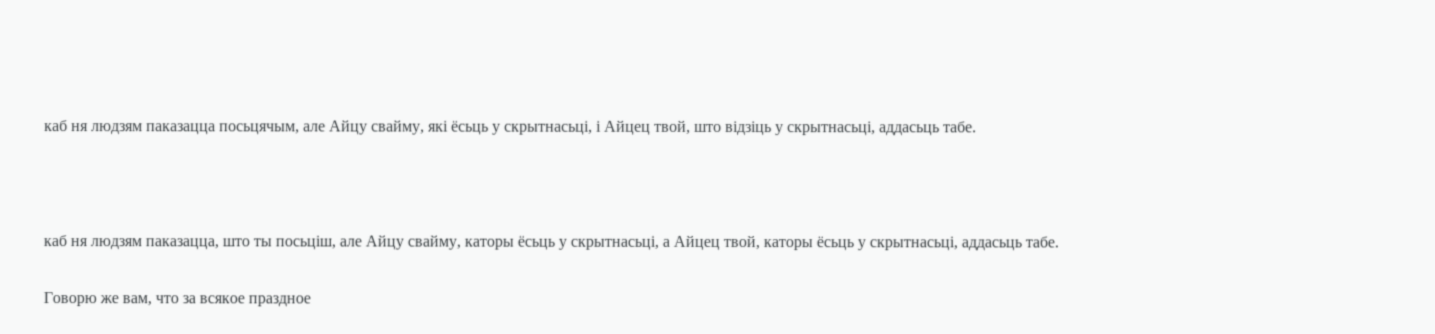каб ня людзям паказацца посьцячым, але Айцу свайму, які ёсьць у скрытнасьці, і Айцец твой, што відзіць у скрытнасьці, аддасьць табе.



каб ня людзям паказацца, што ты посьціш, але Айцу свайму, каторы ёсьць у скрытнасьці, а Айцец твой, каторы ёсьць у скрытнасьці, аддасьць табе.

Говорю же вам, что за всякое праздное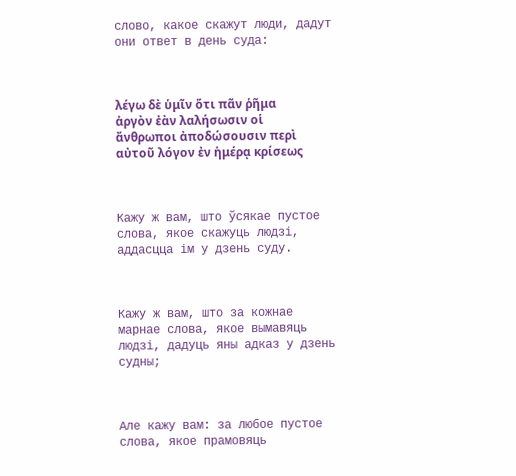слово, какое скажут люди, дадут они ответ в день суда:



λέγω δὲ ὑμῖν ὅτι πᾶν ῥῆμα ἀργὸν ἐὰν λαλήσωσιν οἱ ἄνθρωποι ἀποδώσουσιν περὶ αὐτοῦ λόγον ἐν ἡμέρᾳ κρίσεως



Кажу ж вам, што ўсякае пустое слова, якое скажуць людзі, аддасцца ім у дзень суду.



Кажу ж вам, што за кожнае марнае слова, якое вымавяць людзі, дадуць яны адказ у дзень судны;



Але кажу вам: за любое пустое слова, якое прамовяць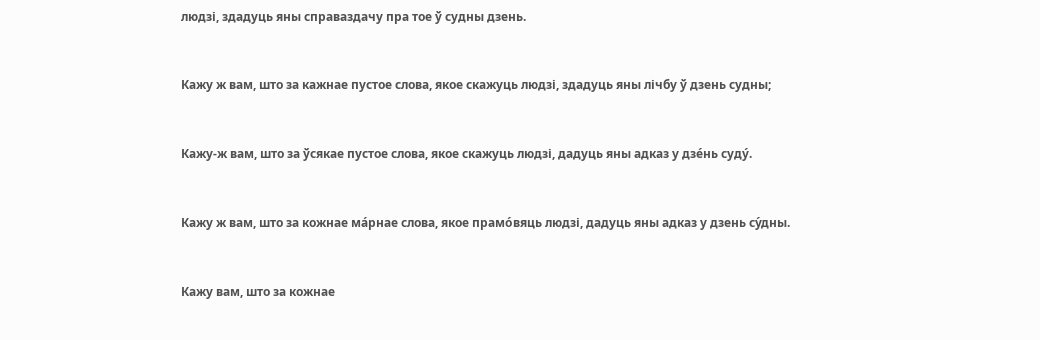людзі, здадуць яны справаздачу пра тое ў судны дзень.



Кажу ж вам, што за кажнае пустое слова, якое скажуць людзі, здадуць яны лічбу ў дзень судны;



Кажу-ж вам, што за ўсякае пустое слова, якое скажуць людзі, дадуць яны адказ у дзе́нь суду́.



Кажу ж вам, што за кожнае ма́рнае слова, якое прамо́вяць людзі, дадуць яны адказ у дзень су́дны.



Кажу вам, што за кожнае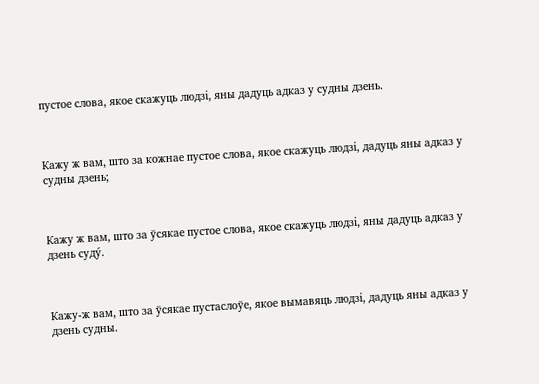пустое слова, якое скажуць людзі, яны дадуць адказ у судны дзень.



Кажу ж вам, што за кожнае пустое слова, якое скажуць людзі, дадуць яны адказ у судны дзень;



Кажу ж вам, што за ўсякае пустое слова, якое скажуць людзі, яны дадуць адказ у дзень суду́.



Кажу-ж вам, што за ўсякае пустаслоўе, якое вымавяць людзі, дадуць яны адказ у дзень судны.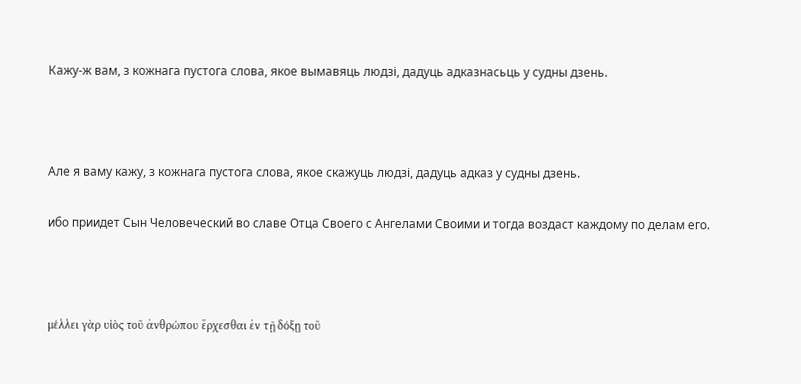Кажу-ж вам, з кожнага пустога слова, якое вымавяць людзі, дадуць адказнасьць у судны дзень.



Але я ваму кажу, з кожнага пустога слова, якое скажуць людзі, дадуць адказ у судны дзень.

ибо приидет Сын Человеческий во славе Отца Своего с Ангелами Своими и тогда воздаст каждому по делам его.



μέλλει γὰρ υἱὸς τοῦ ἀνθρώπου ἔρχεσθαι ἐν τῇ δόξῃ τοῦ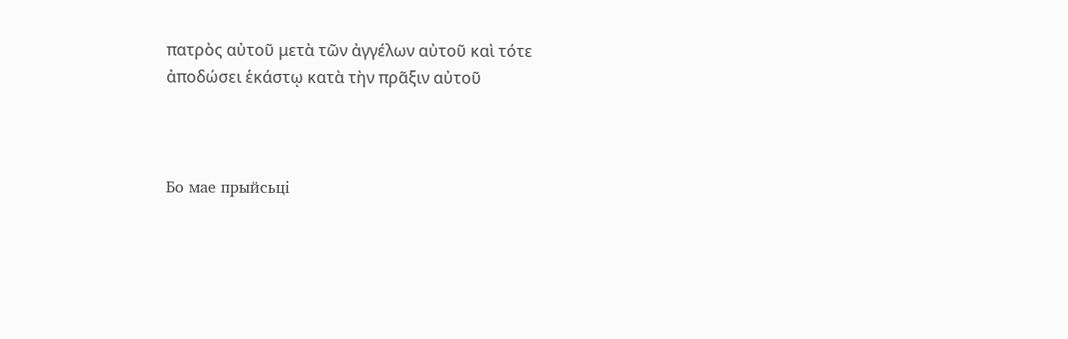πατρὸς αὐτοῦ μετὰ τῶν ἀγγέλων αὐτοῦ καὶ τότε ἀποδώσει ἑκάστῳ κατὰ τὴν πρᾶξιν αὐτοῦ



Бо мае прыйсьці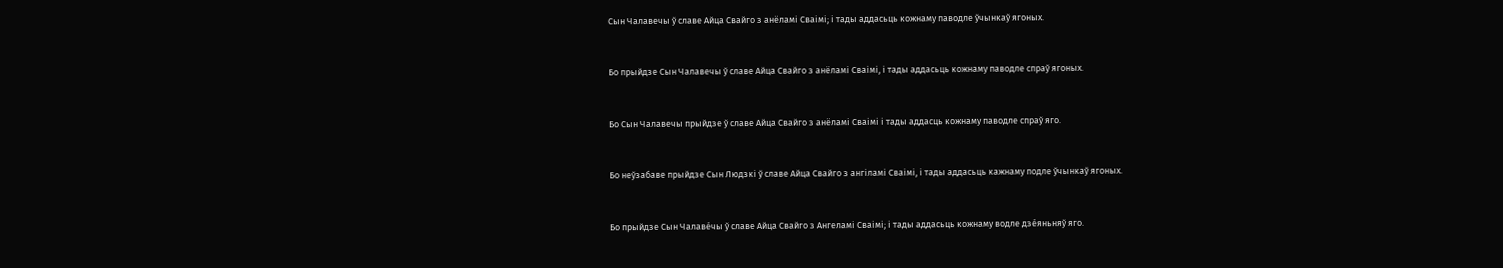Сын Чалавечы ў славе Айца Свайго з анёламі Сваімі; і тады аддасьць кожнаму паводле ўчынкаў ягоных.



Бо прыйдзе Сын Чалавечы ў славе Айца Свайго з анёламі Сваімі, і тады аддасьць кожнаму паводле спраў ягоных.



Бо Сын Чалавечы прыйдзе ў славе Айца Свайго з анёламі Сваімі і тады аддасць кожнаму паводле спраў яго.



Бо неўзабаве прыйдзе Сын Людзкі ў славе Айца Свайго з ангіламі Сваімі, і тады аддасьць кажнаму подле ўчынкаў ягоных.



Бо прыйдзе Сын Чалаве́чы ў славе Айца Свайго з Ангеламі Сваімі; і тады аддасьць кожнаму водле дзе́яньняў яго.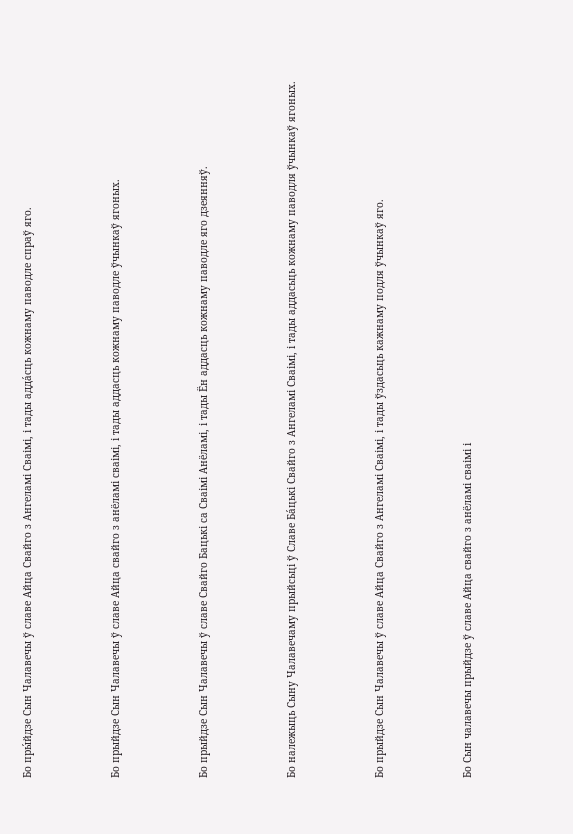Бо пры́йдзе Сын Чалавечы ў славе Айца Свайго з Ангеламі Сваімі, і тады адда́сць кожнаму паводле спраў яго.



Бо прыйдзе Сын Чалавечы ў славе Айца свайго з анёламі сваімі, і тады аддасць кожнаму паводле ўчынкаў ягоных.



Бо прыйдзе Сын Чалавечы ў славе Свайго Бацькі са Сваімі Анёламі, і тады Ён аддасць кожнаму паводле яго дзеянняў.



Бо належыць Сыну Чалавечаму прыйсьці ў Славе Ба́цькі Свайго з Ангеламі Сваімі, і тады аддасьць кожнаму паводля ўчынкаў ягоных.



Бо прыйдзе Сын Чалавечы ў славе Айца Свайго з Ангеламі Сваімі, і тады ўздасьць кажнаму подля ўчынкаў яго.



Бо Сын чалавечы прыйдзе ў славе Айца свайго з анёламі сваімі і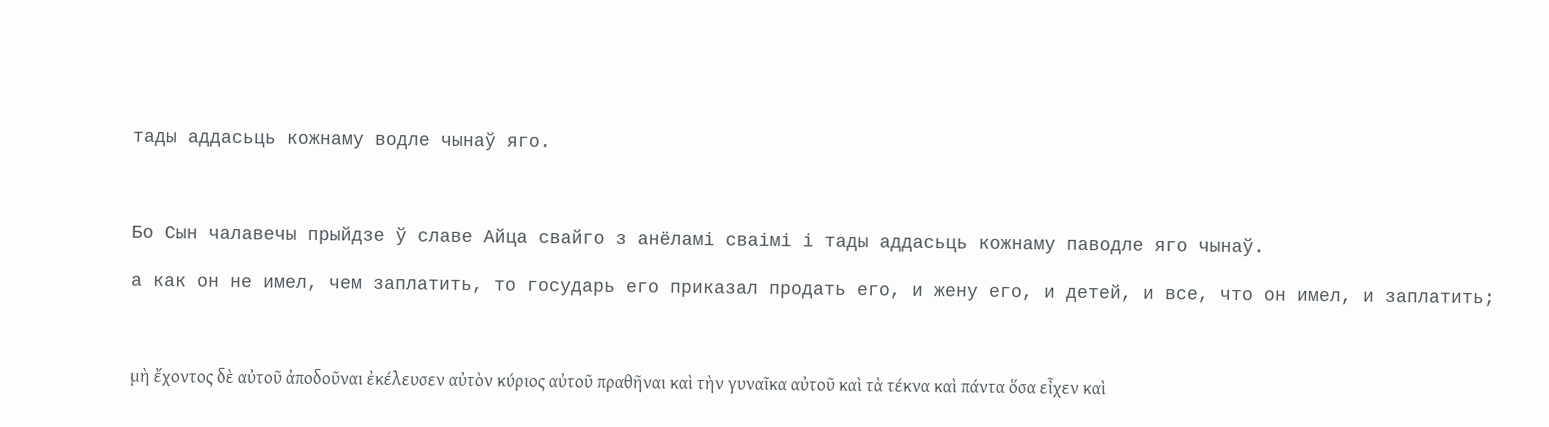тады аддасьць кожнаму водле чынаў яго.



Бо Сын чалавечы прыйдзе ў славе Айца свайго з анёламі сваімі і тады аддасьць кожнаму паводле яго чынаў.

а как он не имел, чем заплатить, то государь его приказал продать его, и жену его, и детей, и все, что он имел, и заплатить;



μὴ ἔχοντος δὲ αὐτοῦ ἀποδοῦναι ἐκέλευσεν αὐτὸν κύριος αὐτοῦ πραθῆναι καὶ τὴν γυναῖκα αὐτοῦ καὶ τὰ τέκνα καὶ πάντα ὅσα εἶχεν καὶ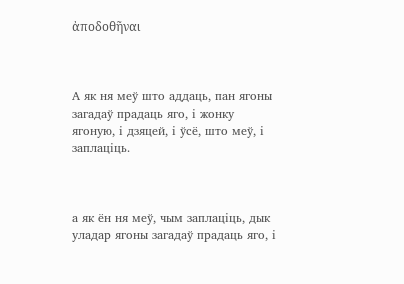ἀποδοθῆναι



А як ня меў што аддаць, пан ягоны загадаў прадаць яго, і жонку ягоную, і дзяцей, і ўсё, што меў, і заплаціць.



а як ён ня меў, чым заплаціць, дык уладар ягоны загадаў прадаць яго, і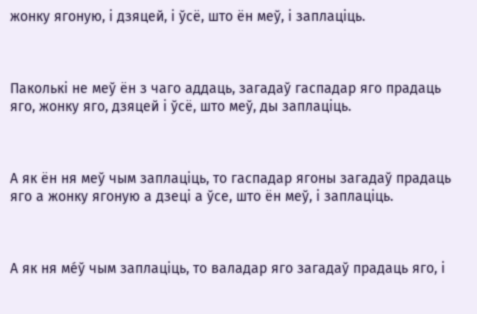жонку ягоную, і дзяцей, і ўсё, што ён меў, і заплаціць.



Паколькі не меў ён з чаго аддаць, загадаў гаспадар яго прадаць яго, жонку яго, дзяцей і ўсё, што меў, ды заплаціць.



А як ён ня меў чым заплаціць, то гаспадар ягоны загадаў прадаць яго а жонку ягоную а дзеці а ўсе, што ён меў, і заплаціць.



А як ня ме́ў чым заплаціць, то валадар яго загадаў прадаць яго, і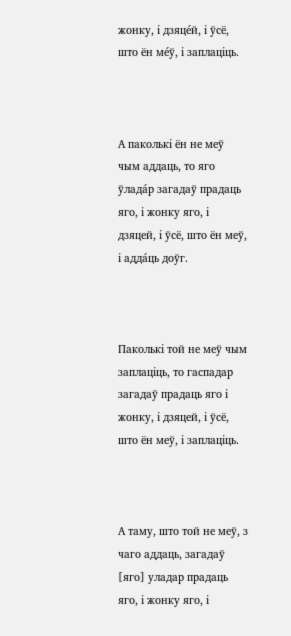жонку, і дзяце́й, і ўсё, што ён ме́ў, і заплаціць.



А паколькі ён не меў чым аддаць, то яго ўлада́р загадаў прадаць яго, і жонку яго, і дзяцей, і ўсё, што ён меў, і адда́ць доўг.



Паколькі той не меў чым заплаціць, то гаспадар загадаў прадаць яго і жонку, і дзяцей, і ўсё, што ён меў, і заплаціць.



А таму, што той не меў, з чаго аддаць, загадаў [яго] уладар прадаць яго, і жонку яго, і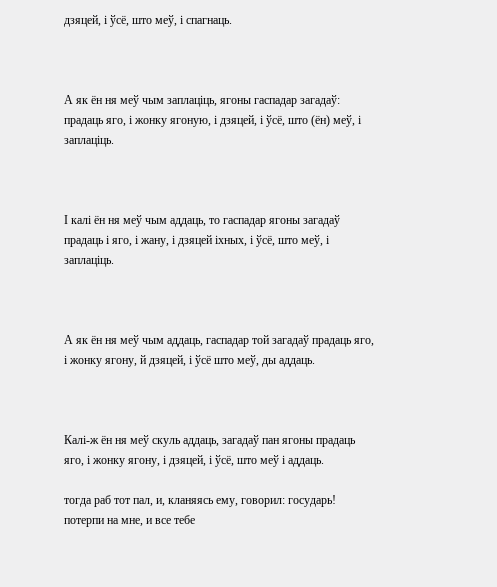дзяцей, і ўсё, што меў, і спагнаць.



А як ён ня меў чым заплаціць, ягоны гаспадар загадаў: прадаць яго, і жонку ягоную, і дзяцей, і ўсё, што (ён) меў, і заплаціць.



І калі ён ня меў чым аддаць, то гаспадар ягоны загадаў прадаць і яго, і жану, і дзяцей іхных, і ўсё, што меў, і заплаціць.



А як ён ня меў чым аддаць, гаспадар той загадаў прадаць яго, і жонку ягону, й дзяцей, і ўсё што меў, ды аддаць.



Калі-ж ён ня меў скуль аддаць, загадаў пан ягоны прадаць яго, і жонку ягону, і дзяцей, і ўсё, што меў і аддаць.

тогда раб тот пал, и, кланяясь ему, говорил: государь! потерпи на мне, и все тебе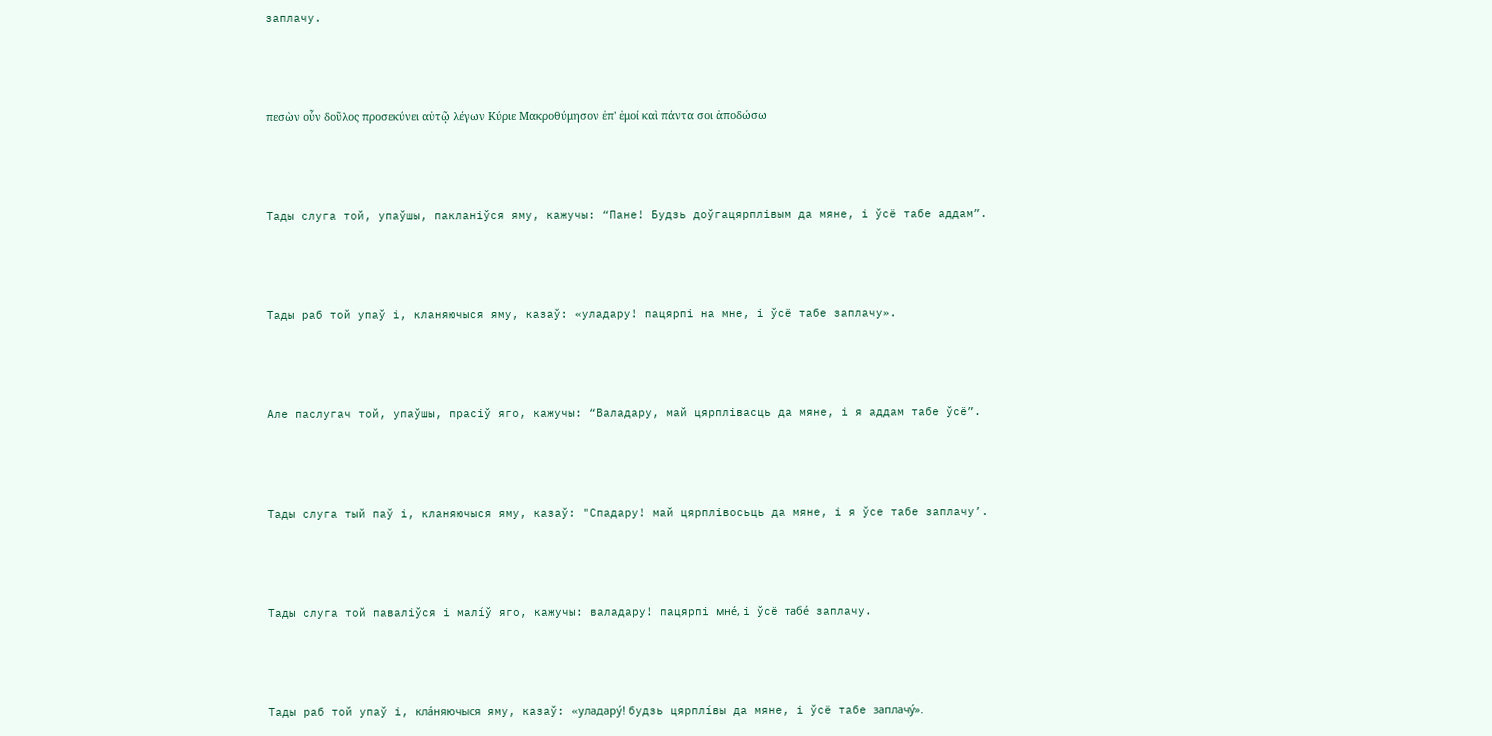заплачу.



πεσὼν οὖν δοῦλος προσεκύνει αὐτῷ λέγων Κύριε Μακροθύμησον ἐπ' ἐμοί καὶ πάντα σοι ἀποδώσω



Тады слуга той, упаўшы, пакланіўся яму, кажучы: “Пане! Будзь доўгацярплівым да мяне, і ўсё табе аддам”.



Тады раб той упаў і, кланяючыся яму, казаў: «уладару! пацярпі на мне, і ўсё табе заплачу».



Але паслугач той, упаўшы, прасіў яго, кажучы: “Валадару, май цярплівасць да мяне, і я аддам табе ўсё”.



Тады слуга тый паў і, кланяючыся яму, казаў: "Спадару! май цярплівосьць да мяне, і я ўсе табе заплачу’.



Тады слуга той паваліўся і малíў яго, кажучы: валадару! пацярпі мне́, і ўсё табе́ заплачу.



Тады раб той упаў і, кла́няючыся яму, казаў: «уладару́! будзь цярплíвы да мяне, і ўсё табе заплачу́».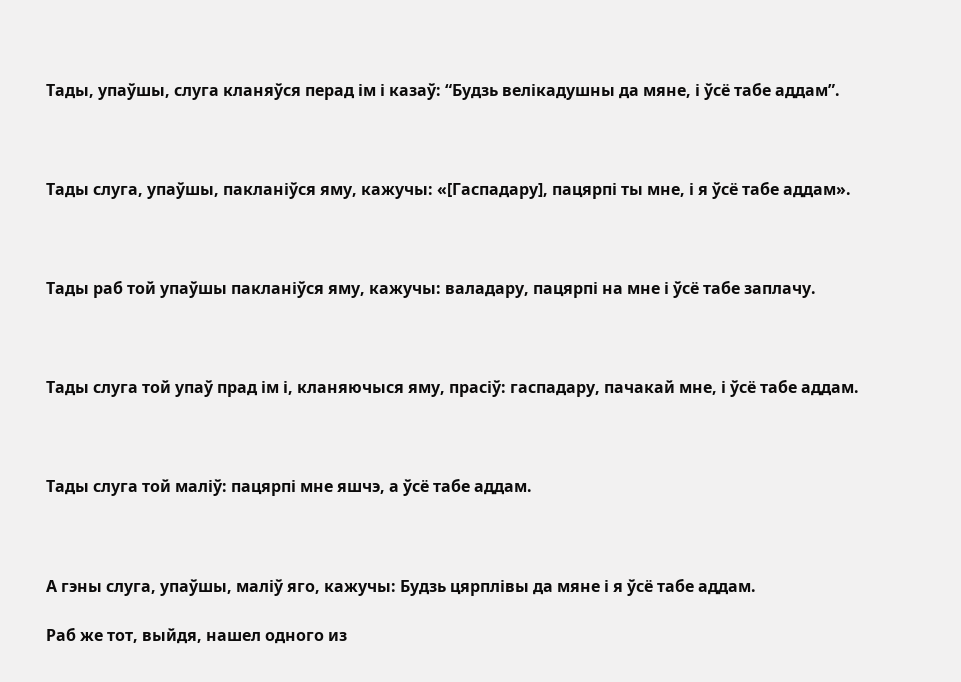Тады, упаўшы, слуга кланяўся перад ім і казаў: “Будзь велікадушны да мяне, і ўсё табе аддам”.



Тады слуга, упаўшы, пакланіўся яму, кажучы: «[Гаспадару], пацярпі ты мне, і я ўсё табе аддам».



Тады раб той упаўшы пакланіўся яму, кажучы: валадару, пацярпі на мне і ўсё табе заплачу.



Тады слуга той упаў прад ім і, кланяючыся яму, прасіў: гаспадару, пачакай мне, і ўсё табе аддам.



Тады слуга той маліў: пацярпі мне яшчэ, а ўсё табе аддам.



А гэны слуга, упаўшы, маліў яго, кажучы: Будзь цярплівы да мяне і я ўсё табе аддам.

Раб же тот, выйдя, нашел одного из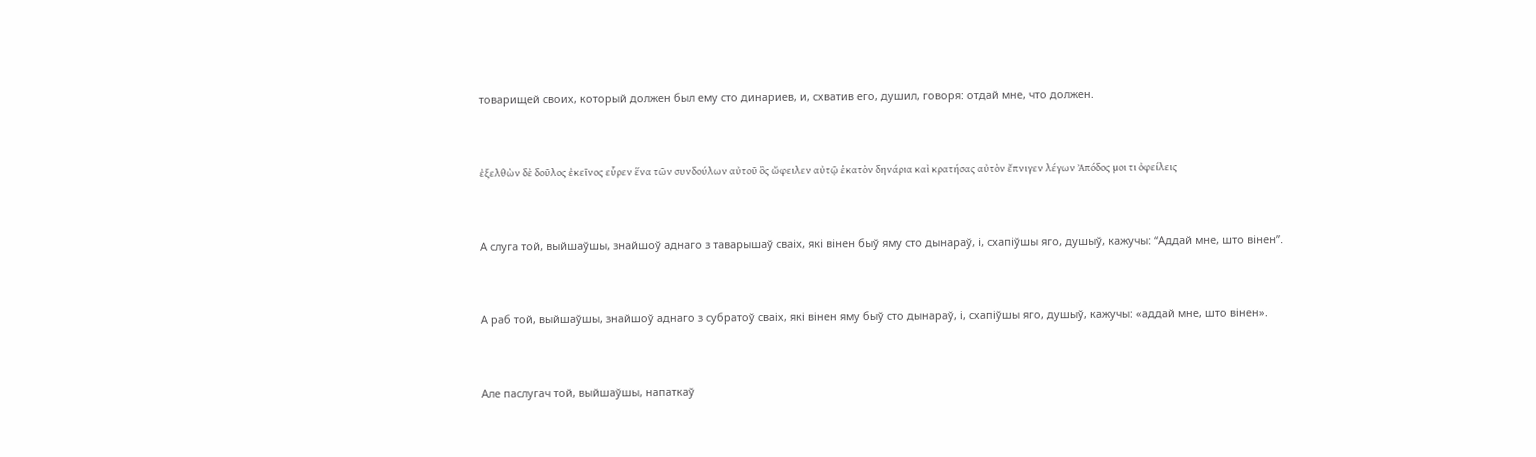товарищей своих, который должен был ему сто динариев, и, схватив его, душил, говоря: отдай мне, что должен.



ἐξελθὼν δὲ δοῦλος ἐκεῖνος εὗρεν ἕνα τῶν συνδούλων αὐτοῦ ὃς ὤφειλεν αὐτῷ ἑκατὸν δηνάρια καὶ κρατήσας αὐτὸν ἔπνιγεν λέγων Ἀπόδος μοι τι ὀφείλεις



А слуга той, выйшаўшы, знайшоў аднаго з таварышаў сваіх, які вінен быў яму сто дынараў, і, схапіўшы яго, душыў, кажучы: “Аддай мне, што вінен”.



А раб той, выйшаўшы, знайшоў аднаго з субратоў сваіх, які вінен яму быў сто дынараў, і, схапіўшы яго, душыў, кажучы: «аддай мне, што вінен».



Але паслугач той, выйшаўшы, напаткаў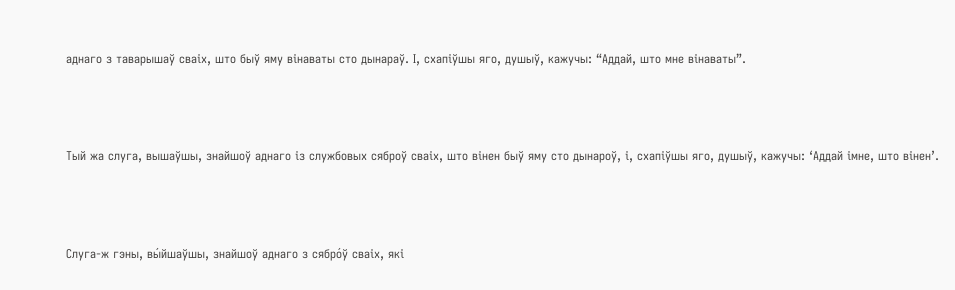аднаго з таварышаў сваіх, што быў яму вінаваты сто дынараў. І, схапіўшы яго, душыў, кажучы: “Аддай, што мне вінаваты”.



Тый жа слуга, вышаўшы, знайшоў аднаго із службовых сяброў сваіх, што вінен быў яму сто дынароў, і, схапіўшы яго, душыў, кажучы: ‘Аддай імне, што вінен’.



Слуга-ж гэны, вы́йшаўшы, знайшоў аднаго з сябро́ў сваіх, які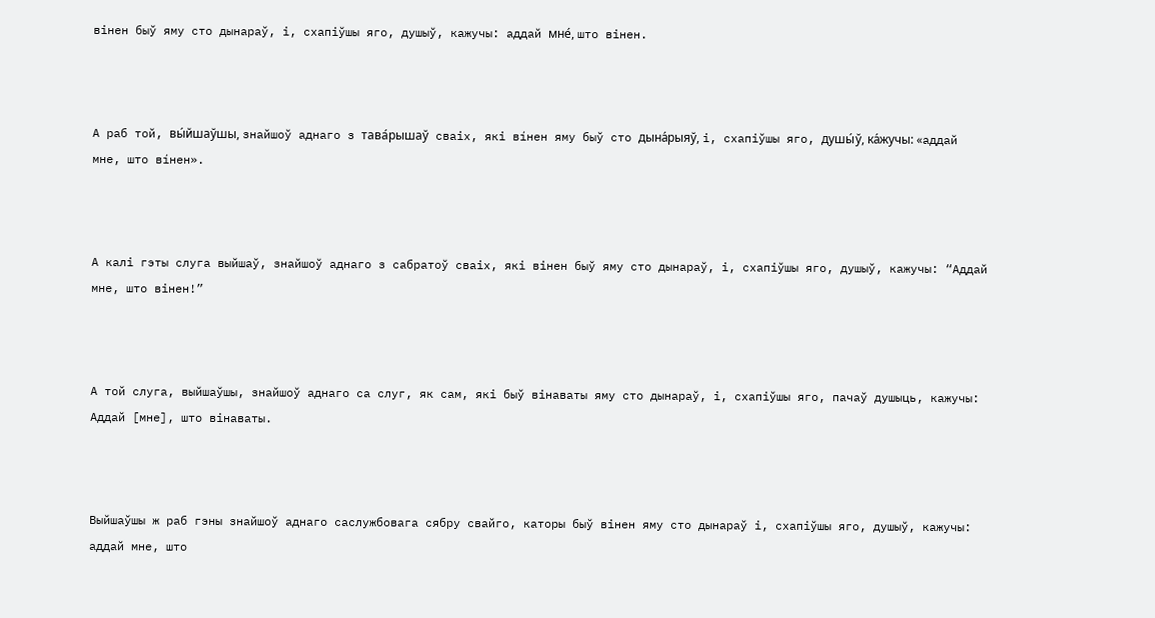вінен быў яму сто дынараў, і, схапіўшы яго, душыў, кажучы: аддай мне́, што вінен.



А раб той, вы́йшаўшы, знайшоў аднаго з тава́рышаў сваіх, які вíнен яму быў сто дына́рыяў, і, схапіўшы яго, душы́ў, ка́жучы: «аддай мне, што вíнен».



А калі гэты слуга выйшаў, знайшоў аднаго з сабратоў сваіх, які вінен быў яму сто дынараў, і, схапіўшы яго, душыў, кажучы: “Аддай мне, што вінен!”



А той слуга, выйшаўшы, знайшоў аднаго са слуг, як сам, які быў вінаваты яму сто дынараў, і, схапіўшы яго, пачаў душыць, кажучы: Аддай [мне], што вінаваты.



Выйшаўшы ж раб гэны знайшоў аднаго саслужбовага сябру свайго, каторы быў вінен яму сто дынараў і, схапіўшы яго, душыў, кажучы: аддай мне, што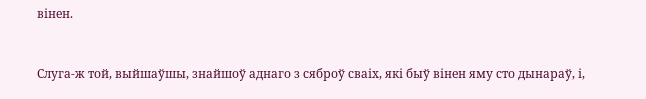вінен.



Слуга-ж той, выйшаўшы, знайшоў аднаго з сяброў сваіх, які быў вінен яму сто дынараў, і,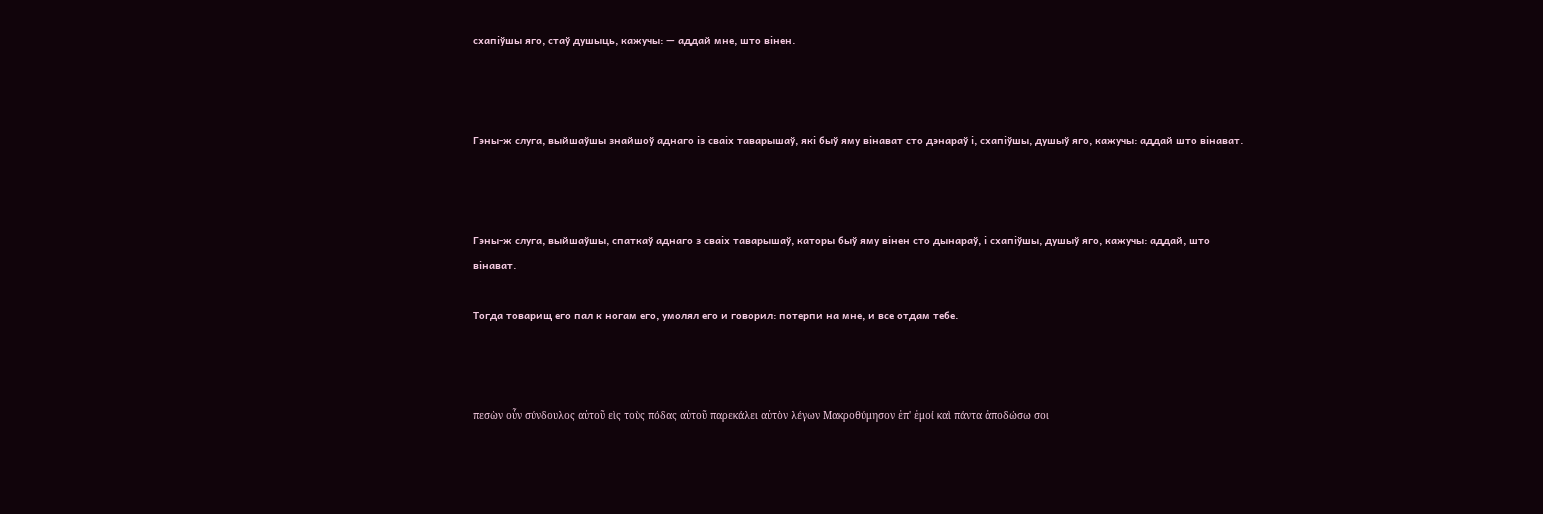схапіўшы яго, стаў душыць, кажучы: — аддай мне, што вінен.



Гэны-ж слуга, выйшаўшы знайшоў аднаго із сваіх таварышаў, які быў яму вінават сто дэнараў і, схапіўшы, душыў яго, кажучы: аддай што вінават.



Гэны-ж слуга, выйшаўшы, спаткаў аднаго з сваіх таварышаў, каторы быў яму вінен сто дынараў, і схапіўшы, душыў яго, кажучы: аддай, што вінават.

Тогда товарищ его пал к ногам его, умолял его и говорил: потерпи на мне, и все отдам тебе.



πεσὼν οὖν σύνδουλος αὐτοῦ εὶς τοὺς πόδας αὐτοῦ παρεκάλει αὐτὸν λέγων Μακροθύμησον ἐπ' ἐμοί καὶ πάντα ἀποδώσω σοι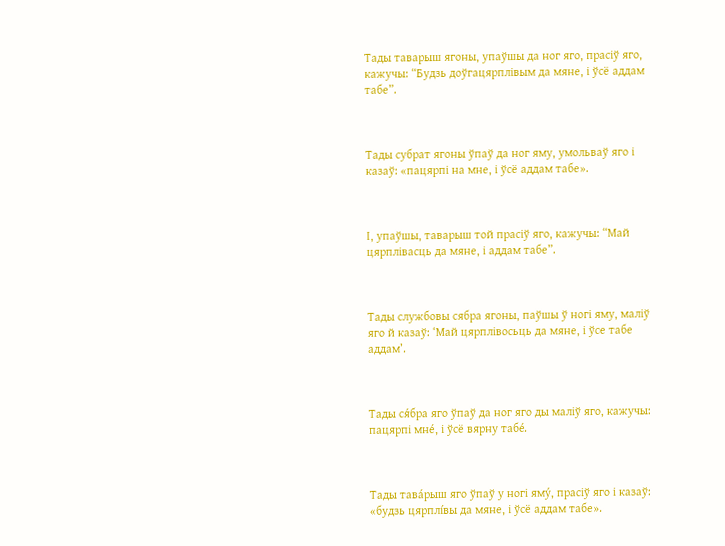Тады таварыш ягоны, упаўшы да ног яго, прасіў яго, кажучы: “Будзь доўгацярплівым да мяне, і ўсё аддам табе”.



Тады субрат ягоны ўпаў да ног яму, умольваў яго і казаў: «пацярпі на мне, і ўсё аддам табе».



І, упаўшы, таварыш той прасіў яго, кажучы: “Май цярплівасць да мяне, і аддам табе”.



Тады службовы сябра ягоны, паўшы ў ногі яму, маліў яго й казаў: ‘Май цярплівосьць да мяне, і ўсе табе аддам’.



Тады ся́бра яго ўпаў да ног яго ды маліў яго, кажучы: пацярпі мне́, і ўсё вярну табе́.



Тады тава́рыш яго ўпаў у ногі яму́, прасіў яго і казаў: «будзь цярплíвы да мяне, і ўсё аддам табе».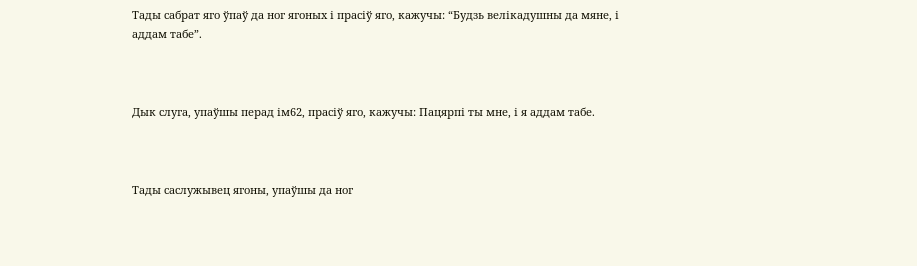Тады сабрат яго ўпаў да ног ягоных і прасіў яго, кажучы: “Будзь велікадушны да мяне, і аддам табе”.



Дык слуга, упаўшы перад ім62, прасіў яго, кажучы: Пацярпі ты мне, і я аддам табе.



Тады саслужывец ягоны, упаўшы да ног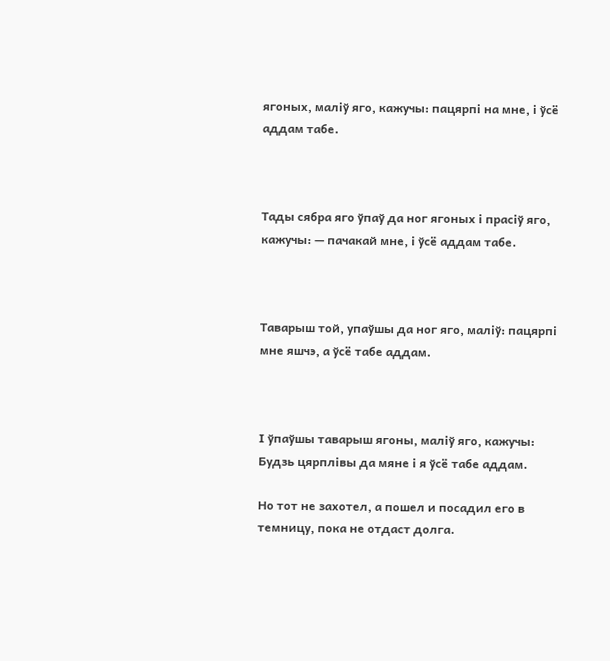ягоных, маліў яго, кажучы: пацярпі на мне, і ўсё аддам табе.



Тады сябра яго ўпаў да ног ягоных і прасіў яго, кажучы: — пачакай мне, і ўсё аддам табе.



Таварыш той, упаўшы да ног яго, маліў: пацярпі мне яшчэ, а ўсё табе аддам.



І ўпаўшы таварыш ягоны, маліў яго, кажучы: Будзь цярплівы да мяне і я ўсё табе аддам.

Но тот не захотел, а пошел и посадил его в темницу, пока не отдаст долга.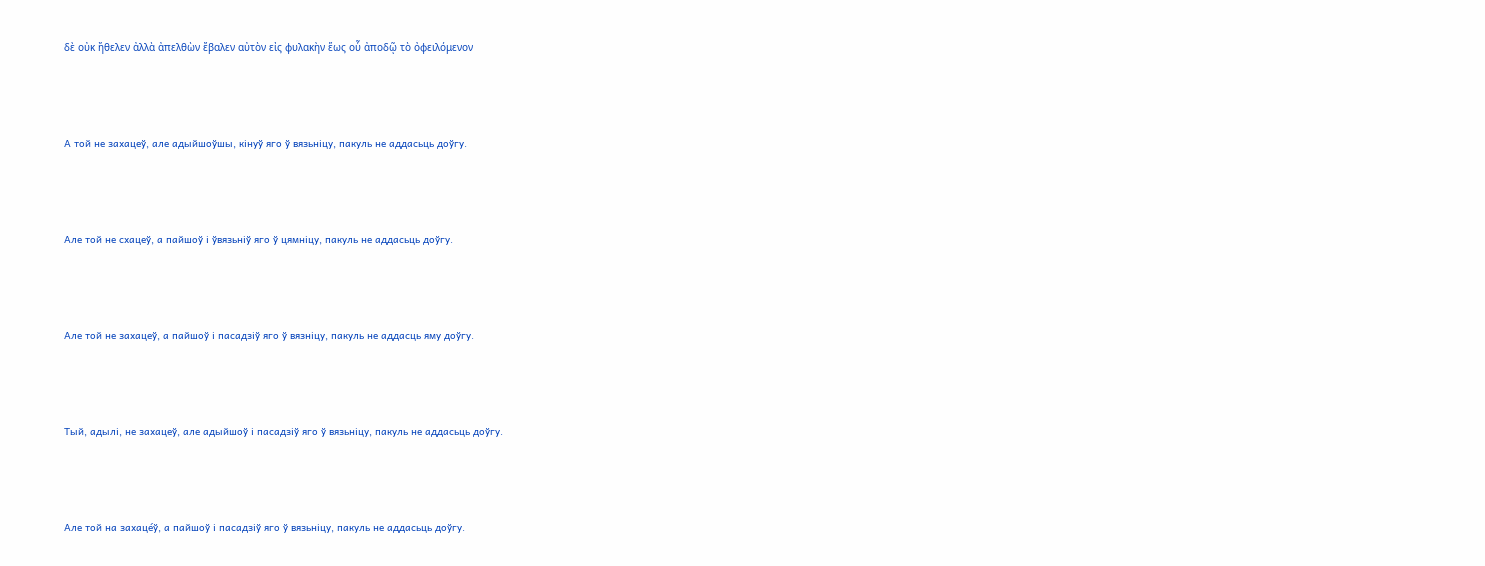δὲ οὐκ ἤθελεν ἀλλὰ ἀπελθὼν ἔβαλεν αὐτὸν εἰς φυλακὴν ἕως οὗ ἀποδῷ τὸ ὀφειλόμενον



А той не захацеў, але адыйшоўшы, кінуў яго ў вязьніцу, пакуль не аддасьць доўгу.



Але той не схацеў, а пайшоў і ўвязьніў яго ў цямніцу, пакуль не аддасьць доўгу.



Але той не захацеў, а пайшоў і пасадзіў яго ў вязніцу, пакуль не аддасць яму доўгу.



Тый, адылі, не захацеў, але адыйшоў і пасадзіў яго ў вязьніцу, пакуль не аддасьць доўгу.



Але той на захаце́ў, а пайшоў і пасадзіў яго ў вязьніцу, пакуль не аддасьць доўгу.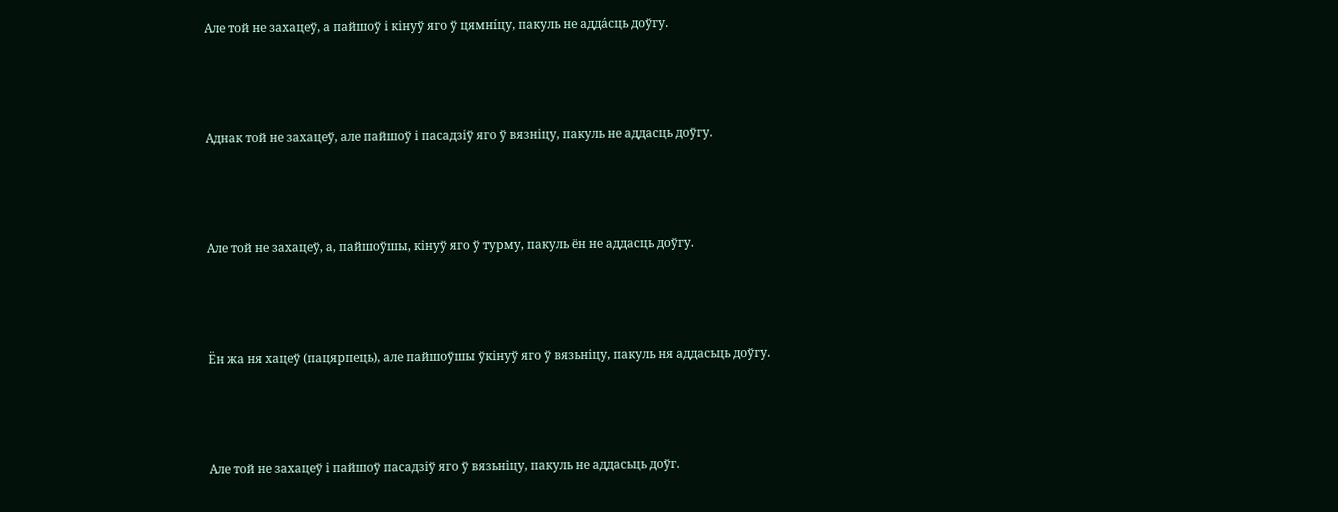Але той не захацеў, а пайшоў і кінуў яго ў цямнíцу, пакуль не адда́сць доўгу.



Аднак той не захацеў, але пайшоў і пасадзіў яго ў вязніцу, пакуль не аддасць доўгу.



Але той не захацеў, а, пайшоўшы, кінуў яго ў турму, пакуль ён не аддасць доўгу.



Ён жа ня хацеў (пацярпець), але пайшоўшы ўкінуў яго ў вязьніцу, пакуль ня аддасьць доўгу.



Але той не захацеў і пайшоў пасадзіў яго ў вязьніцу, пакуль не аддасьць доўг.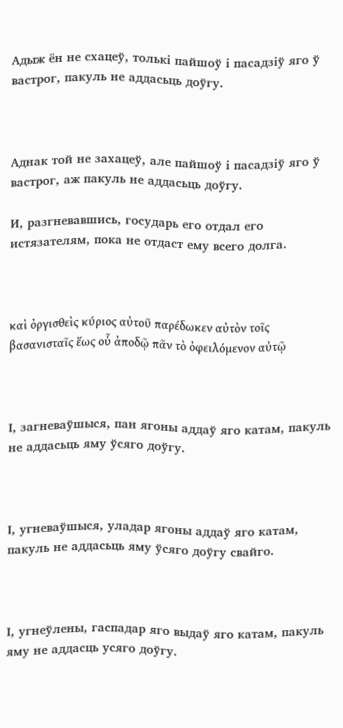Адыж ён не схацеў, толькі пайшоў і пасадзіў яго ў вастрог, пакуль не аддасьць доўгу.



Аднак той не захацеў, але пайшоў і пасадзіў яго ў вастрог, аж пакуль не аддасьць доўгу.

И, разгневавшись, государь его отдал его истязателям, пока не отдаст ему всего долга.



καὶ ὀργισθεὶς κύριος αὐτοῦ παρέδωκεν αὐτὸν τοῖς βασανισταῖς ἕως οὗ ἀποδῷ πᾶν τὸ ὀφειλόμενον αὐτῷ



І, загневаўшыся, пан ягоны аддаў яго катам, пакуль не аддасьць яму ўсяго доўгу.



І, угневаўшыся, уладар ягоны аддаў яго катам, пакуль не аддасьць яму ўсяго доўгу свайго.



І, угнеўлены, гаспадар яго выдаў яго катам, пакуль яму не аддасць усяго доўгу.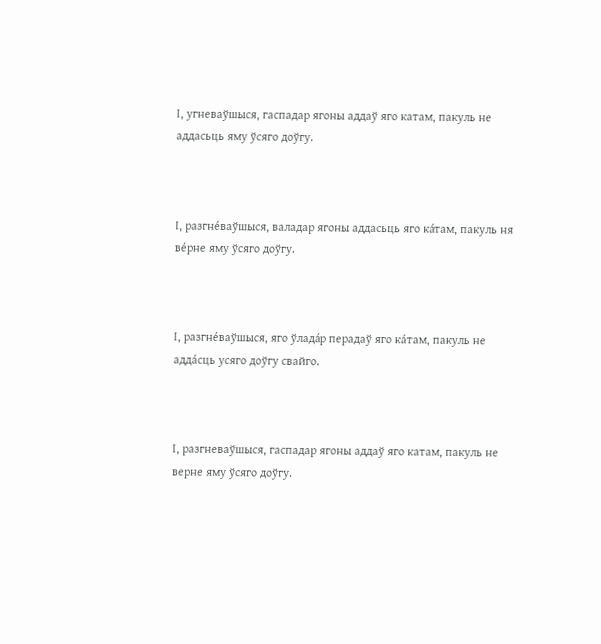І, угневаўшыся, гаспадар ягоны аддаў яго катам, пакуль не аддасьць яму ўсяго доўгу.



І, разгне́ваўшыся, валадар ягоны аддасьць яго ка́там, пакуль ня ве́рне яму ўсяго доўгу.



І, разгне́ваўшыся, яго ўлада́р перадаў яго ка́там, пакуль не адда́сць усяго доўгу свайго.



І, разгневаўшыся, гаспадар ягоны аддаў яго катам, пакуль не верне яму ўсяго доўгу.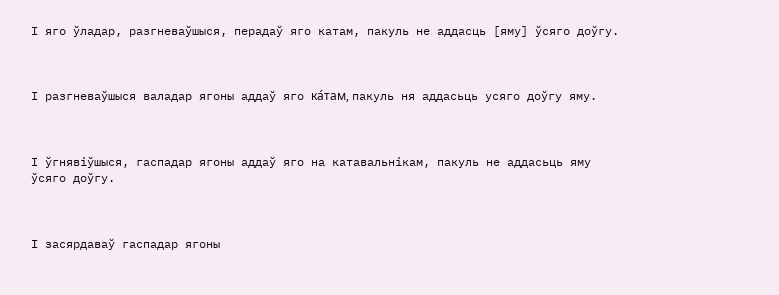І яго ўладар, разгневаўшыся, перадаў яго катам, пакуль не аддасць [яму] ўсяго доўгу.



І разгневаўшыся валадар ягоны аддаў яго ка́там, пакуль ня аддасьць усяго доўгу яму.



І ўгнявіўшыся, гаспадар ягоны аддаў яго на катавальнікам, пакуль не аддасьць яму ўсяго доўгу.



І засярдаваў гаспадар ягоны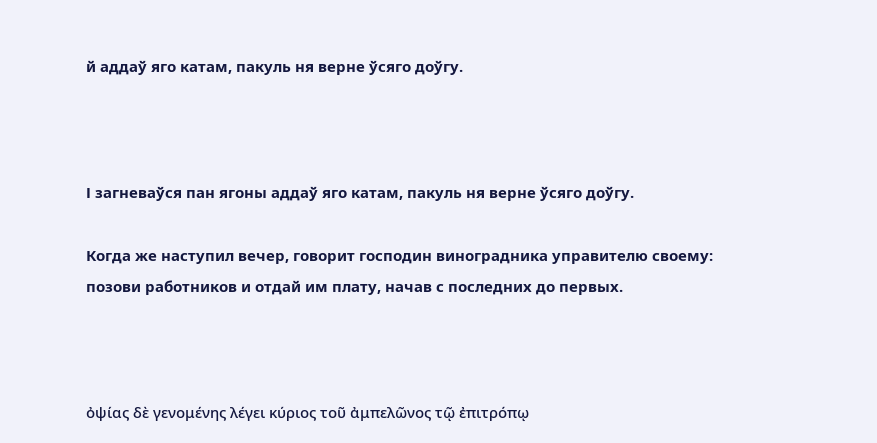й аддаў яго катам, пакуль ня верне ўсяго доўгу.



І загневаўся пан ягоны аддаў яго катам, пакуль ня верне ўсяго доўгу.

Когда же наступил вечер, говорит господин виноградника управителю своему: позови работников и отдай им плату, начав с последних до первых.



ὀψίας δὲ γενομένης λέγει κύριος τοῦ ἀμπελῶνος τῷ ἐπιτρόπῳ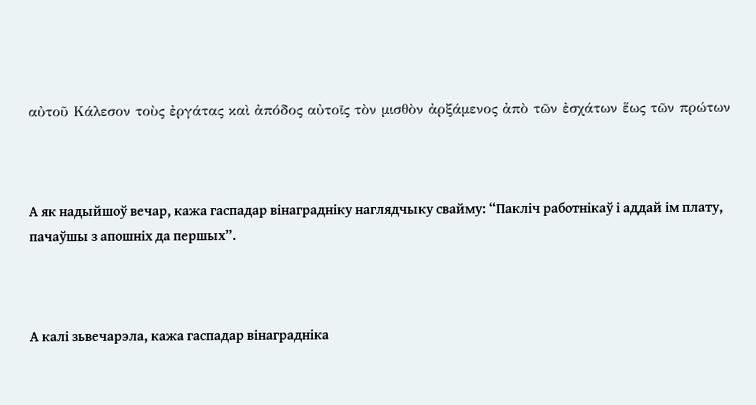αὐτοῦ Κάλεσον τοὺς ἐργάτας καὶ ἀπόδος αὐτοῖς τὸν μισθὸν ἀρξάμενος ἀπὸ τῶν ἐσχάτων ἕως τῶν πρώτων



А як надыйшоў вечар, кажа гаспадар вінаградніку наглядчыку свайму: “Пакліч работнікаў і аддай ім плату, пачаўшы з апошніх да першых”.



А калі зьвечарэла, кажа гаспадар вінаградніка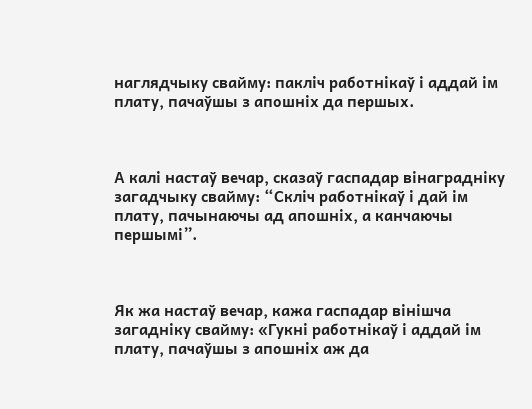наглядчыку свайму: пакліч работнікаў і аддай ім плату, пачаўшы з апошніх да першых.



А калі настаў вечар, сказаў гаспадар вінаградніку загадчыку свайму: “Скліч работнікаў і дай ім плату, пачынаючы ад апошніх, а канчаючы першымі”.



Як жа настаў вечар, кажа гаспадар вінішча загадніку свайму: «Гукні работнікаў і аддай ім плату, пачаўшы з апошніх аж да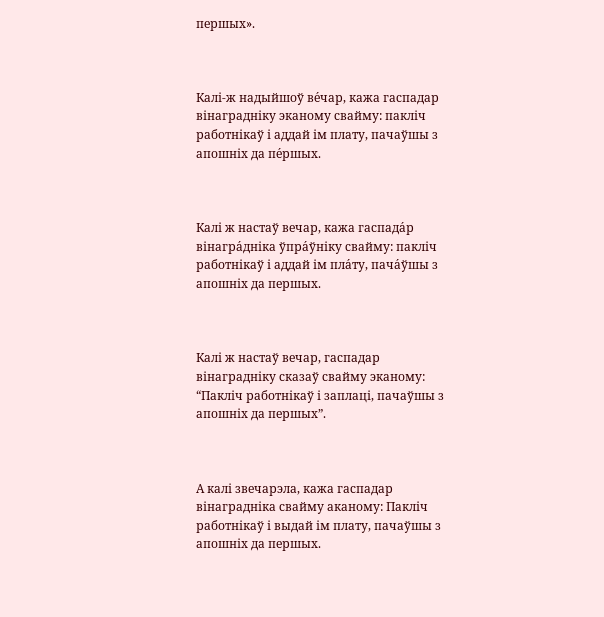першых».



Калі-ж надыйшоў ве́чар, кажа гаспадар вінаградніку эканому свайму: пакліч работнікаў і аддай ім плату, пачаўшы з апошніх да пе́ршых.



Калі ж настаў вечар, кажа гаспада́р вінагра́дніка ўпра́ўніку свайму: пакліч работнікаў і аддай ім пла́ту, пача́ўшы з апошніх да першых.



Калі ж настаў вечар, гаспадар вінаградніку сказаў свайму эканому: “Пакліч работнікаў і заплаці, пачаўшы з апошніх да першых”.



А калі звечарэла, кажа гаспадар вінаградніка свайму аканому: Пакліч работнікаў і выдай ім плату, пачаўшы з апошніх да першых.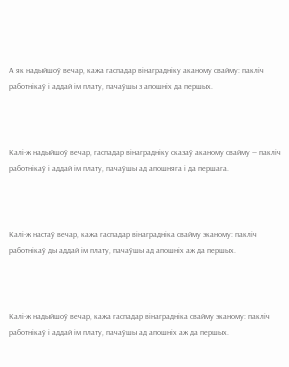А як надыйшоў вечар, кажа гаспадар вінаградніку аканому свайму: пакліч работнікаў і аддай ім плату, пачаўшы з апошніх да першых.



Калі-ж надыйшоў вечар, гаспадар вінаградніку сказаў аканому свайму — пакліч работнікаў і аддай ім плату, пачаўшы ад апошняга і да першага.



Калі-ж настаў вечар, кажа гаспадар вінаградніка свайму эканому: пакліч работнікаў ды аддай ім плату, пачаўшы ад апошніх аж да першых.



Калі-ж надыйшоў вечар, кажа гаспадар вінаградніка свайму эканому: пакліч работнікаў і аддай ім плату, пачаўшы ад апошніх аж да першых.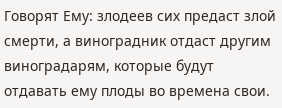Говорят Ему: злодеев сих предаст злой смерти, а виноградник отдаст другим виноградарям, которые будут отдавать ему плоды во времена свои.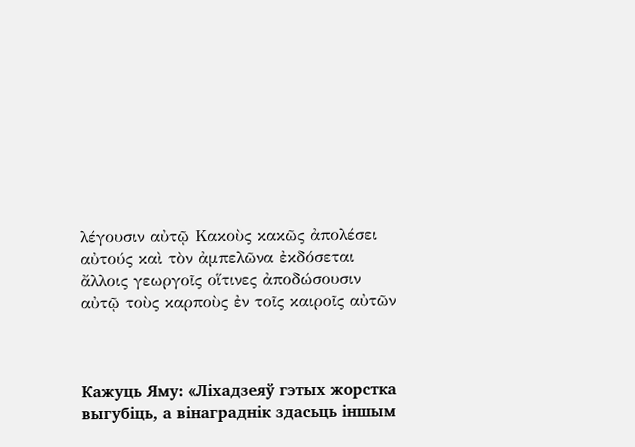λέγουσιν αὐτῷ Κακοὺς κακῶς ἀπολέσει αὐτούς καὶ τὸν ἀμπελῶνα ἐκδόσεται ἄλλοις γεωργοῖς οἵτινες ἀποδώσουσιν αὐτῷ τοὺς καρποὺς ἐν τοῖς καιροῖς αὐτῶν



Кажуць Яму: «Ліхадзеяў гэтых жорстка выгубіць, а вінаграднік здасьць іншым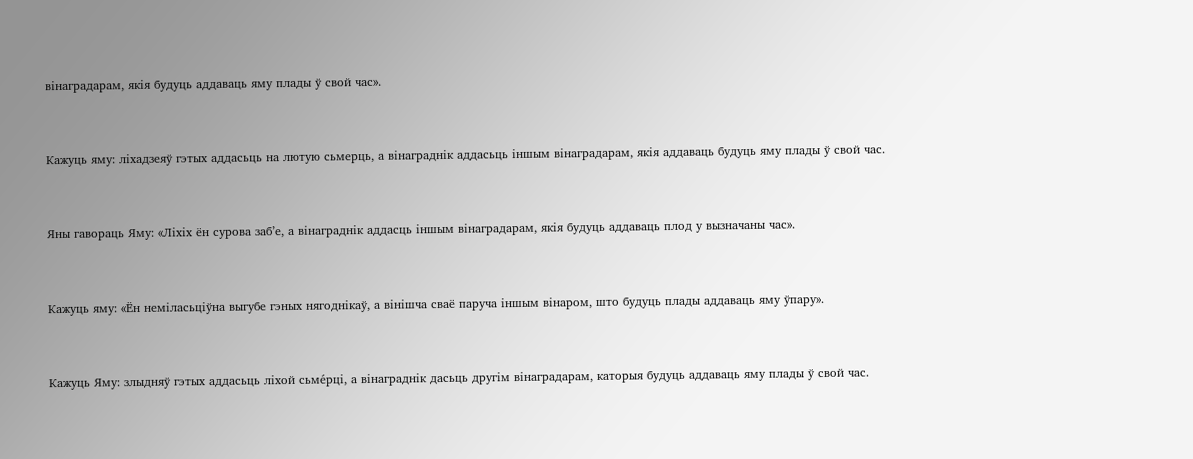вінаградарам, якія будуць аддаваць яму плады ў свой час».



Кажуць яму: ліхадзеяў гэтых аддасьць на лютую сьмерць, а вінаграднік аддасьць іншым вінаградарам, якія аддаваць будуць яму плады ў свой час.



Яны гавораць Яму: «Ліхіх ён сурова заб’е, а вінаграднік аддасць іншым вінаградарам, якія будуць аддаваць плод у вызначаны час».



Кажуць яму: «Ён неміласьціўна выгубе гэных нягоднікаў, а вінішча сваё паруча іншым вінаром, што будуць плады аддаваць яму ўпару».



Кажуць Яму: злыдняў гэтых аддасьць ліхой сьме́рці, а вінаграднік дасьць другім вінаградарам, каторыя будуць аддаваць яму плады ў свой час.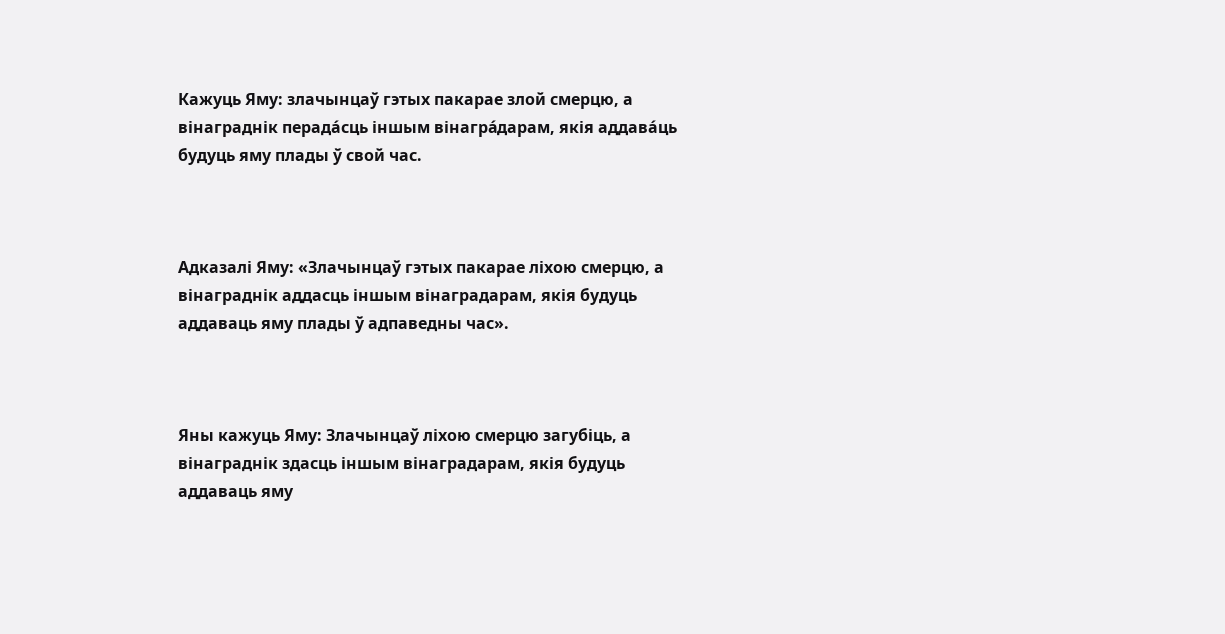Кажуць Яму: злачынцаў гэтых пакарае злой смерцю, а вінаграднік перада́сць іншым вінагра́дарам, якія аддава́ць будуць яму плады ў свой час.



Адказалі Яму: «Злачынцаў гэтых пакарае ліхою смерцю, а вінаграднік аддасць іншым вінаградарам, якія будуць аддаваць яму плады ў адпаведны час».



Яны кажуць Яму: Злачынцаў ліхою смерцю загубіць, а вінаграднік здасць іншым вінаградарам, якія будуць аддаваць яму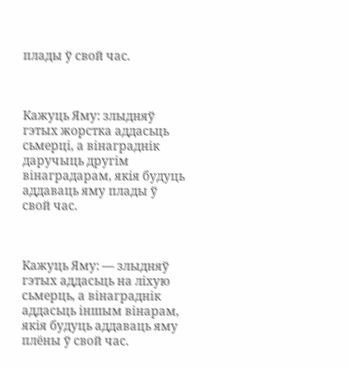плады ў свой час.



Кажуць Яму: злыдняў гэтых жорстка аддасьць сьмерці, а вінаграднік даручыць другім вінаградарам, якія будуць аддаваць яму плады ў свой час.



Кажуць Яму: — злыдняў гэтых аддасьць на ліхую сьмерць, а вінаграднік аддасьць іншым вінарам, якія будуць аддаваць яму плёны ў свой час.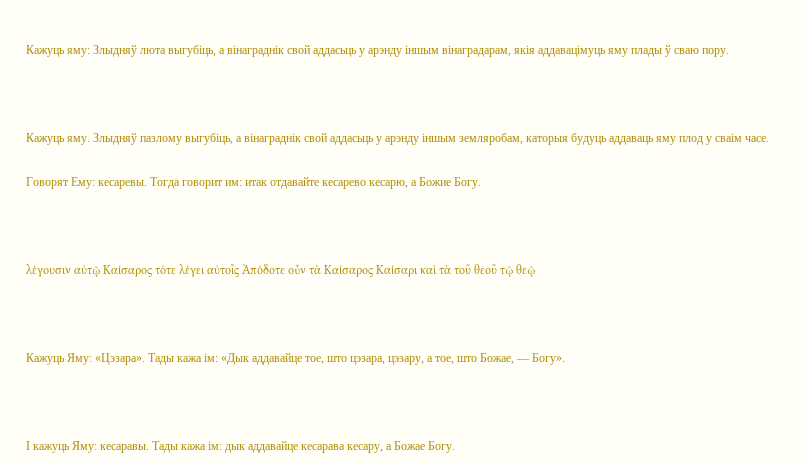Кажуць яму: Злыдняў люта выгубіць, а вінаграднік свой аддасьць у арэнду іншым вінаградарам, якія аддавацімуць яму плады ў сваю пору.



Кажуць яму. Злыдняў пазлому выгубіць, а вінаграднік свой аддасьць у арэнду іншым земляробам, каторыя будуць аддаваць яму плод у сваім часе.

Говорят Ему: кесаревы. Тогда говорит им: итак отдавайте кесарево кесарю, а Божие Богу.



λέγουσιν αὐτῷ Καίσαρος τότε λέγει αὐτοῖς Ἀπόδοτε οὖν τὰ Καίσαρος Καίσαρι καὶ τὰ τοῦ θεοῦ τῷ θεῷ



Кажуць Яму: «Цэзара». Тады кажа ім: «Дык аддавайце тое, што цэзара, цэзару, а тое, што Божае, — Богу».



І кажуць Яму: кесаравы. Тады кажа ім: дык аддавайце кесарава кесару, а Божае Богу.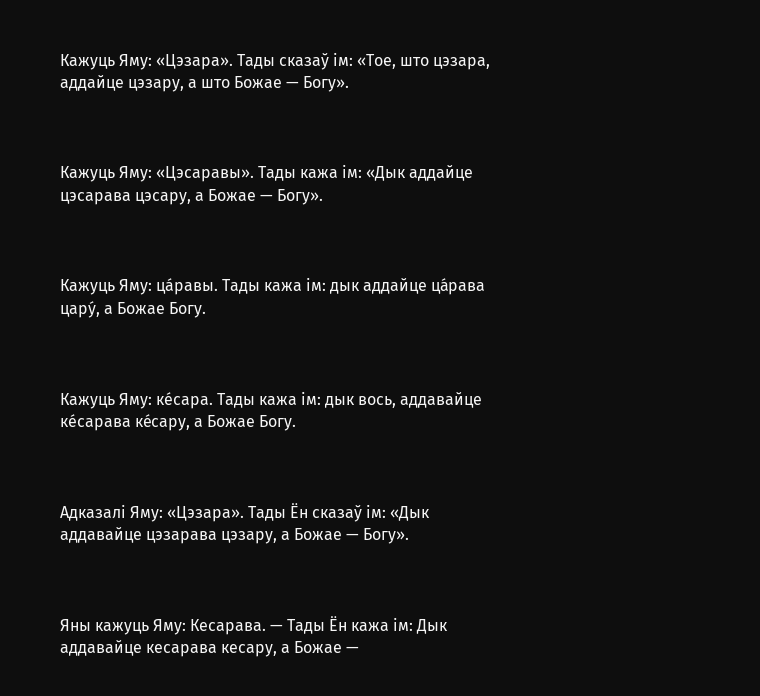Кажуць Яму: «Цэзара». Тады сказаў ім: «Тое, што цэзара, аддайце цэзару, а што Божае — Богу».



Кажуць Яму: «Цэсаравы». Тады кажа ім: «Дык аддайце цэсарава цэсару, а Божае — Богу».



Кажуць Яму: ца́равы. Тады кажа ім: дык аддайце ца́рава цару́, а Божае Богу.



Кажуць Яму: ке́сара. Тады кажа ім: дык вось, аддавайце ке́сарава ке́сару, а Божае Богу.



Адказалі Яму: «Цэзара». Тады Ён сказаў ім: «Дык аддавайце цэзарава цэзару, а Божае — Богу».



Яны кажуць Яму: Кесарава. — Тады Ён кажа ім: Дык аддавайце кесарава кесару, а Божае —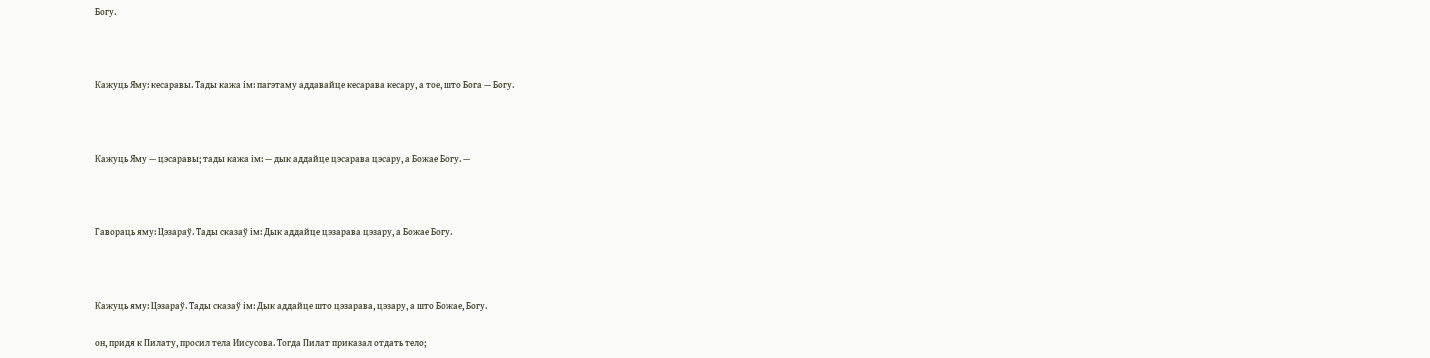Богу.



Кажуць Яму: кесаравы. Тады кажа ім: пагэтаму аддавайце кесарава кесару, а тое, што Бога — Богу.



Кажуць Яму — цэсаравы; тады кажа ім: — дык аддайце цэсарава цэсару, а Божае Богу. —



Гавораць яму: Цэзараў. Тады сказаў ім: Дык аддайце цэзарава цэзару, а Божае Богу.



Кажуць яму: Цэзараў. Тады сказаў ім: Дык аддайце што цэзарава, цэзару, а што Божае, Богу.

он, придя к Пилату, просил тела Иисусова. Тогда Пилат приказал отдать тело;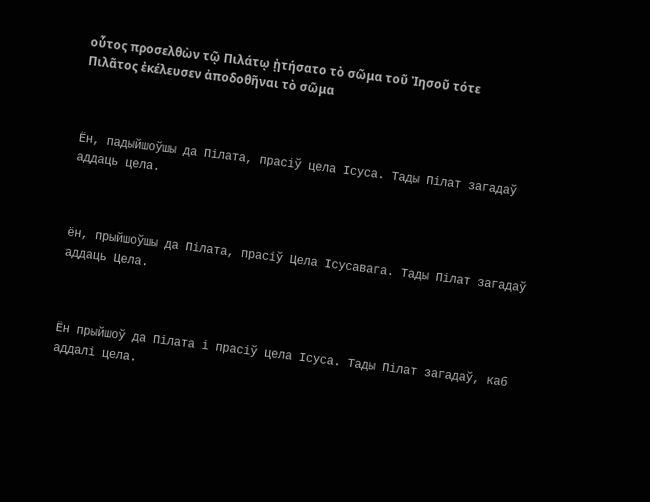οὗτος προσελθὼν τῷ Πιλάτῳ ᾐτήσατο τὸ σῶμα τοῦ Ἰησοῦ τότε Πιλᾶτος ἐκέλευσεν ἀποδοθῆναι τὸ σῶμα



Ён, падыйшоўшы да Пілата, прасіў цела Ісуса. Тады Пілат загадаў аддаць цела.



ён, прыйшоўшы да Пілата, прасіў Цела Ісусавага. Тады Пілат загадаў аддаць Цела.



Ён прыйшоў да Пілата і прасіў цела Ісуса. Тады Пілат загадаў, каб аддалі цела.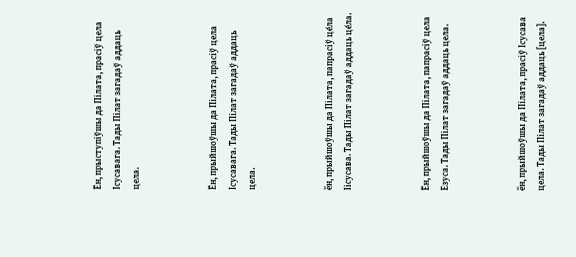Ён, прыступіўшы да Пілата, прасіў цела Ісусавага. Тады Пілат загадаў аддаць цела.



Ён, прыйшоўшы да Пілата, прасіў цела Ісусавага. Тады Пілат загадаў аддаць цела.



ён, прыйшоўшы да Пілата, папрасіў це́ла Іісусава. Тады Пілат загадаў аддаць це́ла.



Ён, прыйшоўшы да Пілата, папрасіў цела Езуса. Тады Пілат загадаў аддаць цела.



ён, прыйшоўшы да Пілата, прасіў Ісусава цела. Тады Пілат загадаў аддаць [цела].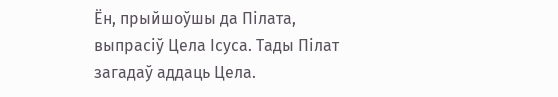Ён, прыйшоўшы да Пілата, выпрасіў Цела Ісуса. Тады Пілат загадаў аддаць Цела.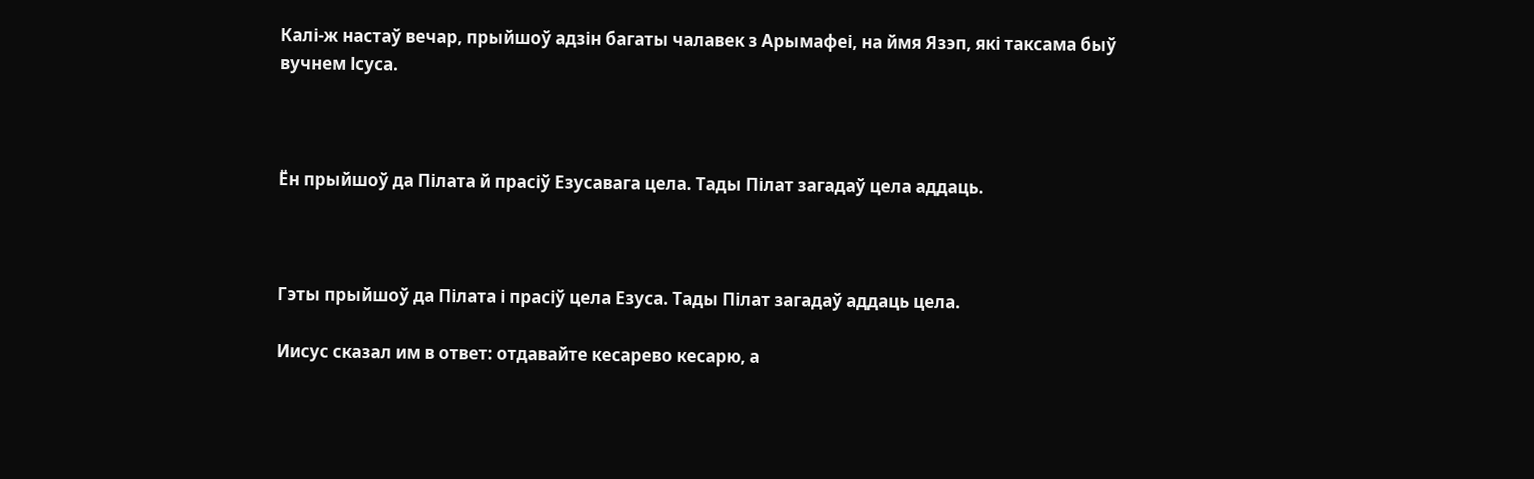Калі-ж настаў вечар, прыйшоў адзін багаты чалавек з Арымафеі, на ймя Язэп, які таксама быў вучнем Ісуса.



Ён прыйшоў да Пілата й прасіў Езусавага цела. Тады Пілат загадаў цела аддаць.



Гэты прыйшоў да Пілата і прасіў цела Езуса. Тады Пілат загадаў аддаць цела.

Иисус сказал им в ответ: отдавайте кесарево кесарю, а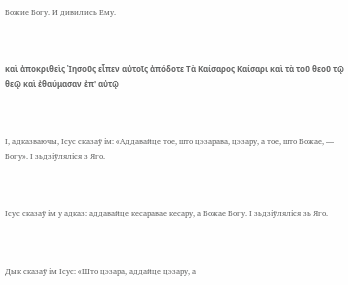Божие Богу. И дивились Ему.



καὶ ἀποκριθεὶς Ἰησοῦς εἶπεν αὐτοῖς ἀπόδοτε Τὰ Καίσαρος Καίσαρι καὶ τὰ τοῦ θεοῦ τῷ θεῷ καὶ ἐθαύμασαν ἐπ' αὐτῷ



І, адказваючы, Ісус сказаў ім: «Аддавайце тое, што цэзарава, цэзару, а тое, што Божае, — Богу». І зьдзіўляліся з Яго.



Ісус сказаў ім у адказ: аддавайце кесаравае кесару, а Божае Богу. І зьдзіўляліся зь Яго.



Дык сказаў ім Ісус: «Што цэзара, аддайце цэзару, а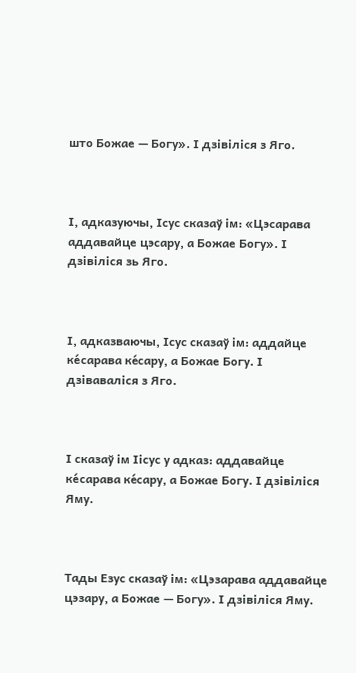што Божае — Богу». І дзівіліся з Яго.



І, адказуючы, Ісус сказаў ім: «Цэсарава аддавайце цэсару, а Божае Богу». І дзівіліся зь Яго.



І, адказваючы, Ісус сказаў ім: аддайце ке́сарава ке́сару, а Божае Богу. І дзіваваліся з Яго.



І сказаў ім Іісус у адказ: аддавайце ке́сарава ке́сару, а Божае Богу. І дзівіліся Яму.



Тады Езус сказаў ім: «Цэзарава аддавайце цэзару, а Божае — Богу». І дзівіліся Яму.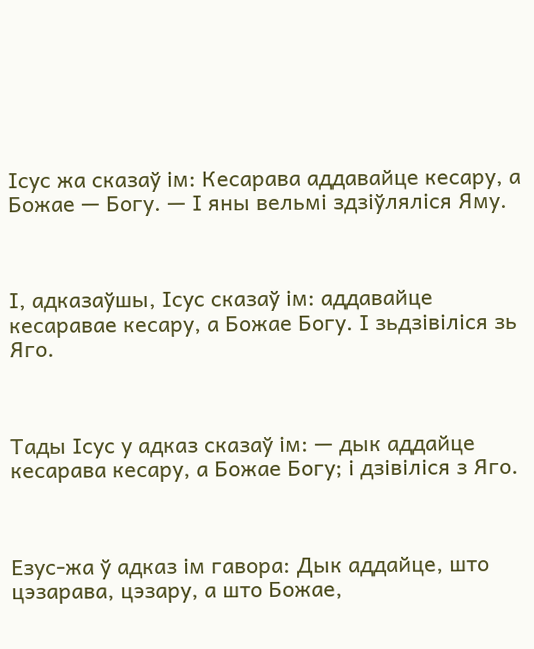Ісус жа сказаў ім: Кесарава аддавайце кесару, а Божае — Богу. — І яны вельмі здзіўляліся Яму.



І, адказаўшы, Ісус сказаў ім: аддавайце кесаравае кесару, а Божае Богу. І зьдзівіліся зь Яго.



Тады Ісус у адказ сказаў ім: — дык аддайце кесарава кесару, а Божае Богу; і дзівіліся з Яго.



Езус-жа ў адказ ім гавора: Дык аддайце, што цэзарава, цэзару, а што Божае,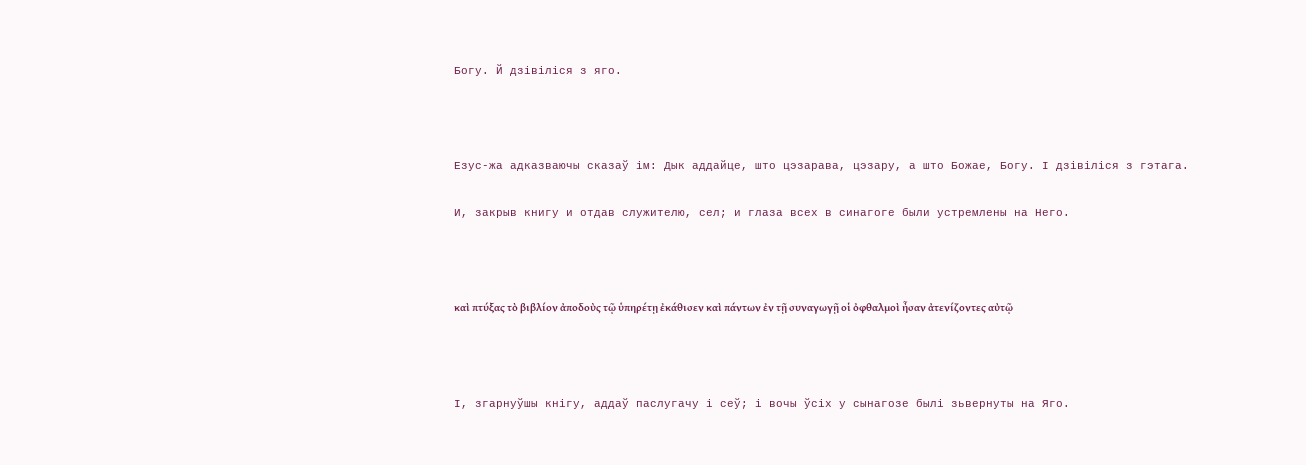Богу. Й дзівіліся з яго.



Езус-жа адказваючы сказаў ім: Дык аддайце, што цэзарава, цэзару, а што Божае, Богу. І дзівіліся з гэтага.

И, закрыв книгу и отдав служителю, сел; и глаза всех в синагоге были устремлены на Него.



καὶ πτύξας τὸ βιβλίον ἀποδοὺς τῷ ὑπηρέτῃ ἐκάθισεν καὶ πάντων ἐν τῇ συναγωγῇ οἱ ὀφθαλμοὶ ἦσαν ἀτενίζοντες αὐτῷ



І, згарнуўшы кнігу, аддаў паслугачу і сеў; і вочы ўсіх у сынагозе былі зьвернуты на Яго.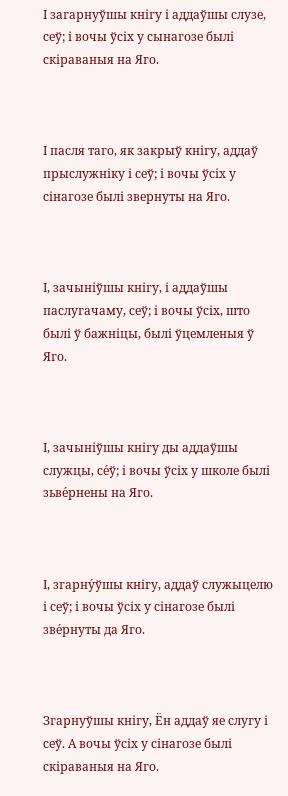І загарнуўшы кнігу і аддаўшы слузе, сеў; і вочы ўсіх у сынагозе былі скіраваныя на Яго.



І пасля таго, як закрыў кнігу, аддаў прыслужніку і сеў; і вочы ўсіх у сінагозе былі звернуты на Яго.



І, зачыніўшы кнігу, і аддаўшы паслугачаму, сеў; і вочы ўсіх, што былі ў бажніцы, былі ўцемленыя ў Яго.



І, зачыніўшы кнігу ды аддаўшы служцы, се́ў; і вочы ўсіх у школе былі зьве́рнены на Яго.



І, згарну́ўшы кнігу, аддаў служыцелю і сеў; і вочы ўсіх у сінагозе былі зве́рнуты да Яго.



Згарнуўшы кнігу, Ён аддаў яе слугу і сеў. А вочы ўсіх у сінагозе былі скіраваныя на Яго.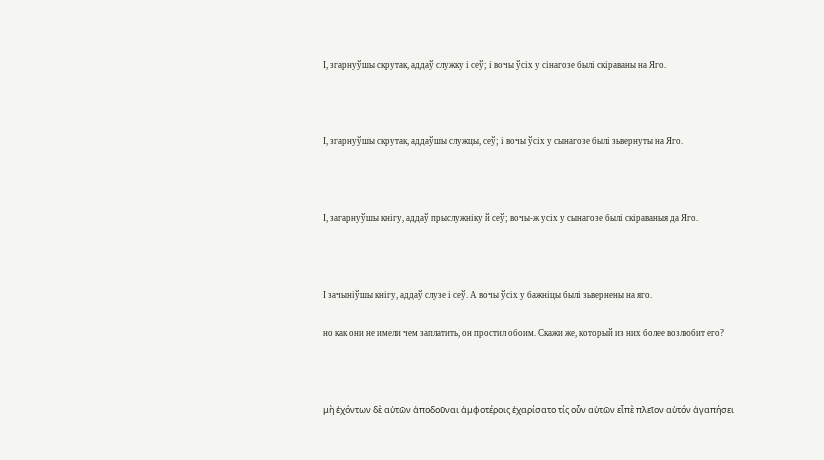І, згарнуўшы скрутак, аддаў служку і сеў; і вочы ўсіх у сінагозе былі скіраваны на Яго.



І, згарнуўшы скрутак, аддаўшы служцы, сеў; і вочы ўсіх у сынагозе былі зьвернуты на Яго.



І, загарнуўшы кнігу, аддаў прыслужніку й сеў; вочы-ж усіх у сынагозе былі скіраваныя да Яго.



І зачыніўшы кнігу, аддаў слузе і сеў. А вочы ўсіх у бажніцы былі зьвернены на яго.

но как они не имели чем заплатить, он простил обоим. Скажи же, который из них более возлюбит его?



μὴ ἐχόντων δὲ αὐτῶν ἀποδοῦναι ἀμφοτέροις ἐχαρίσατο τίς οὖν αὐτῶν εἶπὲ πλεῖον αὐτόν ἀγαπήσει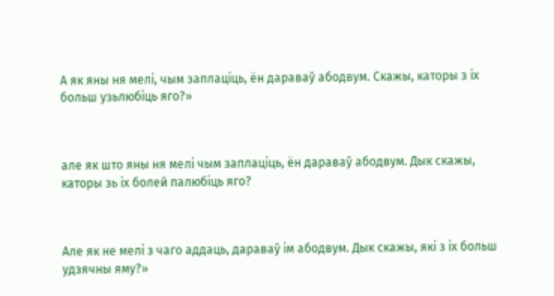А як яны ня мелі, чым заплаціць, ён дараваў абодвум. Скажы, каторы з іх больш узьлюбіць яго?»



але як што яны ня мелі чым заплаціць, ён дараваў абодвум. Дык скажы, каторы зь іх болей палюбіць яго?



Але як не мелі з чаго аддаць, дараваў ім абодвум. Дык скажы, які з іх больш удзячны яму?»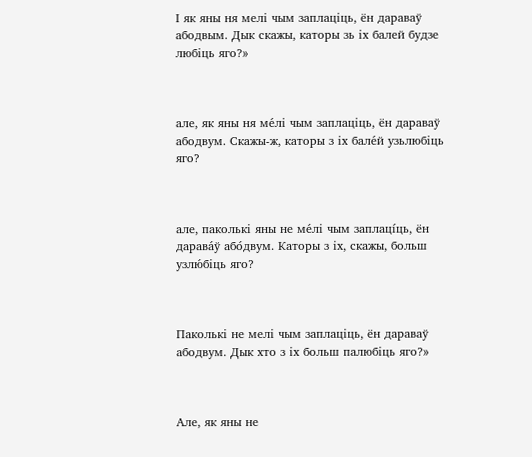І як яны ня мелі чым заплаціць, ён дараваў абодвым. Дык скажы, каторы зь іх балей будзе любіць яго?»



але, як яны ня ме́лі чым заплаціць, ён дараваў абодвум. Скажы-ж, каторы з іх бале́й узьлюбіць яго?



але, паколькі яны не ме́лі чым заплацíць, ён дарава́ў або́двум. Каторы з іх, скажы, больш узлю́біць яго?



Паколькі не мелі чым заплаціць, ён дараваў абодвум. Дык хто з іх больш палюбіць яго?»



Але, як яны не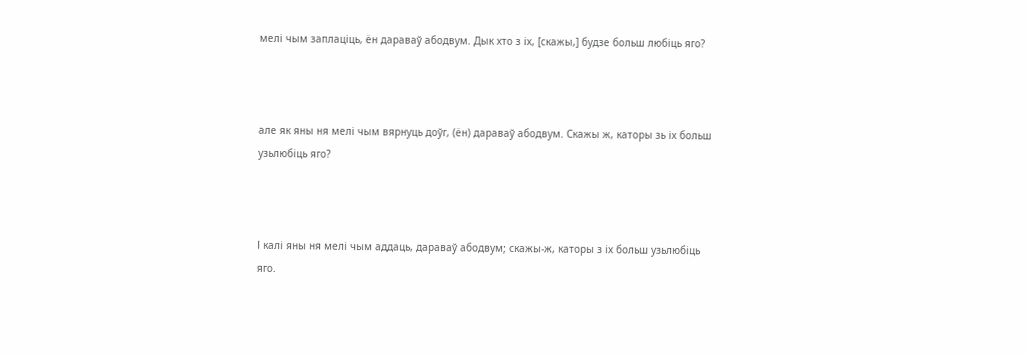мелі чым заплаціць, ён дараваў абодвум. Дык хто з іх, [скажы,] будзе больш любіць яго?



але як яны ня мелі чым вярнуць доўг, (ён) дараваў абодвум. Скажы ж, каторы зь іх больш узьлюбіць яго?



І калі яны ня мелі чым аддаць, дараваў абодвум; скажы-ж, каторы з іх больш узьлюбіць яго.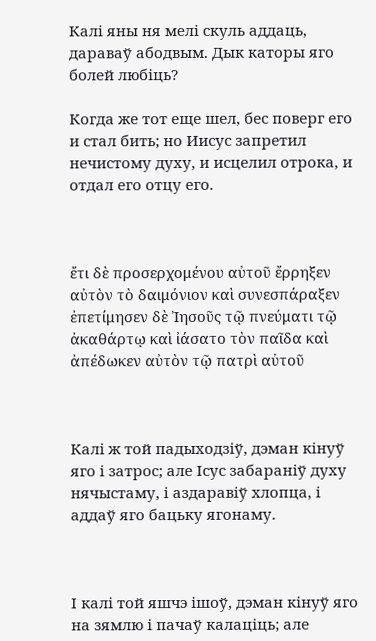Калі яны ня мелі скуль аддаць, дараваў абодвым. Дык каторы яго болей любіць?

Когда же тот еще шел, бес поверг его и стал бить; но Иисус запретил нечистому духу, и исцелил отрока, и отдал его отцу его.



ἔτι δὲ προσερχομένου αὐτοῦ ἔρρηξεν αὐτὸν τὸ δαιμόνιον καὶ συνεσπάραξεν ἐπετίμησεν δὲ Ἰησοῦς τῷ πνεύματι τῷ ἀκαθάρτῳ καὶ ἰάσατο τὸν παῖδα καὶ ἀπέδωκεν αὐτὸν τῷ πατρὶ αὐτοῦ



Калі ж той падыходзіў, дэман кінуў яго і затрос; але Ісус забараніў духу нячыстаму, і аздаравіў хлопца, і аддаў яго бацьку ягонаму.



І калі той яшчэ ішоў, дэман кінуў яго на зямлю і пачаў калаціць; але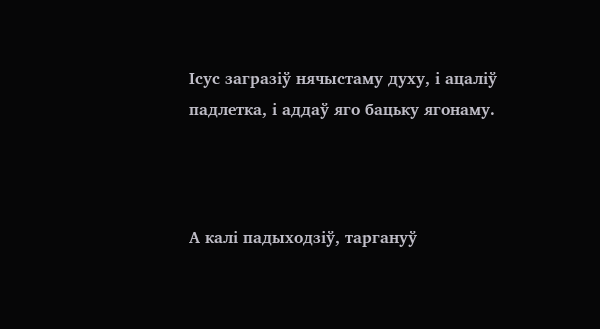Ісус загразіў нячыстаму духу, і ацаліў падлетка, і аддаў яго бацьку ягонаму.



А калі падыходзіў, таргануў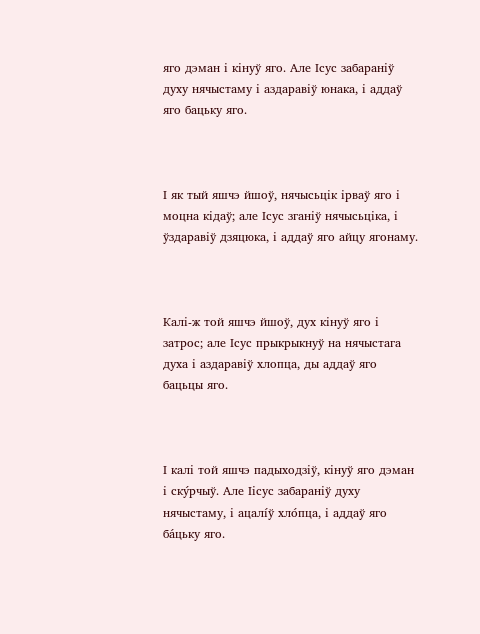яго дэман і кінуў яго. Але Ісус забараніў духу нячыстаму і аздаравіў юнака, і аддаў яго бацьку яго.



І як тый яшчэ йшоў, нячысьцік ірваў яго і моцна кідаў; але Ісус зганіў нячысьціка, і ўздаравіў дзяцюка, і аддаў яго айцу ягонаму.



Калі-ж той яшчэ йшоў, дух кінуў яго і затрос; але Ісус прыкрыкнуў на нячыстага духа і аздаравіў хлопца, ды аддаў яго бацьцы яго.



І калі той яшчэ падыходзіў, кінуў яго дэман і ску́рчыў. Але Іісус забараніў духу нячыстаму, і ацалíў хло́пца, і аддаў яго ба́цьку яго.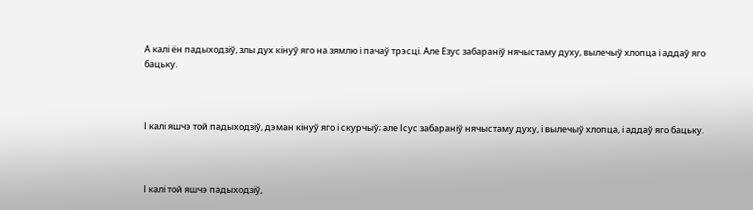А калі ён падыходзіў, злы дух кінуў яго на зямлю і пачаў трэсці. Але Езус забараніў нячыстаму духу, вылечыў хлопца і аддаў яго бацьку.



І калі яшчэ той падыходзіў, дэман кінуў яго і скурчыў; але Ісус забараніў нячыстаму духу, і вылечыў хлопца, і аддаў яго бацьку.



І калі той яшчэ падыходзіў,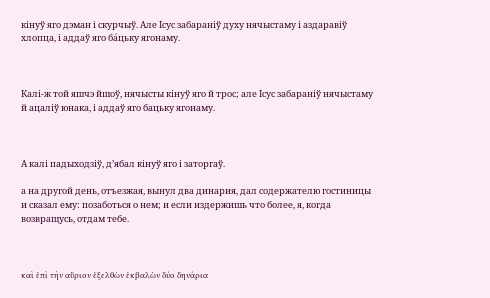кінуў яго дэман і скурчыў. Але Ісус забараніў духу нячыстаму і аздаравіў хлопца, і аддаў яго ба́цьку ягонаму.



Калі-ж той яшчэ йшоў, нячысты кінуў яго й трос; але Ісус забараніў нячыстаму й ацаліў юнака, і аддаў яго бацьку ягонаму.



А калі падыходзіў, д’ябал кінуў яго і заторгаў.

а на другой день, отъезжая, вынул два динария, дал содержателю гостиницы и сказал ему: позаботься о нем; и если издержишь что более, я, когда возвращусь, отдам тебе.



καὶ ἐπὶ τὴν αὔριον ἐξελθὼν ἐκβαλὼν δύο δηνάρια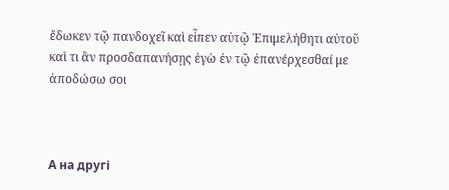ἔδωκεν τῷ πανδοχεῖ καὶ εἶπεν αὐτῷ Ἐπιμελήθητι αὐτοῦ καὶ τι ἂν προσδαπανήσῃς ἐγὼ ἐν τῷ ἐπανέρχεσθαί με ἀποδώσω σοι



А на другі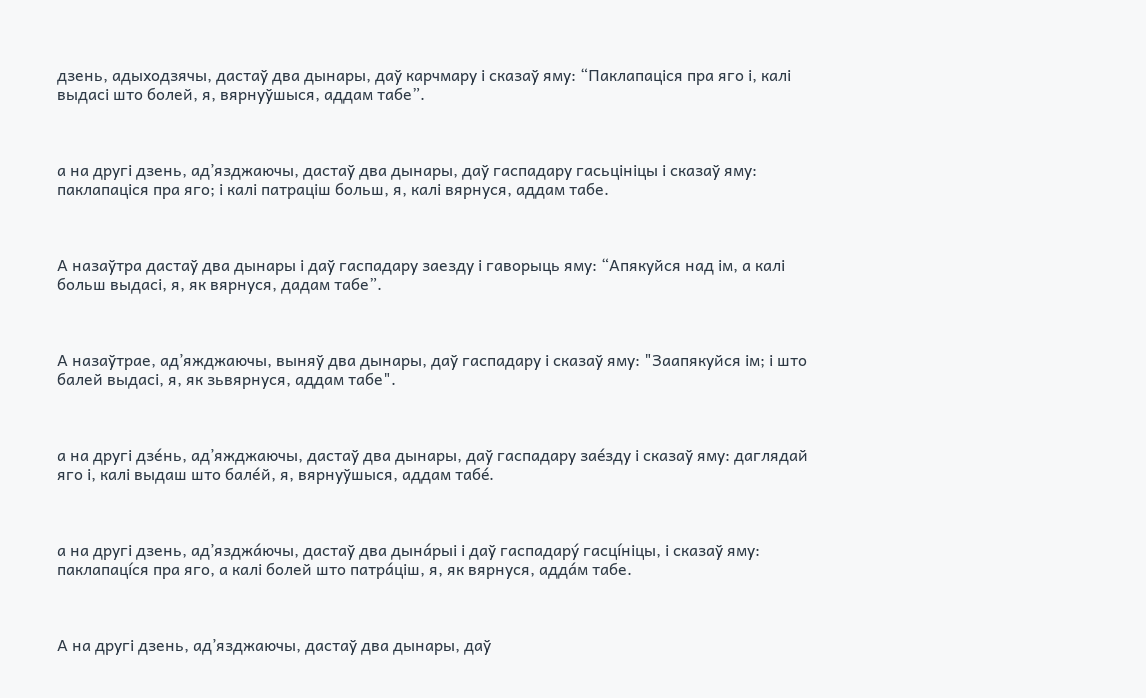дзень, адыходзячы, дастаў два дынары, даў карчмару і сказаў яму: “Паклапаціся пра яго і, калі выдасі што болей, я, вярнуўшыся, аддам табе”.



а на другі дзень, ад’язджаючы, дастаў два дынары, даў гаспадару гасьцініцы і сказаў яму: паклапаціся пра яго; і калі патраціш больш, я, калі вярнуся, аддам табе.



А назаўтра дастаў два дынары і даў гаспадару заезду і гаворыць яму: “Апякуйся над ім, а калі больш выдасі, я, як вярнуся, дадам табе”.



А назаўтрае, ад’яжджаючы, выняў два дынары, даў гаспадару і сказаў яму: "Заапякуйся ім; і што балей выдасі, я, як зьвярнуся, аддам табе".



а на другі дзе́нь, ад’яжджаючы, дастаў два дынары, даў гаспадару зае́зду і сказаў яму: даглядай яго і, калі выдаш што бале́й, я, вярнуўшыся, аддам табе́.



а на другі дзень, ад’язджа́ючы, дастаў два дына́рыі і даў гаспадару́ гасцíніцы, і сказаў яму: паклапацíся пра яго, а калі болей што патра́ціш, я, як вярнуся, адда́м табе.



А на другі дзень, ад’язджаючы, дастаў два дынары, даў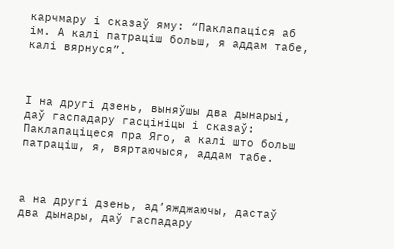карчмару і сказаў яму: “Паклапаціся аб ім. А калі патраціш больш, я аддам табе, калі вярнуся”.



І на другі дзень, выняўшы два дынарыі, даў гаспадару гасцініцы і сказаў: Паклапаціцеся пра Яго, а калі што больш патраціш, я, вяртаючыся, аддам табе.



а на другі дзень, ад’яжджаючы, дастаў два дынары, даў гаспадару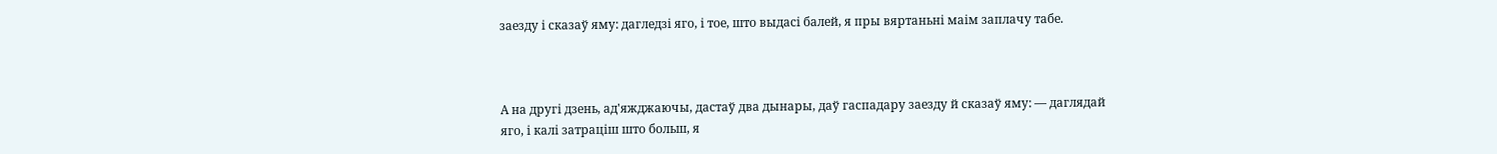заезду і сказаў яму: дагледзі яго, і тое, што выдасі балей, я пры вяртаньні маім заплачу табе.



А на другі дзень, ад'яжджаючы, дастаў два дынары, даў гаспадару заезду й сказаў яму: — даглядай яго, і калі затраціш што больш, я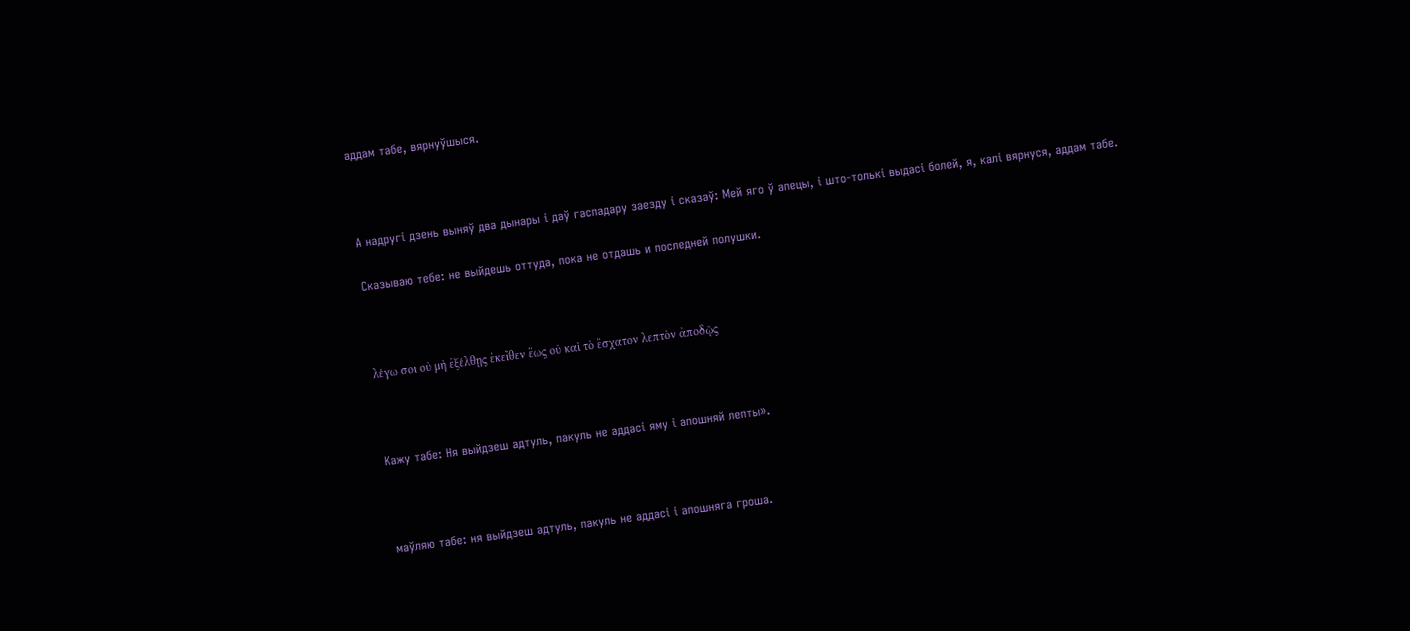аддам табе, вярнуўшыся.



А надругі дзень выняў два дынары і даў гаспадару заезду і сказаў: Мей яго ў апецы, і што-толькі выдасі болей, я, калі вярнуся, аддам табе.

Сказываю тебе: не выйдешь оттуда, пока не отдашь и последней полушки.



λέγω σοι οὐ μὴ ἐξέλθῃς ἐκεῖθεν ἕως οὐ καὶ τὸ ἔσχατον λεπτὸν ἀποδῷς



Кажу табе: Ня выйдзеш адтуль, пакуль не аддасі яму і апошняй лепты».



маўляю табе: ня выйдзеш адтуль, пакуль не аддасі і апошняга гроша.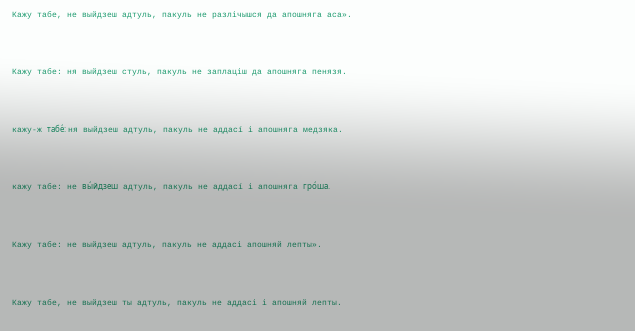Кажу табе, не выйдзеш адтуль, пакуль не разлічышся да апошняга аса».



Кажу табе: ня выйдзеш стуль, пакуль не заплаціш да апошняга пенязя.



кажу-ж табе́: ня выйдзеш адтуль, пакуль не аддасí і апошняга медзяка.



кажу табе: не вы́йдзеш адтуль, пакуль не аддасí і апошняга гро́ша.



Кажу табе: не выйдзеш адтуль, пакуль не аддасі апошняй лепты».



Кажу табе, не выйдзеш ты адтуль, пакуль не аддасі і апошняй лепты.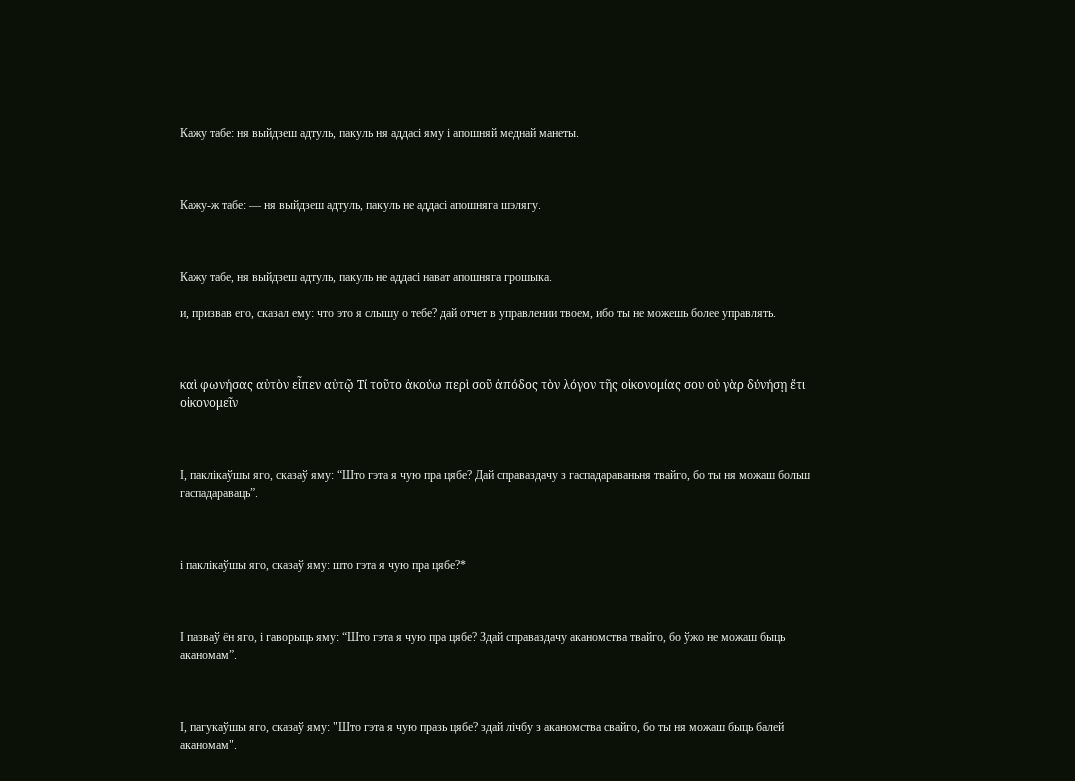Кажу табе: ня выйдзеш адтуль, пакуль ня аддасі яму і апошняй меднай манеты.



Кажу-ж табе: — ня выйдзеш адтуль, пакуль не аддасі апошняга шэлягу.



Кажу табе, ня выйдзеш адтуль, пакуль не аддасі нават апошняга грошыка.

и, призвав его, сказал ему: что это я слышу о тебе? дай отчет в управлении твоем, ибо ты не можешь более управлять.



καὶ φωνήσας αὐτὸν εἶπεν αὐτῷ Τί τοῦτο ἀκούω περὶ σοῦ ἀπόδος τὸν λόγον τῆς οἰκονομίας σου οὐ γὰρ δύνήσῃ ἔτι οἰκονομεῖν



І, паклікаўшы яго, сказаў яму: “Што гэта я чую пра цябе? Дай справаздачу з гаспадараваньня твайго, бо ты ня можаш больш гаспадараваць”.



і паклікаўшы яго, сказаў яму: што гэта я чую пра цябе?*



І пазваў ён яго, і гаворыць яму: “Што гэта я чую пра цябе? Здай справаздачу аканомства твайго, бо ўжо не можаш быць аканомам”.



І, пагукаўшы яго, сказаў яму: "Што гэта я чую празь цябе? здай лічбу з аканомства свайго, бо ты ня можаш быць балей аканомам".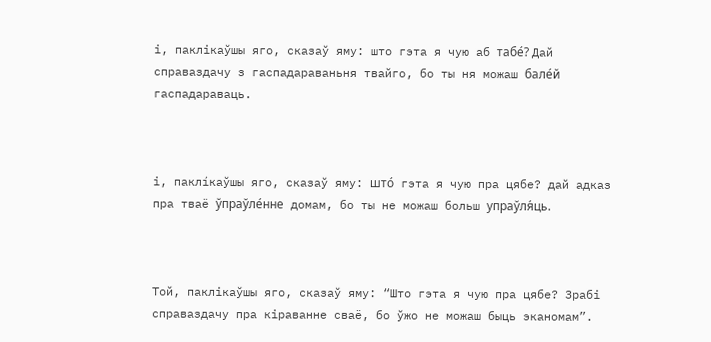і, паклікаўшы яго, сказаў яму: што гэта я чую аб табе́? Дай справаздачу з гаспадараваньня твайго, бо ты ня можаш бале́й гаспадараваць.



і, паклíкаўшы яго, сказаў яму: што́ гэта я чую пра цябе? дай адказ пра тваё ўпраўле́нне домам, бо ты не можаш больш упраўля́ць.



Той, паклікаўшы яго, сказаў яму: “Што гэта я чую пра цябе? Зрабі справаздачу пра кіраванне сваё, бо ўжо не можаш быць эканомам”.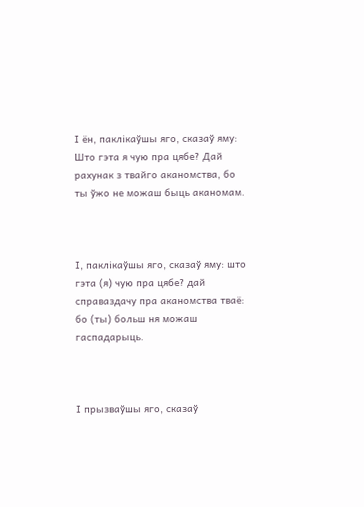І ён, паклікаўшы яго, сказаў яму: Што гэта я чую пра цябе? Дай рахунак з твайго аканомства, бо ты ўжо не можаш быць аканомам.



І, паклікаўшы яго, сказаў яму: што гэта (я) чую пра цябе? дай справаздачу пра аканомства тваё: бо (ты) больш ня можаш гаспадарыць.



І прызваўшы яго, сказаў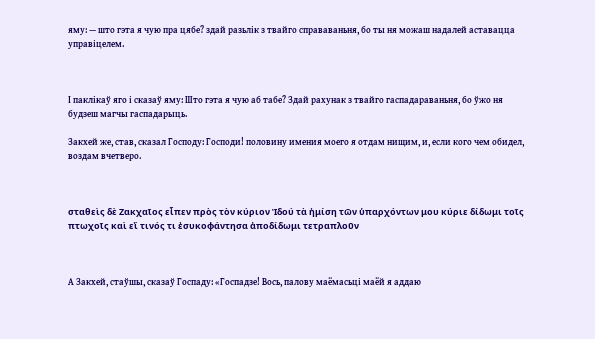яму: — што гэта я чую пра цябе? здай разьлік з твайго справаваньня, бо ты ня можаш надалей аставацца управіцелем.



І паклікаў яго і сказаў яму: Што гэта я чую аб табе? Здай рахунак з твайго гаспадараваньня, бо ўжо ня будзеш магчы гаспадарыць.

Закхей же, став, сказал Господу: Господи! половину имения моего я отдам нищим, и, если кого чем обидел, воздам вчетверо.



σταθεὶς δὲ Ζακχαῖος εἶπεν πρὸς τὸν κύριον Ἰδού τὰ ἡμίση τῶν ὑπαρχόντων μου κύριε δίδωμι τοῖς πτωχοῖς καὶ εἴ τινός τι ἐσυκοφάντησα ἀποδίδωμι τετραπλοῦν



А Закхей, стаўшы, сказаў Госпаду: «Госпадзе! Вось, палову маёмасьці маёй я аддаю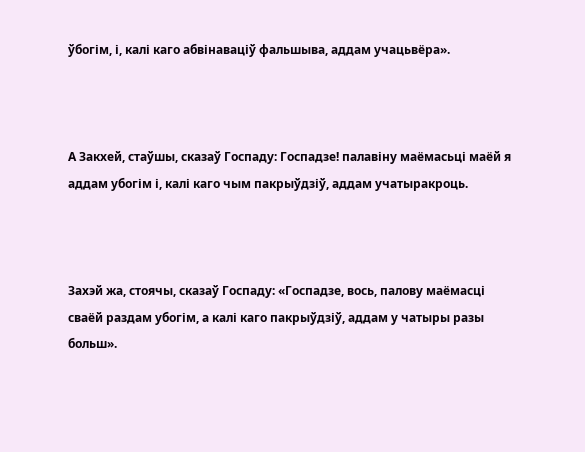ўбогім, і, калі каго абвінаваціў фальшыва, аддам учацьвёра».



А Закхей, стаўшы, сказаў Госпаду: Госпадзе! палавіну маёмасьці маёй я аддам убогім і, калі каго чым пакрыўдзіў, аддам учатыракроць.



Захэй жа, стоячы, сказаў Госпаду: «Госпадзе, вось, палову маёмасці сваёй раздам убогім, а калі каго пакрыўдзіў, аддам у чатыры разы больш».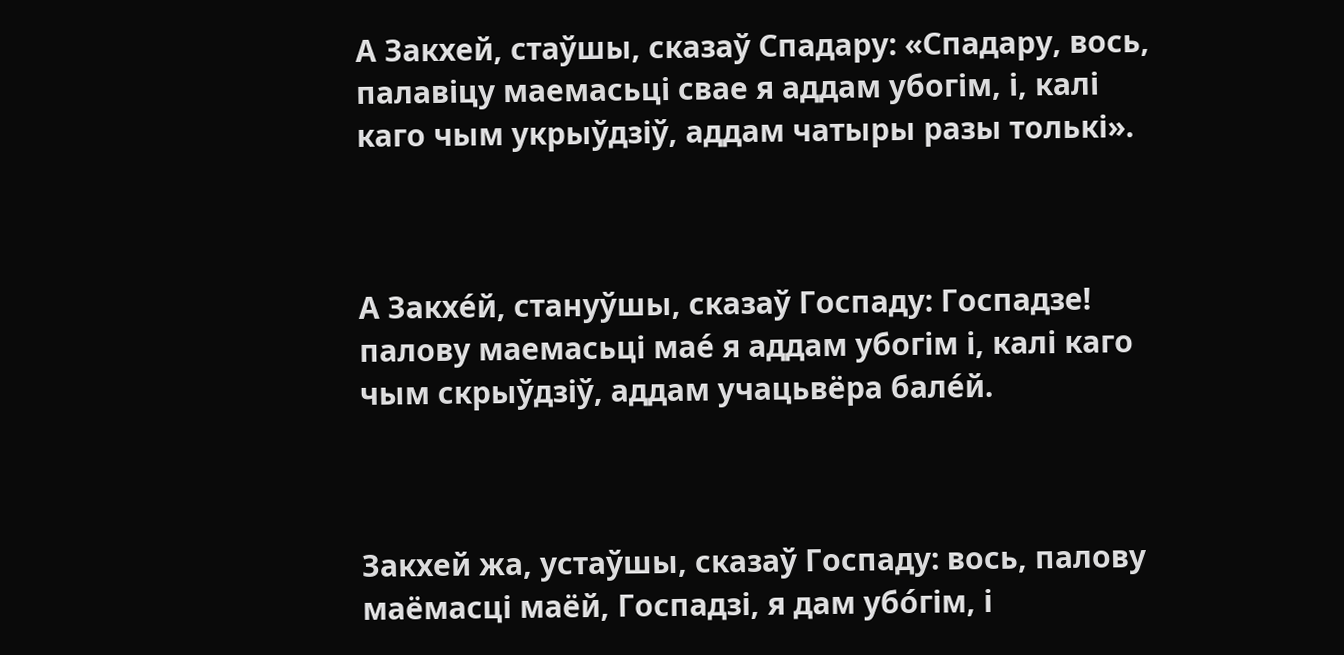А Закхей, стаўшы, сказаў Спадару: «Спадару, вось, палавіцу маемасьці свае я аддам убогім, і, калі каго чым укрыўдзіў, аддам чатыры разы толькі».



А Закхе́й, стануўшы, сказаў Госпаду: Госпадзе! палову маемасьці мае́ я аддам убогім і, калі каго чым скрыўдзіў, аддам учацьвёра бале́й.



Закхей жа, устаўшы, сказаў Госпаду: вось, палову маёмасці маёй, Госпадзі, я дам убо́гім, і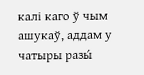калі каго ў чым ашукаў, аддам у чатыры разы́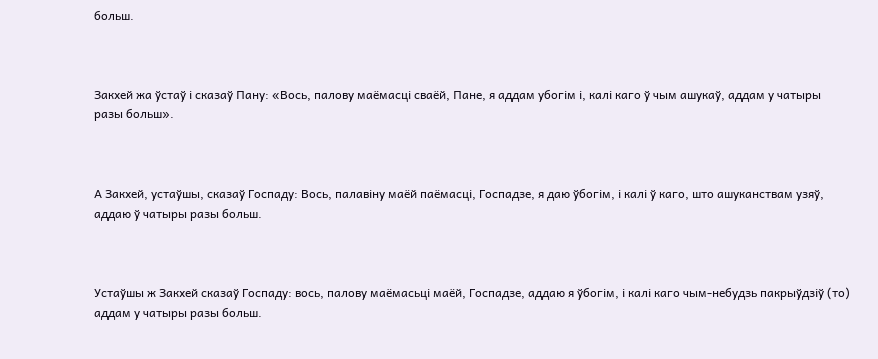больш.



Закхей жа ўстаў і сказаў Пану: «Вось, палову маёмасці сваёй, Пане, я аддам убогім і, калі каго ў чым ашукаў, аддам у чатыры разы больш».



А Закхей, устаўшы, сказаў Госпаду: Вось, палавіну маёй паёмасці, Госпадзе, я даю ўбогім, і калі ў каго, што ашуканствам узяў, аддаю ў чатыры разы больш.



Устаўшы ж Закхей сказаў Госпаду: вось, палову маёмасьці маёй, Госпадзе, аддаю я ўбогім, і калі каго чым-небудзь пакрыўдзіў (то) аддам у чатыры разы больш.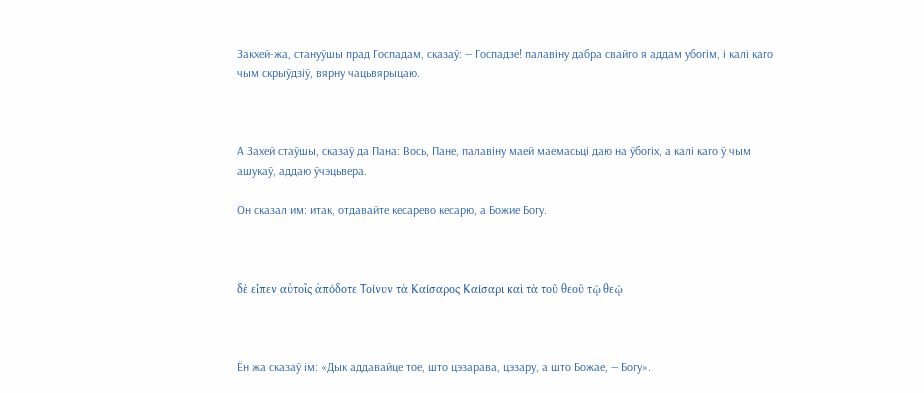Закхей-жа, стануўшы прад Госпадам, сказаў: — Госпадзе! палавіну дабра свайго я аддам убогім, і калі каго чым скрыўдзіў, вярну чацьвярыцаю.



А Захей стаўшы, сказаў да Пана: Вось, Пане, палавіну маей маемасьці даю на ўбогіх, а калі каго ў чым ашукаў, аддаю ўчэцьвера.

Он сказал им: итак, отдавайте кесарево кесарю, а Божие Богу.



δὲ εἶπεν αὐτοῖς ἀπόδοτε Τοίνυν τὰ Καίσαρος Καίσαρι καὶ τὰ τοῦ θεοῦ τῷ θεῷ



Ён жа сказаў ім: «Дык аддавайце тое, што цэзарава, цэзару, а што Божае, — Богу».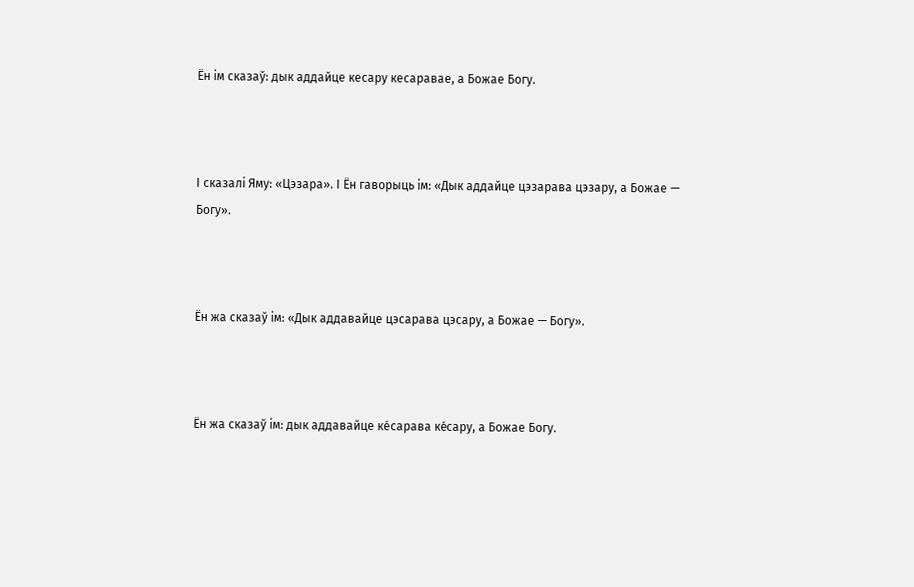Ён ім сказаў: дык аддайце кесару кесаравае, а Божае Богу.



І сказалі Яму: «Цэзара». І Ён гаворыць ім: «Дык аддайце цэзарава цэзару, а Божае — Богу».



Ён жа сказаў ім: «Дык аддавайце цэсарава цэсару, а Божае — Богу».



Ён жа сказаў ім: дык аддавайце ке́сарава ке́сару, а Божае Богу.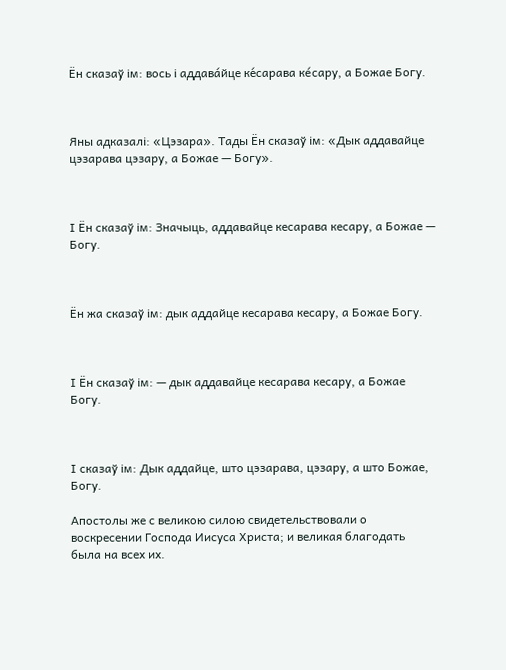Ён сказаў ім: вось і аддава́йце ке́сарава ке́сару, а Божае Богу.



Яны адказалі: «Цэзара». Тады Ён сказаў ім: «Дык аддавайце цэзарава цэзару, а Божае — Богу».



І Ён сказаў ім: Значыць, аддавайце кесарава кесару, а Божае — Богу.



Ён жа сказаў ім: дык аддайце кесарава кесару, а Божае Богу.



І Ён сказаў ім: — дык аддавайце кесарава кесару, а Божае Богу.



І сказаў ім: Дык аддайце, што цэзарава, цэзару, а што Божае, Богу.

Апостолы же с великою силою свидетельствовали о воскресении Господа Иисуса Христа; и великая благодать была на всех их.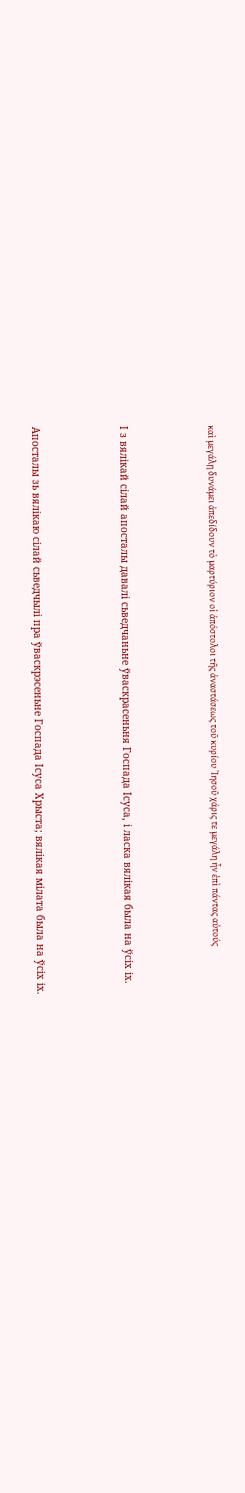καὶ μεγάλῃ δυνάμει ἀπεδίδουν τὸ μαρτύριον οἱ ἀπόστολοι τῆς ἀναστάσεως τοῦ κυρίου Ἰησοῦ χάρις τε μεγάλη ἦν ἐπὶ πάντας αὐτούς



І з вялікай сілай апосталы давалі сьведчаньне ўваскрасеньня Госпада Ісуса, і ласка вялікая была на ўсіх іх.



Апосталы зь вялікаю сілай сьведчылі пра ўваскрэсеньне Госпада Ісуса Хрыста; вялікая мілата была на ўсіх іх.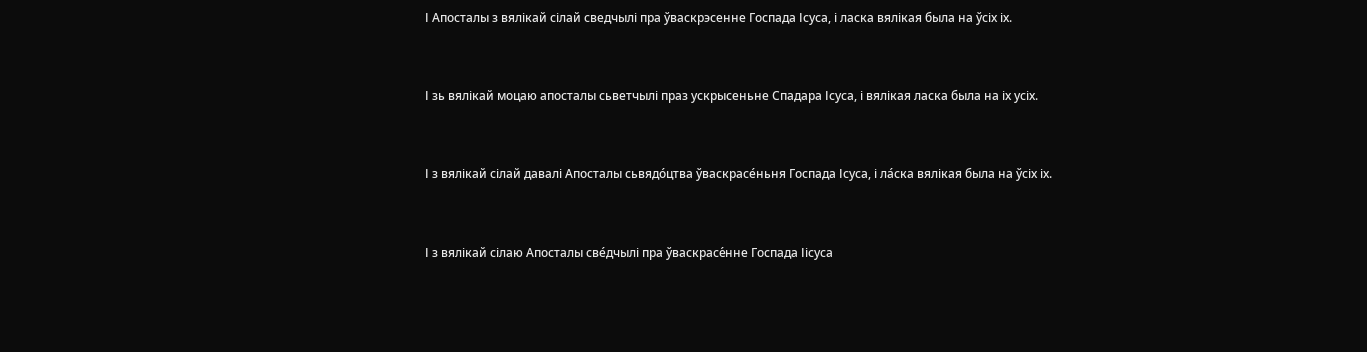І Апосталы з вялікай сілай сведчылі пра ўваскрэсенне Госпада Ісуса, і ласка вялікая была на ўсіх іх.



І зь вялікай моцаю апосталы сьветчылі праз ускрысеньне Спадара Ісуса, і вялікая ласка была на іх усіх.



І з вялікай сілай давалі Апосталы сьвядо́цтва ўваскрасе́ньня Госпада Ісуса, і ла́ска вялікая была на ўсіх іх.



І з вялікай сілаю Апосталы све́дчылі пра ўваскрасе́нне Госпада Іісуса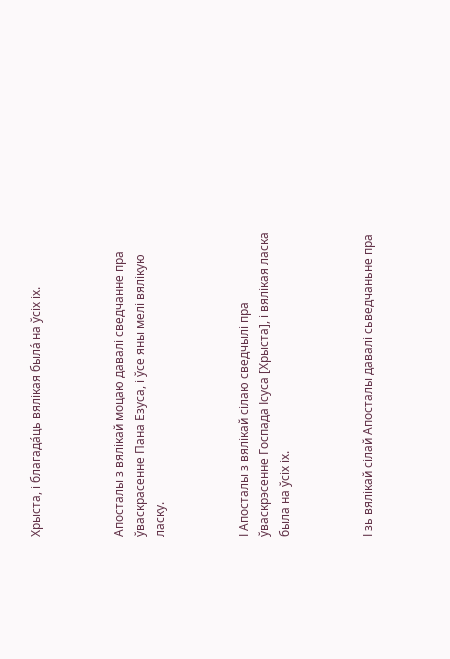Хрыста, і благада́ць вялікая была́ на ўсіх іх.



Апосталы з вялікай моцаю давалі сведчанне пра ўваскрасенне Пана Езуса, і ўсе яны мелі вялікую ласку.



І Апосталы з вялікай сілаю сведчылі пра ўваскрэсенне Госпада Ісуса [Хрыста], і вялікая ласка была на ўсіх іх.



І зь вялікай сілай Апосталы давалі сьведчаньне пра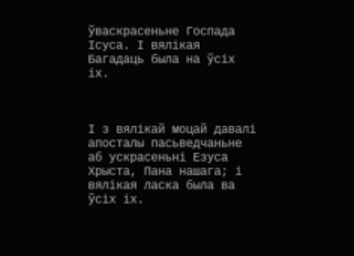ўваскрасеньне Госпада Ісуса. І вялікая Багадаць была на ўсіх іх.



І з вялікай моцай давалі апосталы пасьведчаньне аб ускрасеньні Езуса Хрыста, Пана нашага; і вялікая ласка была ва ўсіх іх.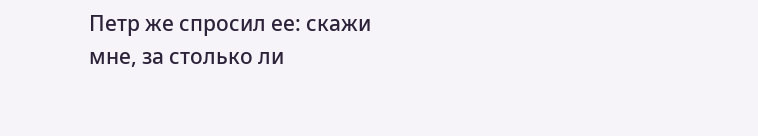Петр же спросил ее: скажи мне, за столько ли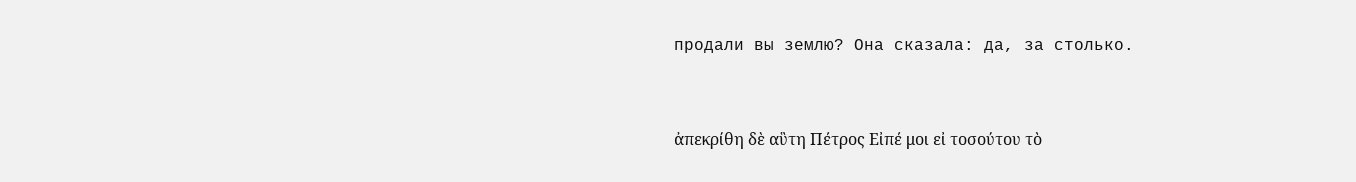продали вы землю? Она сказала: да, за столько.



ἀπεκρίθη δὲ αὓτη Πέτρος Εἰπέ μοι εἰ τοσούτου τὸ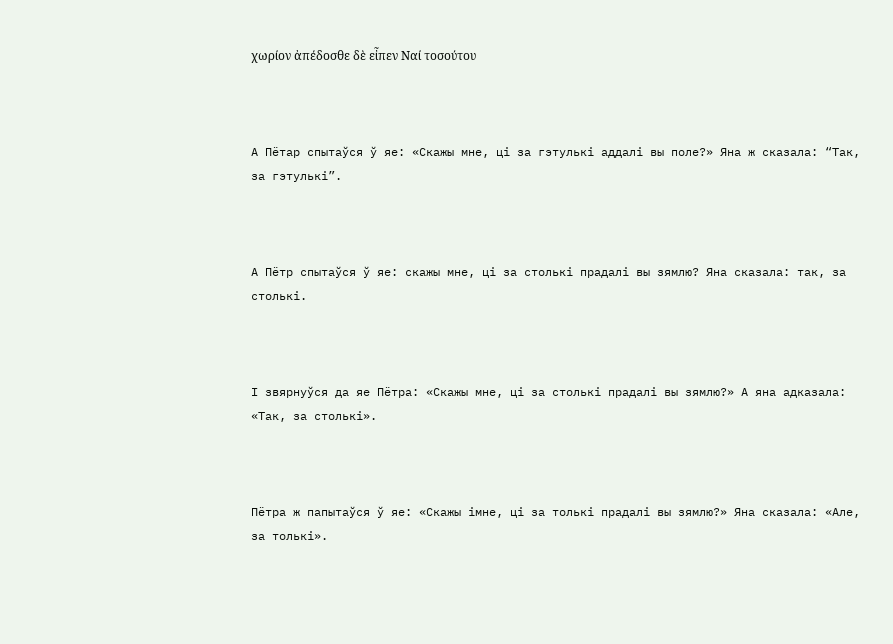χωρίον ἀπέδοσθε δὲ εἶπεν Ναί τοσούτου



А Пётар спытаўся ў яе: «Скажы мне, ці за гэтулькі аддалі вы поле?» Яна ж сказала: “Так, за гэтулькі”.



А Пётр спытаўся ў яе: скажы мне, ці за столькі прадалі вы зямлю? Яна сказала: так, за столькі.



І звярнуўся да яе Пётра: «Скажы мне, ці за столькі прадалі вы зямлю?» А яна адказала: «Так, за столькі».



Пётра ж папытаўся ў яе: «Скажы імне, ці за толькі прадалі вы зямлю?» Яна сказала: «Але, за толькі».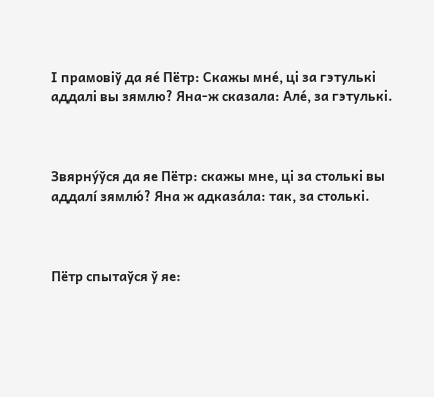І прамовіў да яе́ Пётр: Скажы мне́, ці за гэтулькі аддалі вы зямлю? Яна-ж сказала: Але́, за гэтулькі.



Звярну́ўся да яе Пётр: скажы мне, ці за столькі вы аддалí зямлю́? Яна ж адказа́ла: так, за столькі.



Пётр спытаўся ў яе: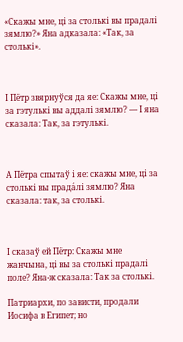«Скажы мне, ці за столькі вы прадалі зямлю?» Яна адказала: «Так, за столькі».



І Пётр звярнуўся да яе: Скажы мне, ці за гэтулькі вы аддалі зямлю? — І яна сказала: Так, за гэтулькі.



А Пётра спытаў і яе: скажы мне, ці за столькі вы прада́лі зямлю? Яна сказала: так, за столькі.



І сказаў ей Пётр: Скажы мне жанчына, ці вы за столькі прадалі поле? Яна-ж сказала: Так за столькі.

Патриархи, по зависти, продали Иосифа в Египет; но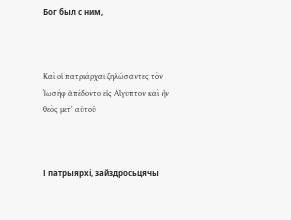Бог был с ним,



Καὶ οἱ πατριάρχαι ζηλώσαντες τὸν Ἰωσὴφ ἀπέδοντο εἰς Αἴγυπτον καὶ ἦν θεὸς μετ' αὐτοῦ



І патрыярхі, зайздросьцячы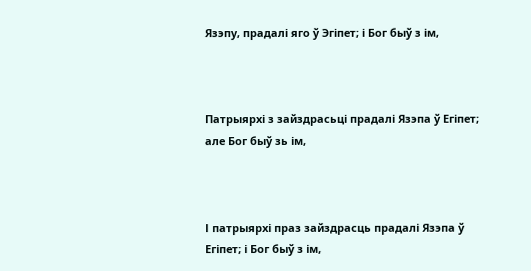Язэпу, прадалі яго ў Эгіпет; і Бог быў з ім,



Патрыярхі з зайздрасьці прадалі Язэпа ў Егіпет; але Бог быў зь ім,



І патрыярхі праз зайздрасць прадалі Язэпа ў Егіпет; і Бог быў з ім,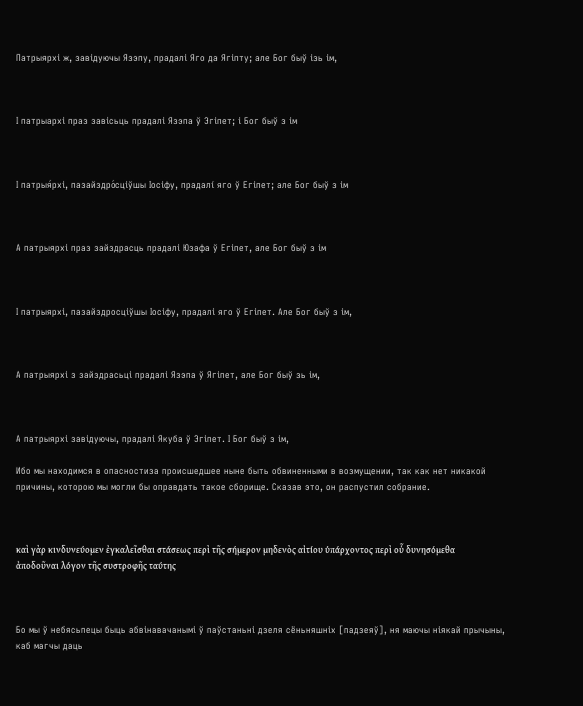Патрыярхі ж, завідуючы Язэпу, прадалі Яго да Ягіпту; але Бог быў ізь ім,



І патрыархі праз завісьць прадалі Язэпа ў Эгіпет; і Бог быў з ім



І патрыя́рхі, пазайздро́сціўшы Іосіфу, прадалí яго ў Егіпет; але Бог быў з ім



А патрыярхі праз зайздрасць прадалі Юзафа ў Егіпет, але Бог быў з ім



І патрыярхі, пазайздросціўшы Іосіфу, прадалі яго ў Егіпет. Але Бог быў з ім,



А патрыярхі з зайздрасьці прадалі Язэпа ў Ягіпет, але Бог быў зь ім,



А патрыярхі завідуючы, прадалі Якуба ў Эгіпет. І Бог быў з ім,

Ибо мы находимся в опасностиза происшедшее ныне быть обвиненными в возмущении, так как нет никакой причины, которою мы могли бы оправдать такое сборище. Сказав это, он распустил собрание.



καὶ γὰρ κινδυνεύομεν ἐγκαλεῖσθαι στάσεως περὶ τῆς σήμερον μηδενὸς αἰτίου ὑπάρχοντος περὶ οὗ δυνησόμεθα ἀποδοῦναι λόγον τῆς συστροφῆς ταύτης



Бо мы ў небясьпецы быць абвінавачанымі ў паўстаньні дзеля сёньняшніх [падзеяў], ня маючы ніякай прычыны, каб магчы даць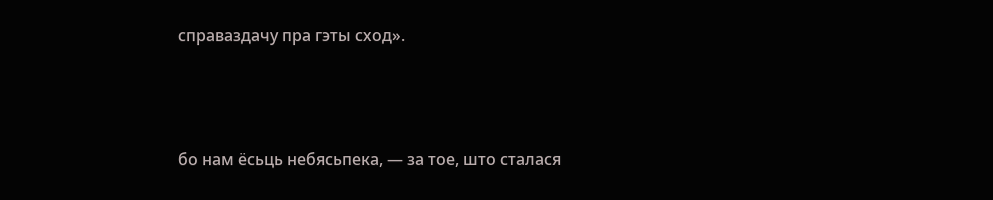справаздачу пра гэты сход».



бо нам ёсьць небясьпека, — за тое, што сталася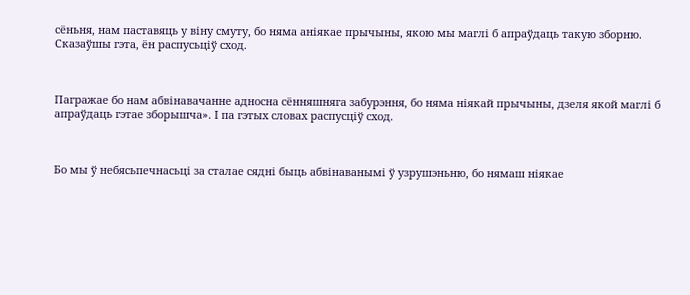сёньня, нам паставяць у віну смуту, бо няма аніякае прычыны, якою мы маглі б апраўдаць такую зборню. Сказаўшы гэта, ён распусьціў сход.



Пагражае бо нам абвінавачанне адносна сённяшняга забурэння, бо няма ніякай прычыны, дзеля якой маглі б апраўдаць гэтае зборышча». І па гэтых словах распусціў сход.



Бо мы ў небясьпечнасьці за сталае сядні быць абвінаванымі ў узрушэньню, бо нямаш ніякае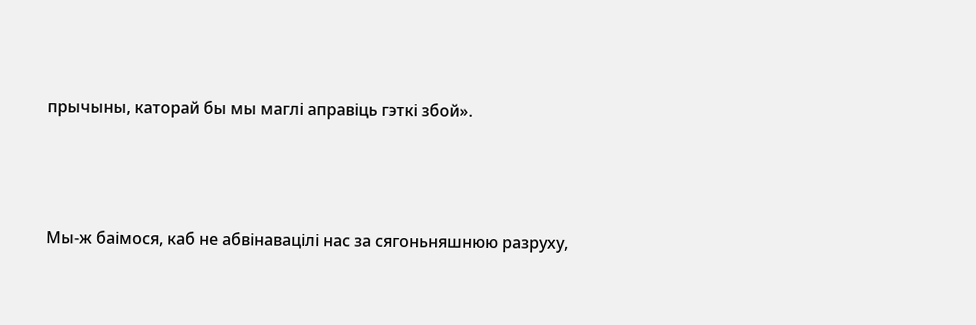прычыны, каторай бы мы маглі аправіць гэткі збой».



Мы-ж баімося, каб не абвінавацілі нас за сягоньняшнюю разруху,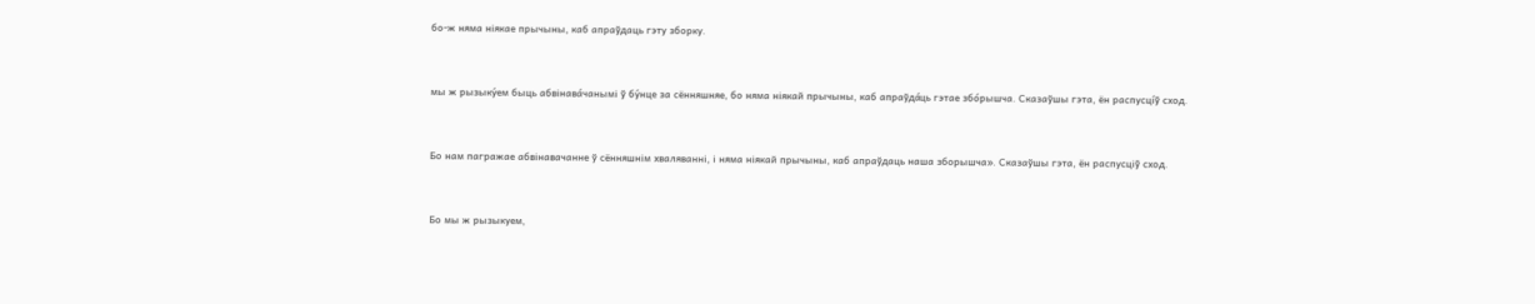бо-ж няма ніякае прычыны, каб апраўдаць гэту зборку.



мы ж рызыку́ем быць абвінава́чанымі ў бу́нце за сённяшняе, бо няма ніякай прычыны, каб апраўда́ць гэтае збо́рышча. Сказаўшы гэта, ён распусцíў сход.



Бо нам пагражае абвінавачанне ў сённяшнім хваляванні, і няма ніякай прычыны, каб апраўдаць наша зборышча». Сказаўшы гэта, ён распусціў сход.



Бо мы ж рызыкуем,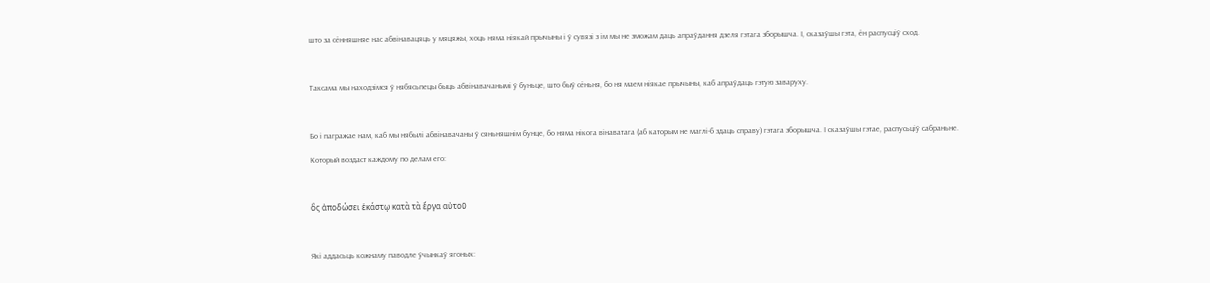што за сённяшняе нас абвінавацяць у мяцяжы, хоць няма ніякай прычыны і ў сувязі з ім мы не зможам даць апраўдання дзеля гэтага зборышча. І, сказаўшы гэта, ён распусціў сход.



Таксама мы находзімся ў нябясьпецы быць абвінавачанымі ў буньце, што быў сёньня, бо ня маем ніякае прычыны, каб апраўдаць гэтую заваруху.



Бо і пагражае нам, каб мы нябылі абвінавачаны ў сяньняшнім бунце, бо няма нікога вінаватага (аб каторым не маглі-б здаць справу) гэтага зборышча. І сказаўшы гэтае, распусьціў сабраньне.

Который воздаст каждому по делам его:



ὃς ἀποδώσει ἑκάστῳ κατὰ τὰ ἔργα αὐτοῦ



Які аддасьць кожнаму паводле ўчынкаў ягоных: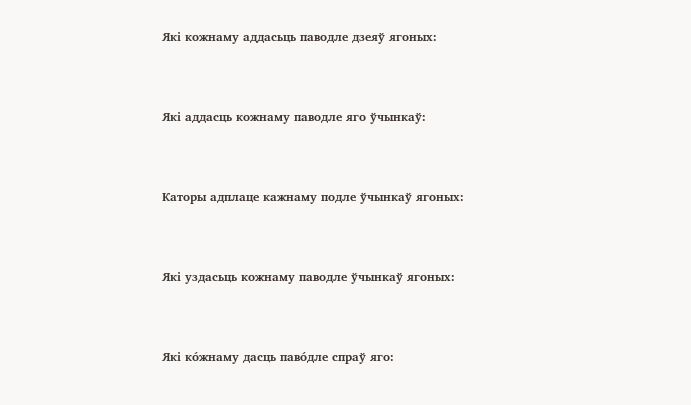Які кожнаму аддасьць паводле дзеяў ягоных:



Які аддасць кожнаму паводле яго ўчынкаў:



Каторы адплаце кажнаму подле ўчынкаў ягоных:



Які уздасьць кожнаму паводле ўчынкаў ягоных:



Які ко́жнаму дасць паво́дле спраў яго: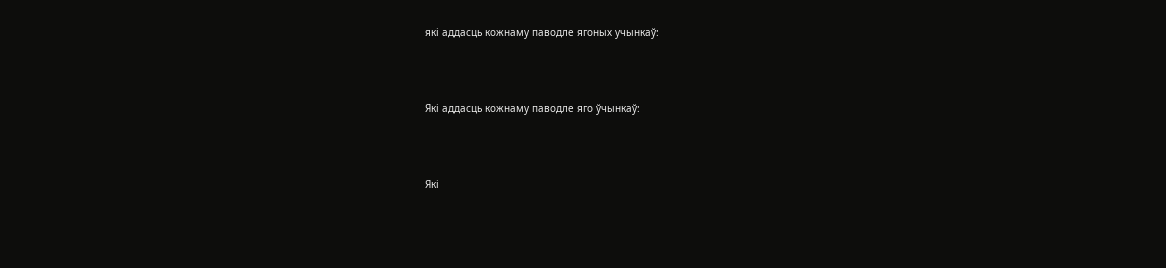які аддасць кожнаму паводле ягоных учынкаў:



Які аддасць кожнаму паводле яго ўчынкаў:



Які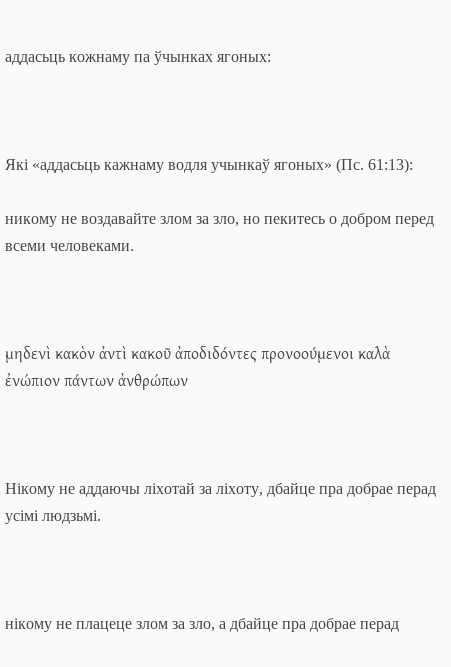аддасьць кожнаму па ўчынках ягоных:



Які «аддасьць кажнаму водля учынкаў ягоных» (Пс. 61:13):

никому не воздавайте злом за зло, но пекитесь о добром перед всеми человеками.



μηδενὶ κακὸν ἀντὶ κακοῦ ἀποδιδόντες προνοούμενοι καλὰ ἐνώπιον πάντων ἀνθρώπων



Нікому не аддаючы ліхотай за ліхоту, дбайце пра добрае перад усімі людзьмі.



нікому не плацеце злом за зло, а дбайце пра добрае перад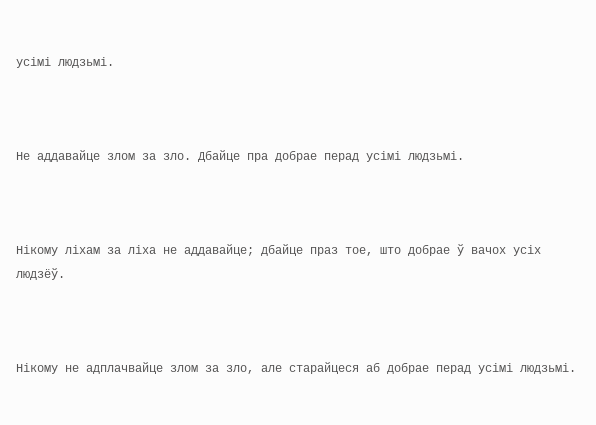усімі людзьмі.



Не аддавайце злом за зло. Дбайце пра добрае перад усімі людзьмі.



Нікому ліхам за ліха не аддавайце; дбайце праз тое, што добрае ў вачох усіх людзёў.



Нікому не адплачвайце злом за зло, але старайцеся аб добрае перад усімі людзьмі.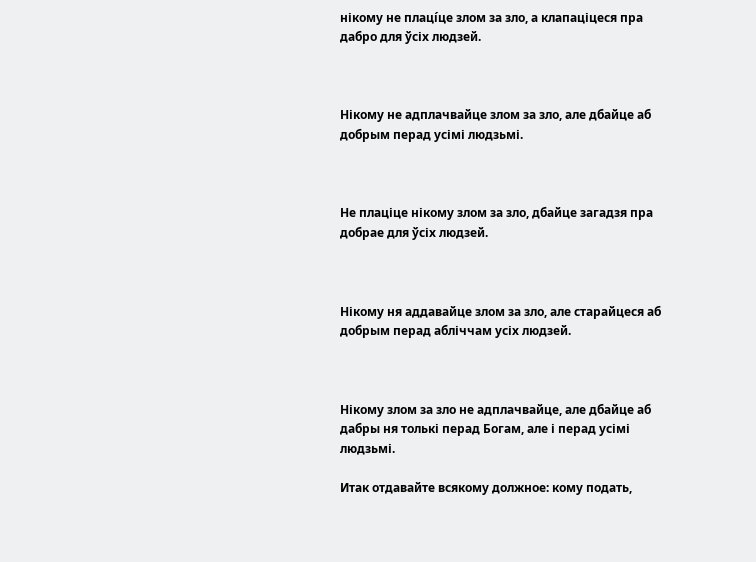нікому не плацíце злом за зло, а клапаціцеся пра дабро для ўсіх людзей.



Нікому не адплачвайце злом за зло, але дбайце аб добрым перад усімі людзьмі.



Не плаціце нікому злом за зло, дбайце загадзя пра добрае для ўсіх людзей.



Нікому ня аддавайце злом за зло, але старайцеся аб добрым перад абліччам усіх людзей.



Нікому злом за зло не адплачвайце, але дбайце аб дабры ня толькі перад Богам, але і перад усімі людзьмі.

Итак отдавайте всякому должное: кому подать,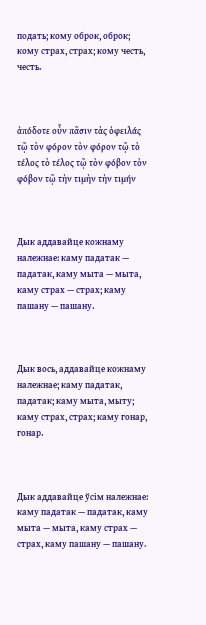подать; кому оброк, оброк; кому страх, страх; кому честь, честь.



ἀπόδοτε οὖν πᾶσιν τὰς ὀφειλάς τῷ τὸν φόρον τὸν φόρον τῷ τὸ τέλος τὸ τέλος τῷ τὸν φόβον τὸν φόβον τῷ τὴν τιμὴν τὴν τιμήν



Дык аддавайце кожнаму належнае: каму падатак — падатак, каму мыта — мыта, каму страх — страх; каму пашану — пашану.



Дык вось, аддавайце кожнаму належнае; каму падатак, падатак; каму мыта, мыту; каму страх, страх; каму гонар, гонар.



Дык аддавайце ўсім належнае: каму падатак — падатак, каму мыта — мыта, каму страх — страх, каму пашану — пашану.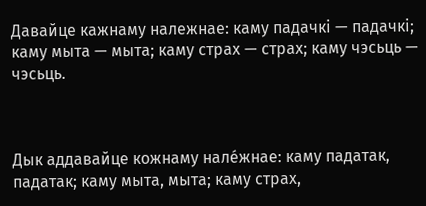Давайце кажнаму належнае: каму падачкі — падачкі; каму мыта — мыта; каму страх — страх; каму чэсьць — чэсьць.



Дык аддавайце кожнаму нале́жнае: каму падатак, падатак; каму мыта, мыта; каму страх,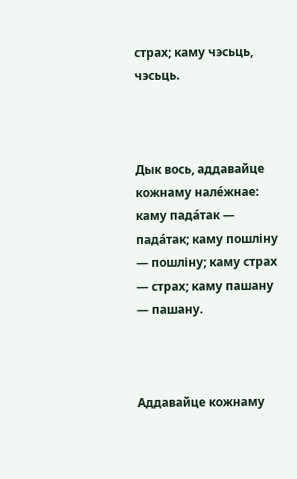страх; каму чэсьць, чэсьць.



Дык вось, аддавайце кожнаму нале́жнае: каму пада́так — пада́так; каму пошліну — пошліну; каму страх — страх; каму пашану — пашану.



Аддавайце кожнаму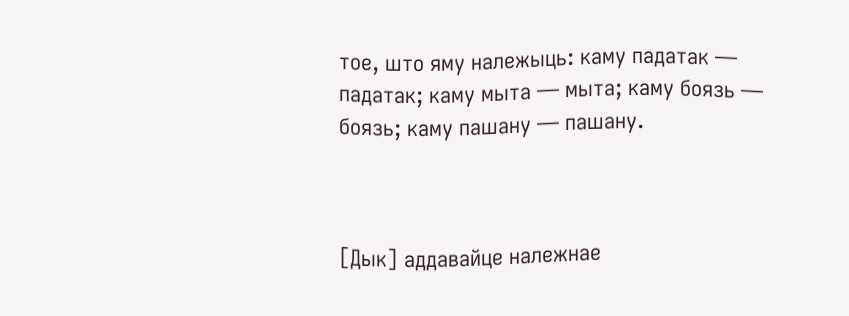тое, што яму належыць: каму падатак — падатак; каму мыта — мыта; каму боязь — боязь; каму пашану — пашану.



[Дык] аддавайце належнае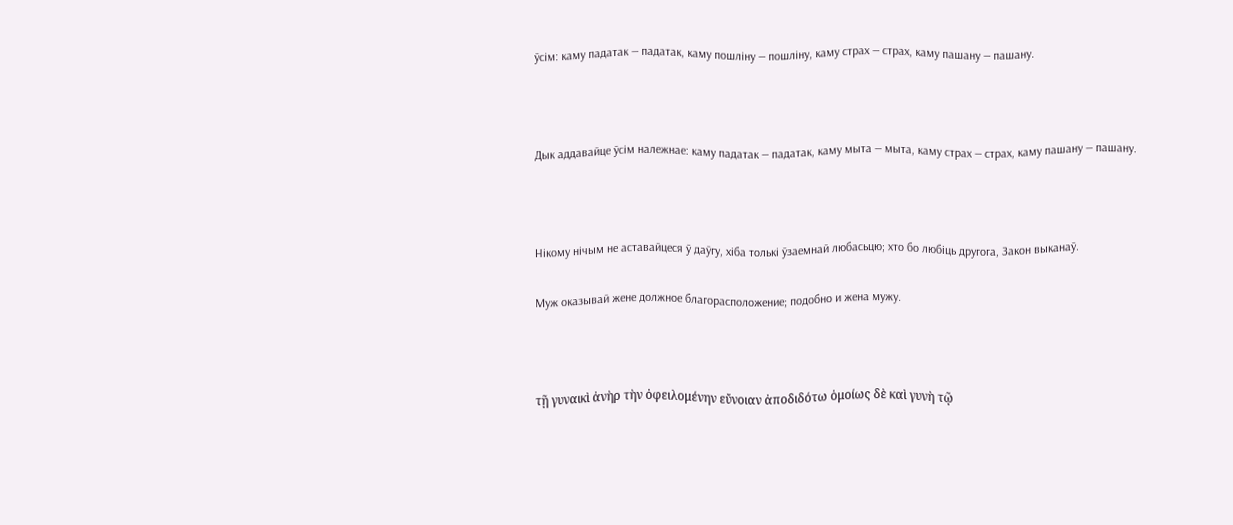ўсім: каму падатак — падатак, каму пошліну — пошліну, каму страх — страх, каму пашану — пашану.



Дык аддавайце ўсім належнае: каму падатак — падатак, каму мыта — мыта, каму страх — страх, каму пашану — пашану.



Нікому нічым не аставайцеся ў даўгу, хіба толькі ўзаемнай любасьцю; хто бо любіць другога, Закон выканаў.

Муж оказывай жене должное благорасположение; подобно и жена мужу.



τῇ γυναικὶ ἀνὴρ τὴν ὀφειλομένην εὔνοιαν ἀποδιδότω ὁμοίως δὲ καὶ γυνὴ τῷ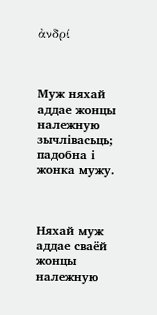ἀνδρί



Муж няхай аддае жонцы належную зычлівасьць; падобна і жонка мужу.



Няхай муж аддае сваёй жонцы належную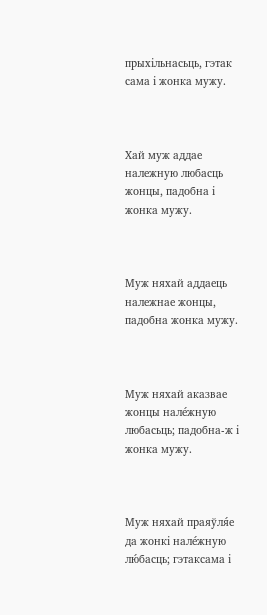прыхільнасьць, гэтак сама і жонка мужу.



Хай муж аддае належную любасць жонцы, падобна і жонка мужу.



Муж няхай аддаець належнае жонцы, падобна жонка мужу.



Муж няхай аказвае жонцы нале́жную любасьць; падобна-ж і жонка мужу.



Муж няхай праяўля́е да жонкі нале́жную лю́басць; гэтаксама і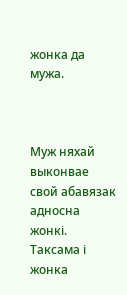жонка да мужа.



Муж няхай выконвае свой абавязак адносна жонкі. Таксама і жонка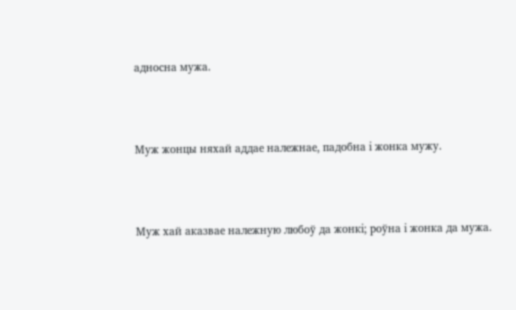адносна мужа.



Муж жонцы няхай аддае належнае, падобна і жонка мужу.



Муж хай аказвае належную любоў да жонкі; роўна і жонка да мужа.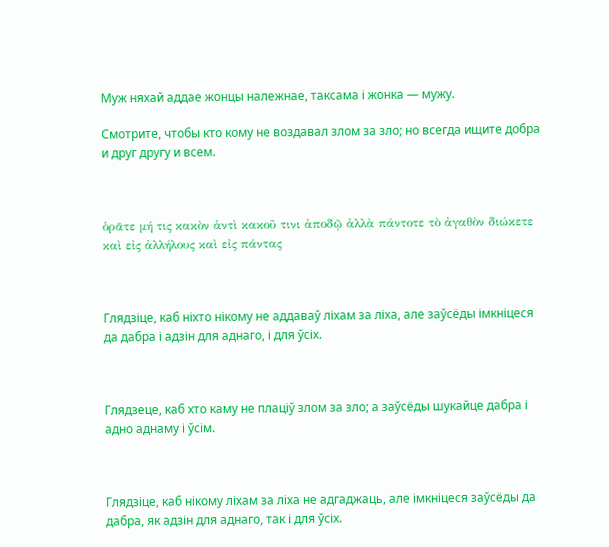Муж няхай аддае жонцы належнае, таксама і жонка — мужу.

Смотрите, чтобы кто кому не воздавал злом за зло; но всегда ищите добра и друг другу и всем.



ὁρᾶτε μή τις κακὸν ἀντὶ κακοῦ τινι ἀποδῷ ἀλλὰ πάντοτε τὸ ἀγαθὸν διώκετε καὶ εἰς ἀλλήλους καὶ εἰς πάντας



Глядзіце, каб ніхто нікому не аддаваў ліхам за ліха, але заўсёды імкніцеся да дабра і адзін для аднаго, і для ўсіх.



Глядзеце, каб хто каму не плаціў злом за зло; а заўсёды шукайце дабра і адно аднаму і ўсім.



Глядзіце, каб нікому ліхам за ліха не адгаджаць, але імкніцеся заўсёды да дабра, як адзін для аднаго, так і для ўсіх.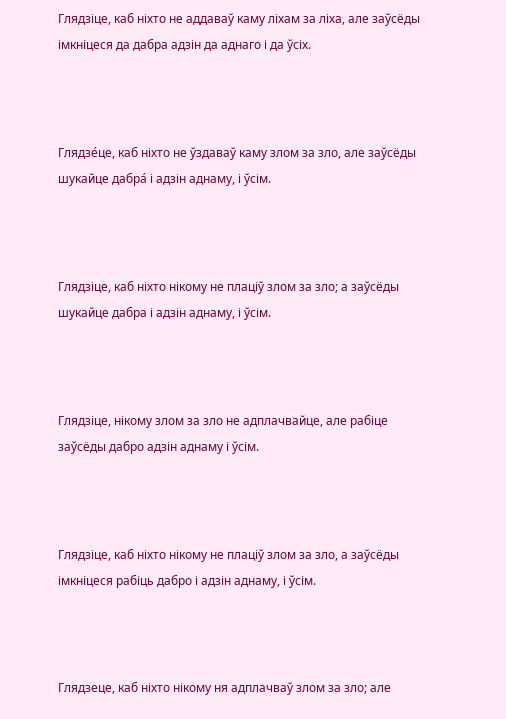Глядзіце, каб ніхто не аддаваў каму ліхам за ліха, але заўсёды імкніцеся да дабра адзін да аднаго і да ўсіх.



Глядзе́це, каб ніхто не ўздаваў каму злом за зло, але заўсёды шукайце дабра́ і адзін аднаму, і ўсім.



Глядзіце, каб ніхто нікому не плаціў злом за зло; а заўсёды шукайце дабра і адзін аднаму, і ўсім.



Глядзіце, нікому злом за зло не адплачвайце, але рабіце заўсёды дабро адзін аднаму і ўсім.



Глядзіце, каб ніхто нікому не плаціў злом за зло, а заўсёды імкніцеся рабіць дабро і адзін аднаму, і ўсім.



Глядзеце, каб ніхто нікому ня адплачваў злом за зло; але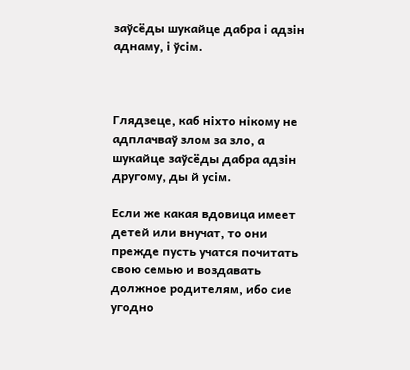заўсёды шукайце дабра і адзін аднаму, і ўсім.



Глядзеце, каб ніхто нікому не адплачваў злом за зло, а шукайце заўсёды дабра адзін другому, ды й усім.

Если же какая вдовица имеет детей или внучат, то они прежде пусть учатся почитать свою семью и воздавать должное родителям, ибо сие угодно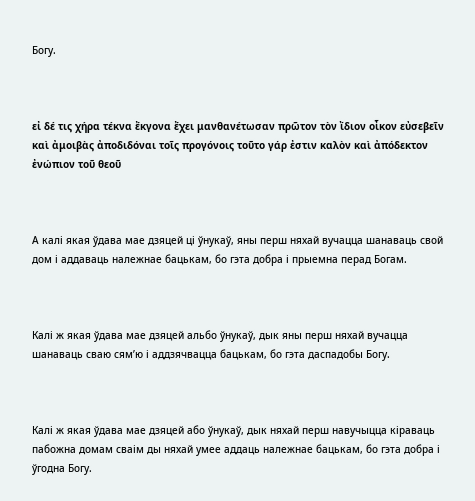Богу.



εἰ δέ τις χήρα τέκνα ἔκγονα ἔχει μανθανέτωσαν πρῶτον τὸν ἴδιον οἶκον εὐσεβεῖν καὶ ἀμοιβὰς ἀποδιδόναι τοῖς προγόνοις τοῦτο γάρ ἐστιν καλὸν καὶ ἀπόδεκτον ἐνώπιον τοῦ θεοῦ



А калі якая ўдава мае дзяцей ці ўнукаў, яны перш няхай вучацца шанаваць свой дом і аддаваць належнае бацькам, бо гэта добра і прыемна перад Богам.



Калі ж якая ўдава мае дзяцей альбо ўнукаў, дык яны перш няхай вучацца шанаваць сваю сям’ю і аддзячвацца бацькам, бо гэта даспадобы Богу.



Калі ж якая ўдава мае дзяцей або ўнукаў, дык няхай перш навучыцца кіраваць пабожна домам сваім ды няхай умее аддаць належнае бацькам, бо гэта добра і ўгодна Богу.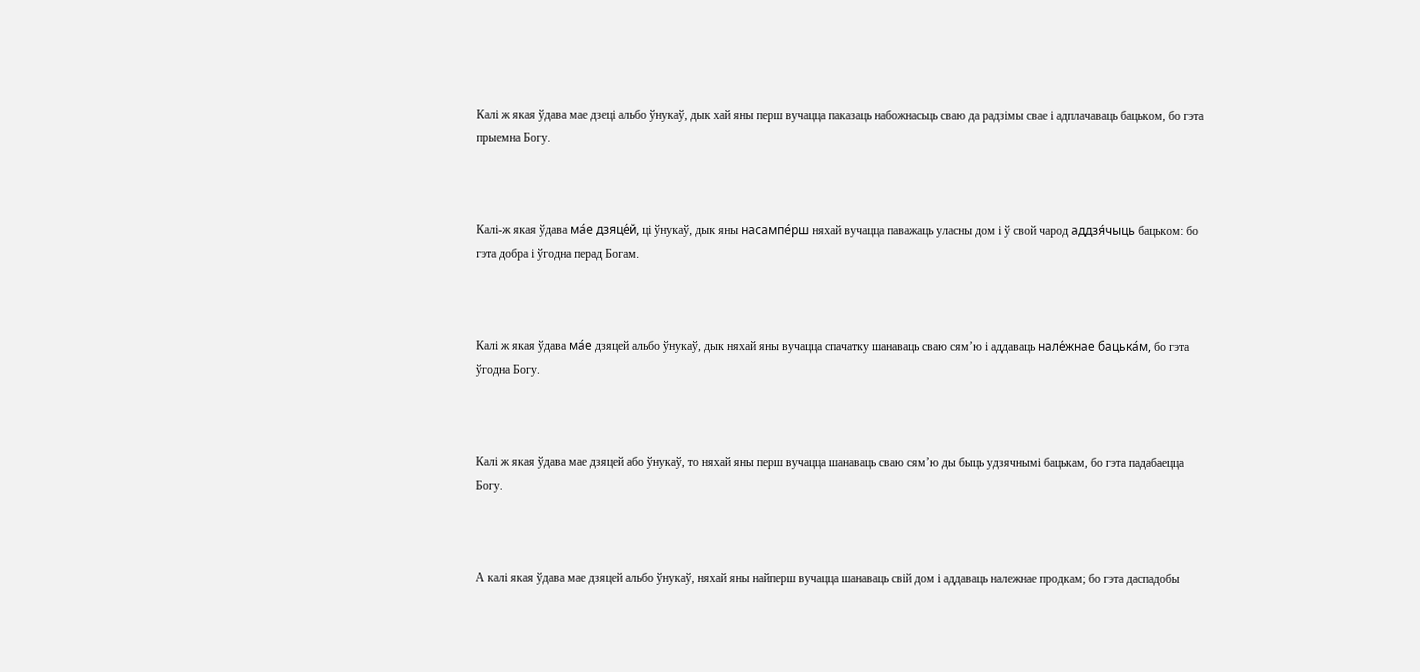Калі ж якая ўдава мае дзеці альбо ўнукаў, дык хай яны перш вучацца паказаць набожнасьць сваю да радзімы свае і адплачаваць бацьком, бо гэта прыемна Богу.



Калі-ж якая ўдава ма́е дзяце́й, ці ўнукаў, дык яны насампе́рш няхай вучацца паважаць уласны дом і ў свой чарод аддзя́чыць бацьком: бо гэта добра і ўгодна перад Богам.



Калі ж якая ўдава ма́е дзяцей альбо ўнукаў, дык няхай яны вучацца спачатку шанаваць сваю сям’ю і аддаваць нале́жнае бацька́м, бо гэта ўгодна Богу.



Калі ж якая ўдава мае дзяцей або ўнукаў, то няхай яны перш вучацца шанаваць сваю сям’ю ды быць удзячнымі бацькам, бо гэта падабаецца Богу.



А калі якая ўдава мае дзяцей альбо ўнукаў, няхай яны найперш вучацца шанаваць свій дом і аддаваць належнае продкам; бо гэта даспадобы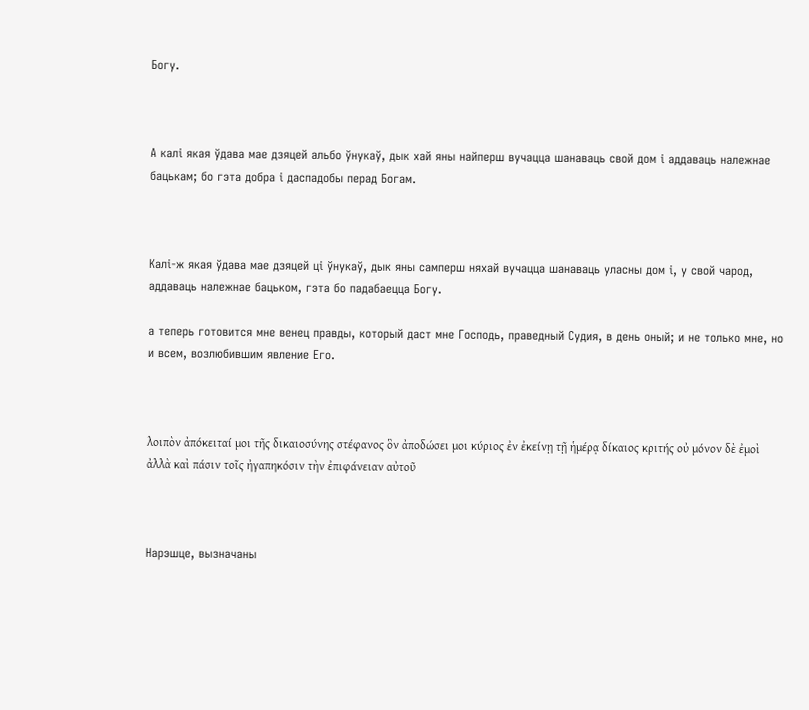Богу.



А калі якая ўдава мае дзяцей альбо ўнукаў, дык хай яны найперш вучацца шанаваць свой дом і аддаваць належнае бацькам; бо гэта добра і даспадобы перад Богам.



Калі-ж якая ўдава мае дзяцей ці ўнукаў, дык яны самперш няхай вучацца шанаваць уласны дом і, у свой чарод, аддаваць належнае бацьком, гэта бо падабаецца Богу.

а теперь готовится мне венец правды, который даст мне Господь, праведный Судия, в день оный; и не только мне, но и всем, возлюбившим явление Его.



λοιπὸν ἀπόκειταί μοι τῆς δικαιοσύνης στέφανος ὃν ἀποδώσει μοι κύριος ἐν ἐκείνῃ τῇ ἡμέρᾳ δίκαιος κριτής οὐ μόνον δὲ ἐμοὶ ἀλλὰ καὶ πάσιν τοῖς ἠγαπηκόσιν τὴν ἐπιφάνειαν αὐτοῦ



Нарэшце, вызначаны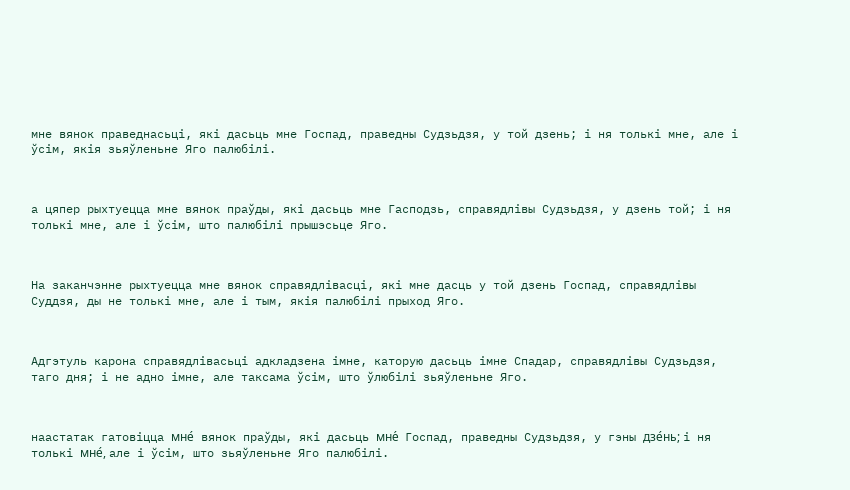мне вянок праведнасьці, які дасьць мне Госпад, праведны Судзьдзя, у той дзень; і ня толькі мне, але і ўсім, якія зьяўленьне Яго палюбілі.



а цяпер рыхтуецца мне вянок праўды, які дасьць мне Гасподзь, справядлівы Судзьдзя, у дзень той; і ня толькі мне, але і ўсім, што палюбілі прышэсьце Яго.



На заканчэнне рыхтуецца мне вянок справядлівасці, які мне дасць у той дзень Госпад, справядлівы Суддзя, ды не толькі мне, але і тым, якія палюбілі прыход Яго.



Адгэтуль карона справядлівасьці адкладзена імне, каторую дасьць імне Спадар, справядлівы Судзьдзя, таго дня; і не адно імне, але таксама ўсім, што ўлюбілі зьяўленьне Яго.



наастатак гатовіцца мне́ вянок праўды, які дасьць мне́ Госпад, праведны Судзьдзя, у гэны дзе́нь; і ня толькі мне́, але і ўсім, што зьяўленьне Яго палюбілі.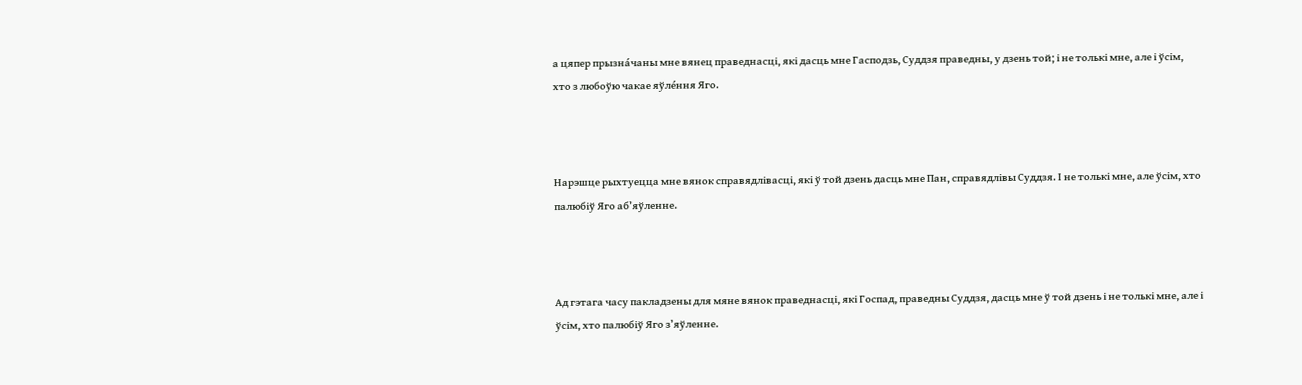а цяпер прызна́чаны мне вянец праведнасці, які дасць мне Гасподзь, Суддзя праведны, у дзень той; і не толькі мне, але і ўсім, хто з любоўю чакае яўле́ння Яго.



Нарэшце рыхтуецца мне вянок справядлівасці, які ў той дзень дасць мне Пан, справядлівы Суддзя. І не толькі мне, але ўсім, хто палюбіў Яго аб’яўленне.



Ад гэтага часу пакладзены для мяне вянок праведнасці, які Госпад, праведны Суддзя, дасць мне ў той дзень і не толькі мне, але і ўсім, хто палюбіў Яго з’яўленне.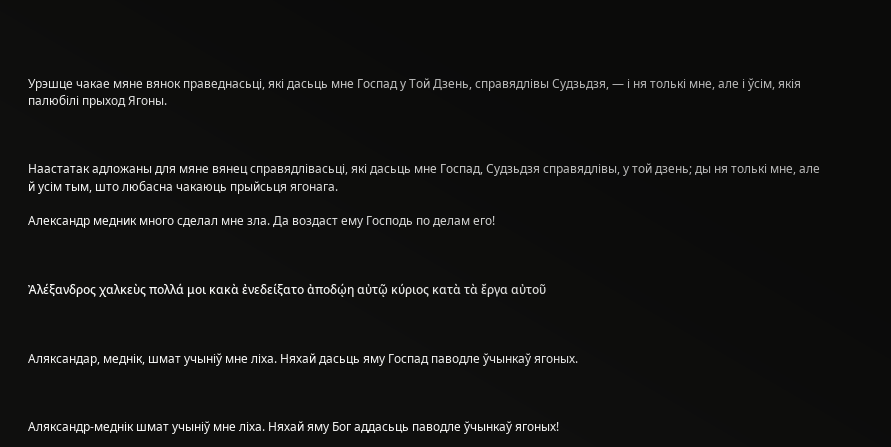Урэшце чакае мяне вянок праведнасьці, які дасьць мне Госпад у Той Дзень, справядлівы Судзьдзя, — і ня толькі мне, але і ўсім, якія палюбілі прыход Ягоны.



Наастатак адложаны для мяне вянец справядлівасьці, які дасьць мне Госпад, Судзьдзя справядлівы, у той дзень; ды ня толькі мне, але й усім тым, што любасна чакаюць прыйсьця ягонага.

Александр медник много сделал мне зла. Да воздаст ему Господь по делам его!



Ἀλέξανδρος χαλκεὺς πολλά μοι κακὰ ἐνεδείξατο ἀποδῴη αὐτῷ κύριος κατὰ τὰ ἔργα αὐτοῦ



Аляксандар, меднік, шмат учыніў мне ліха. Няхай дасьць яму Госпад паводле ўчынкаў ягоных.



Аляксандр-меднік шмат учыніў мне ліха. Няхай яму Бог аддасьць паводле ўчынкаў ягоных!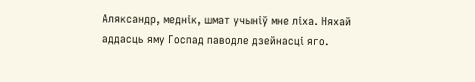Аляксандр, меднік, шмат учыніў мне ліха. Няхай аддасць яму Госпад паводле дзейнасці яго.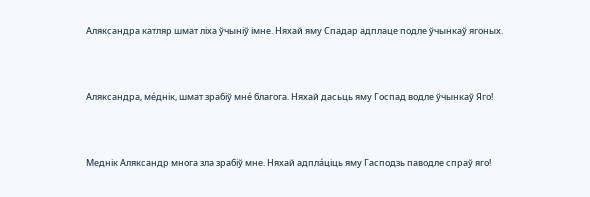Аляксандра катляр шмат ліха ўчыніў імне. Няхай яму Спадар адплаце подле ўчынкаў ягоных.



Аляксандра, ме́днік, шмат зрабіў мне́ благога. Няхай дасьць яму Госпад водле ўчынкаў Яго!



Меднік Аляксандр многа зла зрабіў мне. Няхай адпла́ціць яму Гасподзь паводле спраў яго!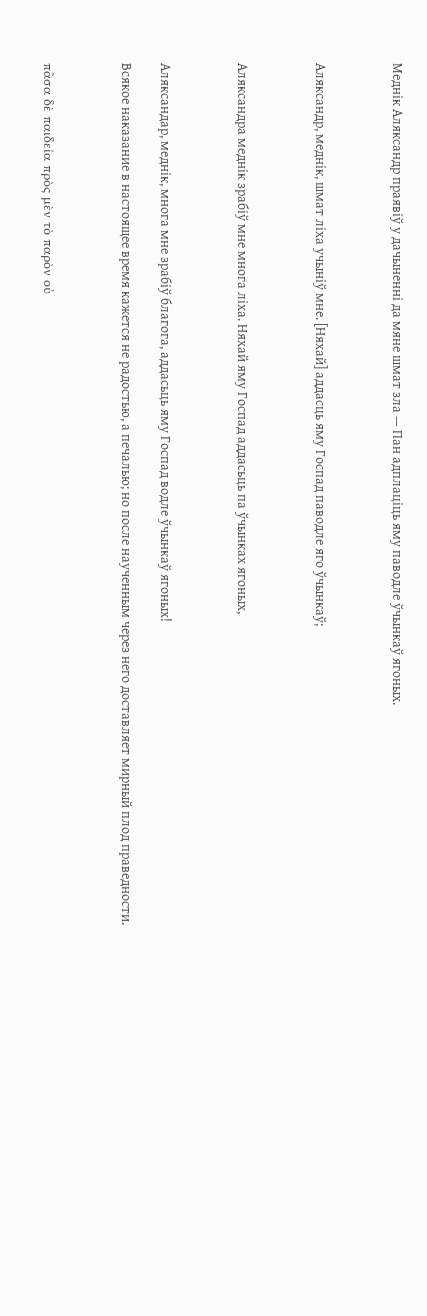Меднік Аляксандр праявіў у дачыненні да мяне шмат зла — Пан адплаціць яму паводле ўчынкаў ягоных.



Аляксандр, меднік, шмат ліха учыніў мне. [Няхай] аддасць яму Госпад паводле яго ўчынкаў;



Аляксандра меднік зрабіў мне многа ліха. Няхай яму Госпад аддасьць па ўчынках ягоных,



Аляксандар, меднік, многа мне зрабіў благога, аддасьць яму Госпад водле ўчынкаў ягоных!

Всякое наказание в настоящее время кажется не радостью, а печалью; но после наученным через него доставляет мирный плод праведности.



πᾶσα δὲ παιδεία πρὸς μὲν τὸ παρὸν οὐ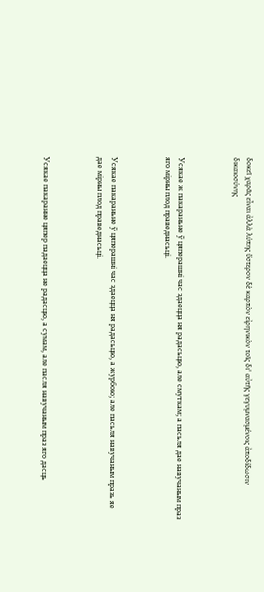δοκεῖ χαρᾶς εἶναι ἀλλὰ λύπης ὕστερον δὲ καρπὸν εἰρηνικὸν τοῖς δι' αὐτῆς γεγυμνασμένοις ἀποδίδωσιν δικαιοσύνης



Усякае ж пакараньне ў цяперашні час здаецца ня радасьцю, але смуткам; а пасьля дае навучаным праз яго мірны плод праведнасьці.



Усякае пакараньне ў цяперашні час здаецца ня радасьцю, а журбою; але пасьля навучаным празь яе дае мірны плод праведнасьці.



Усякае пакаранне цяпер падаецца не радасцю, а сумам, але пасля навучаным праз яго дасць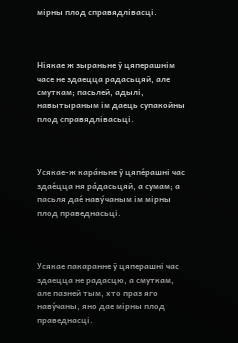мірны плод справядлівасці.



Ніякае ж зыраньне ў цяперашнім часе не здаецца радасьцяй, але смуткам; пасьлей, адылі, навытыраным ім даець супакойны плод справядлівасьці.



Усякае-ж кара́ньне ў цяпе́рашні час здае́цца ня ра́дасьцяй, а сумам; а пасьля дае́ наву́чаным ім мірны плод праведнасьці.



Усякае пакаранне ў цяперашні час здаецца не радасцю, а смуткам, але пазней тым, хто праз яго наву́чаны, яно дае мірны плод праведнасці.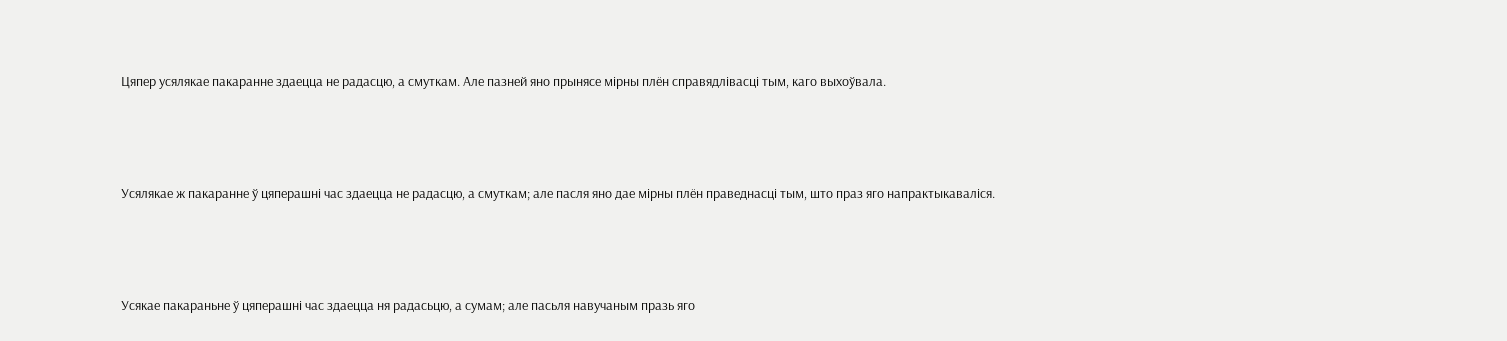Цяпер усялякае пакаранне здаецца не радасцю, а смуткам. Але пазней яно прынясе мірны плён справядлівасці тым, каго выхоўвала.



Усялякае ж пакаранне ў цяперашні час здаецца не радасцю, а смуткам; але пасля яно дае мірны плён праведнасці тым, што праз яго напрактыкаваліся.



Усякае пакараньне ў цяперашні час здаецца ня радасьцю, а сумам; але пасьля навучаным празь яго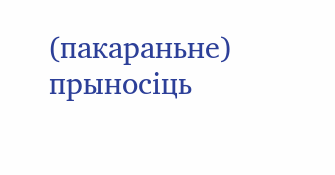(пакараньне) прыносіць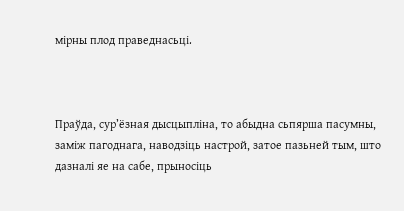мірны плод праведнасьці.



Праўда, сур’ёзная дысцыпліна, то абыдна сьпярша пасумны, заміж пагоднага, наводзіць настрой, затое пазьней тым, што дазналі яе на сабе, прыносіць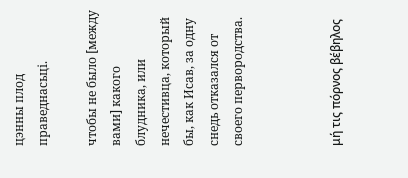цэнны плод праведнасьці.

чтобы не было [между вами] какого блудника, или нечестивца, который бы, как Исав, за одну снедь отказался от своего первородства.



μή τις πόρνος βέβηλος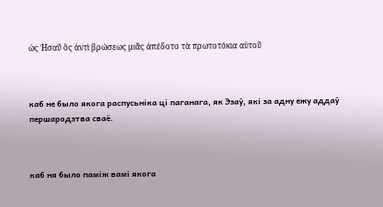ὡς Ἠσαῦ ὃς ἀντὶ βρώσεως μιᾶς ἀπέδοτο τὰ πρωτοτόκια αὐτοῦ



каб не было якога распусьніка ці паганага, як Эзаў, які за адну ежу аддаў першародзтва сваё.



каб ня было паміж вамі якога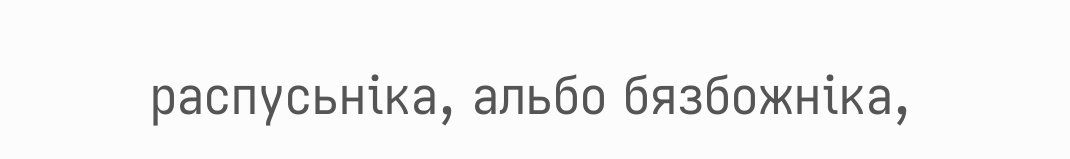распусьніка, альбо бязбожніка,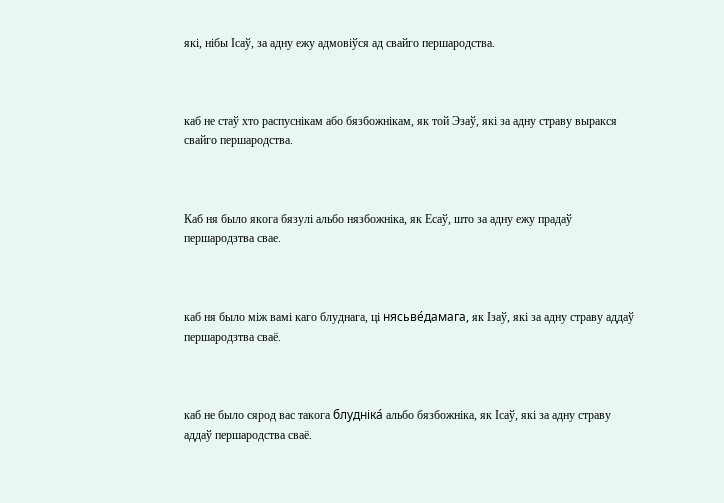які, нібы Ісаў, за адну ежу адмовіўся ад свайго першародства.



каб не стаў хто распуснікам або бязбожнікам, як той Эзаў, які за адну страву выракся свайго першародства.



Каб ня было якога бязулі альбо нязбожніка, як Есаў, што за адну ежу прадаў першародзтва свае.



каб ня было між вамі каго блуднага, ці нясьве́дамага, як Ізаў, які за адну страву аддаў першародзтва сваё.



каб не было сярод вас такога блудніка́ альбо бязбожніка, як Ісаў, які за адну страву аддаў першародства сваё.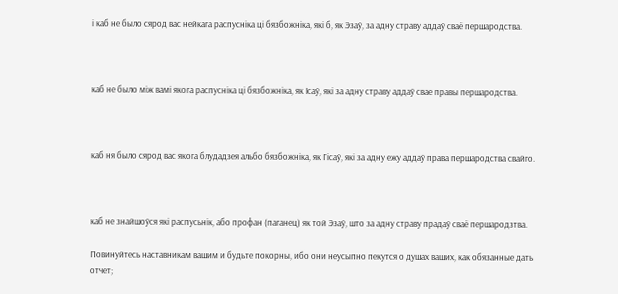і каб не было сярод вас нейкага распусніка ці бязбожніка, які б, як Эзаў, за адну страву аддаў сваё першародства.



каб не было між вамі якога распусніка ці бязбожніка, як Ісаў, які за адну страву аддаў свае правы першародства.



каб ня было сярод вас якога блудадзея альбо бязбожніка, як Гісаў, які за адну ежу аддаў права першародства свайго.



каб не знайшоўся які распусьнік, або профан (паганец) як той Эзаў, што за адну страву прадаў сваё першародзтва.

Повинуйтесь наставникам вашим и будьте покорны, ибо они неусыпно пекутся о душах ваших, как обязанные дать отчет;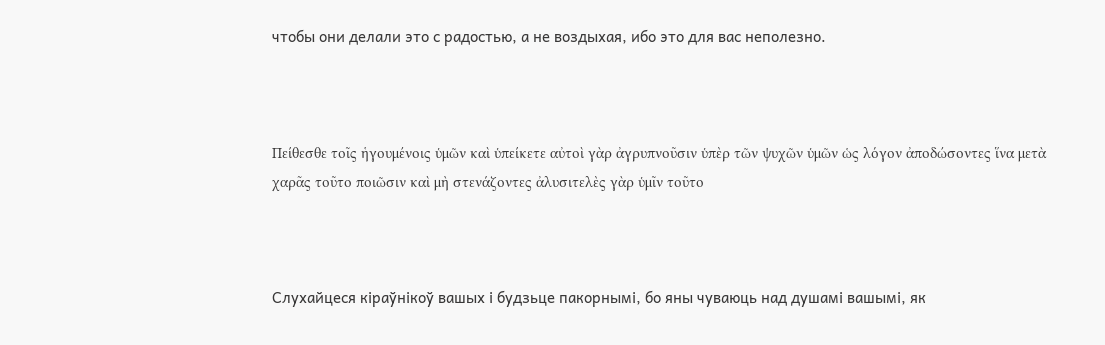чтобы они делали это с радостью, а не воздыхая, ибо это для вас неполезно.



Πείθεσθε τοῖς ἡγουμένοις ὑμῶν καὶ ὑπείκετε αὐτοὶ γὰρ ἀγρυπνοῦσιν ὑπὲρ τῶν ψυχῶν ὑμῶν ὡς λόγον ἀποδώσοντες ἵνα μετὰ χαρᾶς τοῦτο ποιῶσιν καὶ μὴ στενάζοντες ἀλυσιτελὲς γὰρ ὑμῖν τοῦτο



Слухайцеся кіраўнікоў вашых і будзьце пакорнымі, бо яны чуваюць над душамі вашымі, як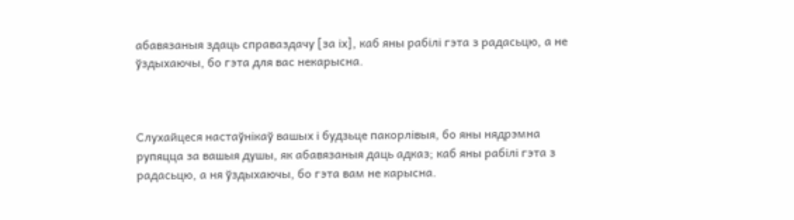абавязаныя здаць справаздачу [за іх], каб яны рабілі гэта з радасьцю, а не ўздыхаючы, бо гэта для вас некарысна.



Слухайцеся настаўнікаў вашых і будзьце пакорлівыя, бо яны нядрэмна рупяцца за вашыя душы, як абавязаныя даць адказ; каб яны рабілі гэта з радасьцю, а ня ўздыхаючы, бо гэта вам не карысна.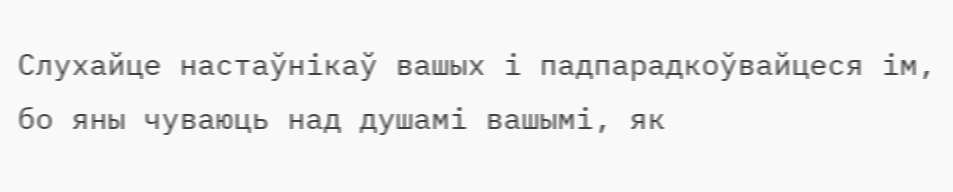Слухайце настаўнікаў вашых і падпарадкоўвайцеся ім, бо яны чуваюць над душамі вашымі, як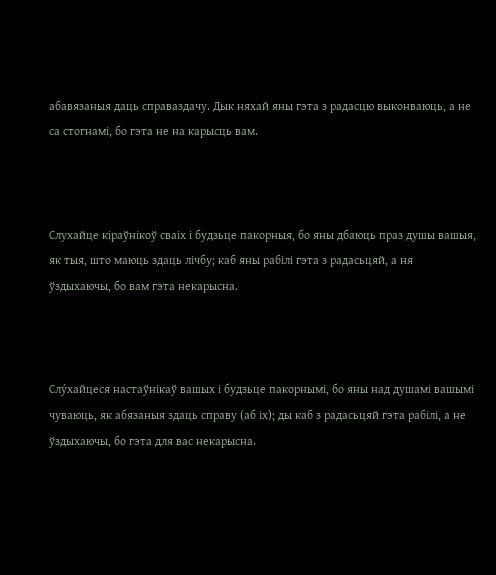абавязаныя даць справаздачу. Дык няхай яны гэта з радасцю выконваюць, а не са стогнамі, бо гэта не на карысць вам.



Слухайце кіраўнікоў сваіх і будзьце пакорныя, бо яны дбаюць праз душы вашыя, як тыя, што маюць здаць лічбу; каб яны рабілі гэта з радасьцяй, а ня ўздыхаючы, бо вам гэта некарысна.



Слу́хайцеся настаўнікаў вашых і будзьце пакорнымі, бо яны над душамі вашымі чуваюць, як абязаныя здаць справу (аб іх); ды каб з радасьцяй гэта рабілі, а не ўздыхаючы, бо гэта для вас некарысна.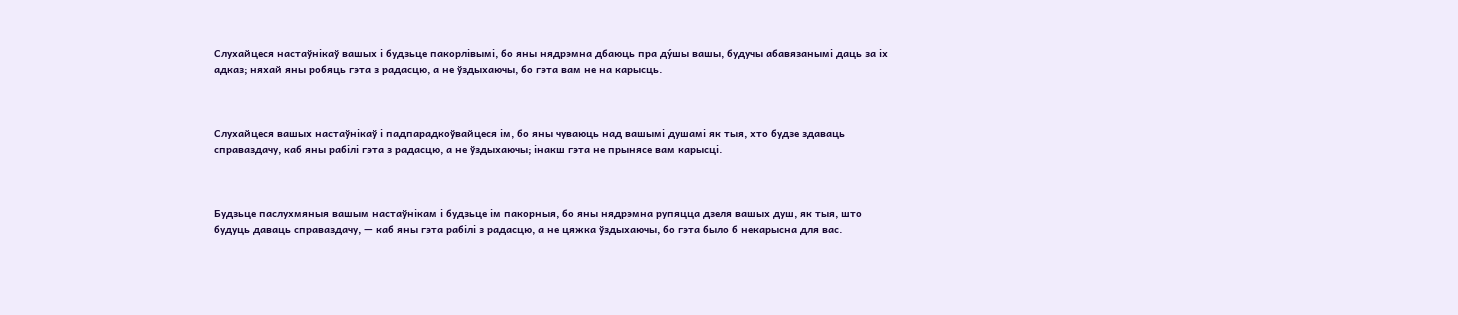Слухайцеся настаўнікаў вашых і будзьце пакорлівымі, бо яны нядрэмна дбаюць пра ду́шы вашы, будучы абавязанымі даць за іх адказ; няхай яны робяць гэта з радасцю, а не ўздыхаючы, бо гэта вам не на карысць.



Слухайцеся вашых настаўнікаў і падпарадкоўвайцеся ім, бо яны чуваюць над вашымі душамі як тыя, хто будзе здаваць справаздачу, каб яны рабілі гэта з радасцю, а не ўздыхаючы; інакш гэта не прынясе вам карысці.



Будзьце паслухмяныя вашым настаўнікам і будзьце ім пакорныя, бо яны нядрэмна рупяцца дзеля вашых душ, як тыя, што будуць даваць справаздачу, — каб яны гэта рабілі з радасцю, а не цяжка ўздыхаючы, бо гэта было б некарысна для вас.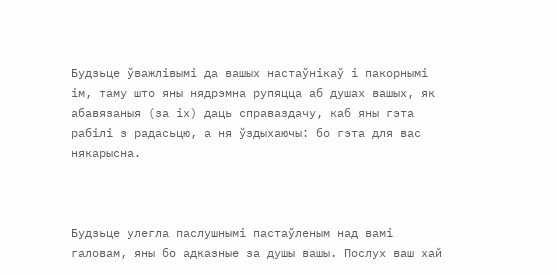Будзьце ўважлівымі да вашых настаўнікаў і пакорнымі ім, таму што яны нядрэмна рупяцца аб душах вашых, як абавязаныя (за іх) даць справаздачу, каб яны гэта рабілі з радасьцю, а ня ўздыхаючы: бо гэта для вас някарысна.



Будзьце улегла паслушнымі пастаўленым над вамі галовам, яны бо адказные за душы вашы. Послух ваш хай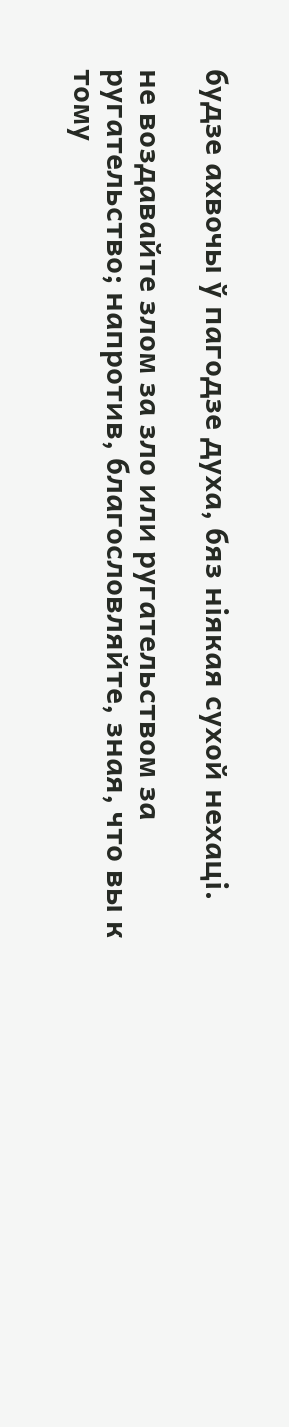будзе ахвочы ў пагодзе духа, бяз ніякая сухой нехаці.

не воздавайте злом за зло или ругательством за ругательство; напротив, благословляйте, зная, что вы к тому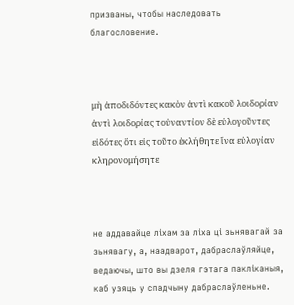призваны, чтобы наследовать благословение.



μὴ ἀποδιδόντες κακὸν ἀντὶ κακοῦ λοιδορίαν ἀντὶ λοιδορίας τοὐναντίον δὲ εὐλογοῦντες εἰδότες ὅτι εἰς τοῦτο ἐκλήθητε ἵνα εὐλογίαν κληρονομήσητε



не аддавайце ліхам за ліха ці зьнявагай за зьнявагу, а, наадварот, дабраслаўляйце, ведаючы, што вы дзеля гэтага пакліканыя, каб узяць у спадчыну дабраслаўленьне.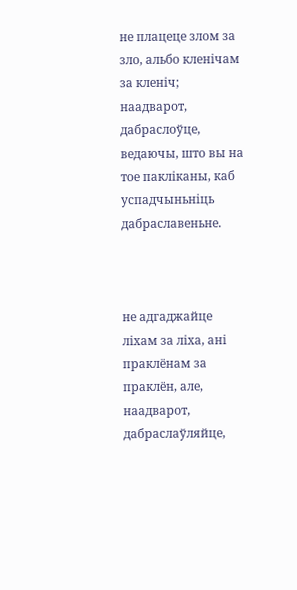не плацеце злом за зло, альбо кленічам за кленіч; наадварот, дабраслоўце, ведаючы, што вы на тое пакліканы, каб успадчыньніць дабраславеньне.



не адгаджайце ліхам за ліха, ані праклёнам за праклён, але, наадварот, дабраслаўляйце,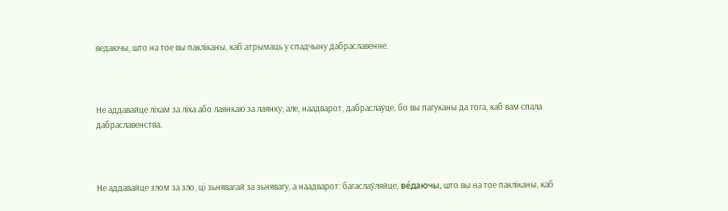ведаючы, што на тое вы пакліканы, каб атрымаць у спадчыну дабраславенне.



Не аддавайце ліхам за ліха або лаянкаю за лаянку; але, наадварот, дабраслаўце, бо вы пагуканы да тога, каб вам спала дабраславенства.



Не аддавайце злом за зло, ці зьнявагай за зьнявагу, а наадварот: багаслаўляйце, ве́даючы, што вы на тое пакліканы, каб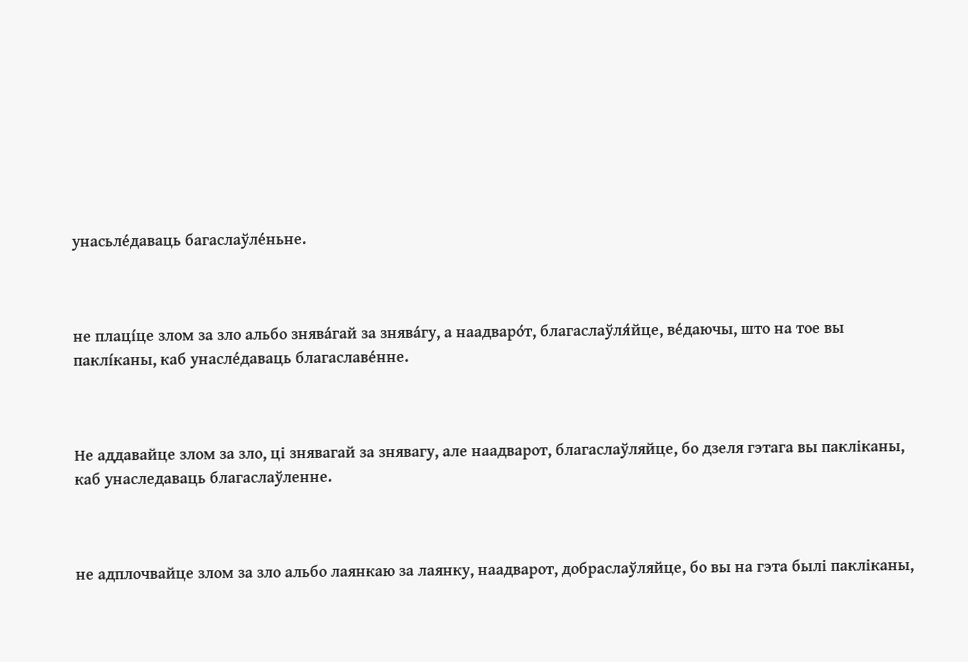унасьле́даваць багаслаўле́ньне.



не плацíце злом за зло альбо знява́гай за знява́гу, а наадваро́т, благаслаўля́йце, ве́даючы, што на тое вы паклíканы, каб унасле́даваць благаславе́нне.



Не аддавайце злом за зло, ці знявагай за знявагу, але наадварот, благаслаўляйце, бо дзеля гэтага вы пакліканы, каб унаследаваць благаслаўленне.



не адплочвайце злом за зло альбо лаянкаю за лаянку, наадварот, добраслаўляйце, бо вы на гэта былі пакліканы,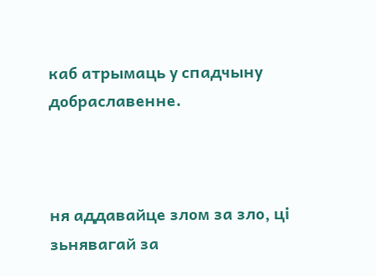каб атрымаць у спадчыну добраславенне.



ня аддавайце злом за зло, ці зьнявагай за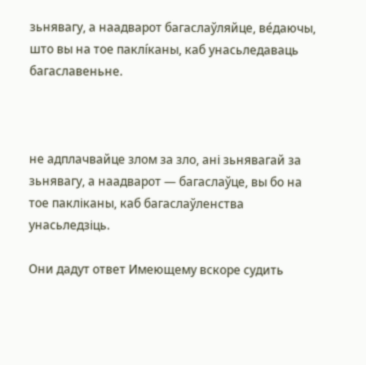зьнявагу, а наадварот багаслаўляйце, ве́даючы, што вы на тое паклíканы, каб унасьледаваць багаславеньне.



не адплачвайце злом за зло, ані зьнявагай за зьнявагу, а наадварот — багаслаўце, вы бо на тое пакліканы, каб багаслаўленства унасьледзіць.

Они дадут ответ Имеющему вскоре судить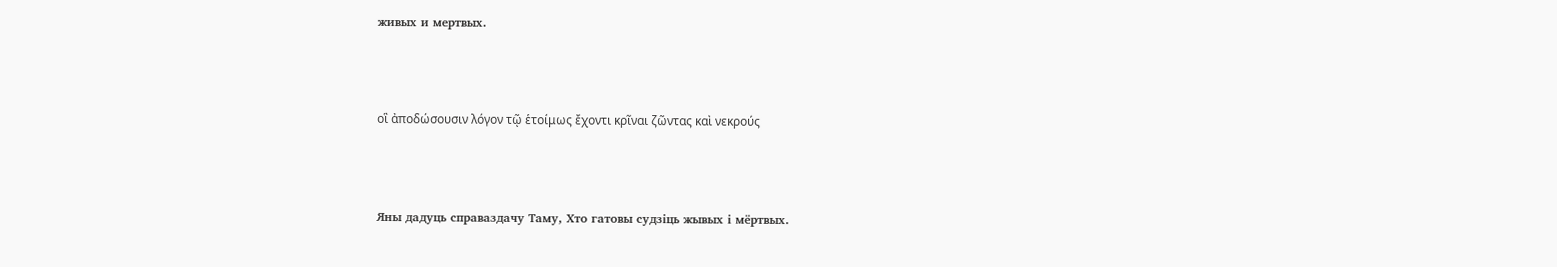живых и мертвых.



οἳ ἀποδώσουσιν λόγον τῷ ἑτοίμως ἔχοντι κρῖναι ζῶντας καὶ νεκρούς



Яны дадуць справаздачу Таму, Хто гатовы судзіць жывых і мёртвых.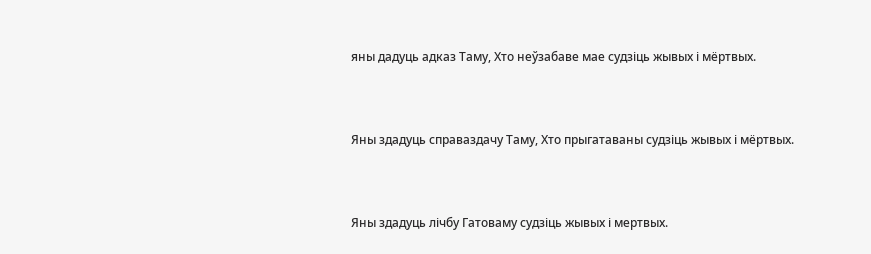яны дадуць адказ Таму, Хто неўзабаве мае судзіць жывых і мёртвых.



Яны здадуць справаздачу Таму, Хто прыгатаваны судзіць жывых і мёртвых.



Яны здадуць лічбу Гатоваму судзіць жывых і мертвых.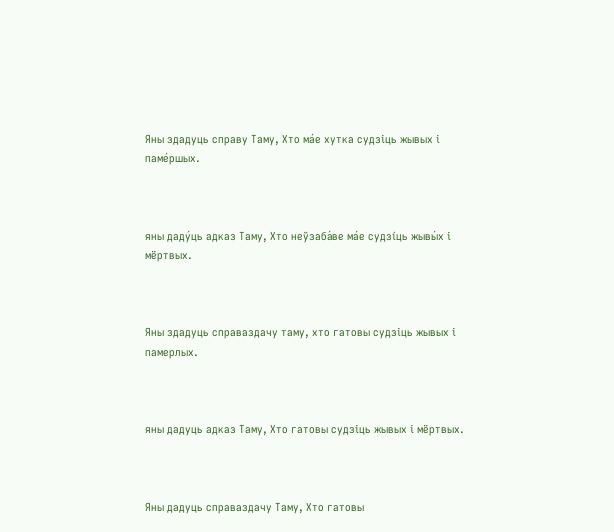Яны здадуць справу Таму, Хто ма́е хутка судзіць жывых і паме́ршых.



яны даду́ць адказ Таму, Хто неўзаба́ве ма́е судзíць жывы́х і мёртвых.



Яны здадуць справаздачу таму, хто гатовы судзіць жывых і памерлых.



яны дадуць адказ Таму, Хто гатовы судзіць жывых і мёртвых.



Яны дадуць справаздачу Таму, Хто гатовы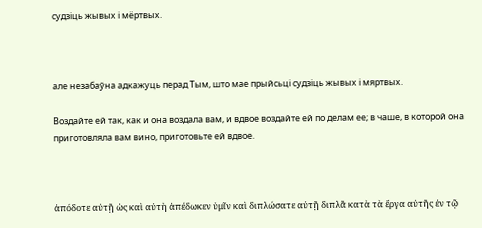судзіць жывых і мёртвых.



але незабаўна адкажуць перад Тым, што мае прыйсьці судзіць жывых і мяртвых.

Воздайте ей так, как и она воздала вам, и вдвое воздайте ей по делам ее; в чаше, в которой она приготовляла вам вино, приготовьте ей вдвое.



ἀπόδοτε αὐτῇ ὡς καὶ αὐτὴ ἀπέδωκεν ὑμῖν καὶ διπλώσατε αὐτῇ διπλᾶ κατὰ τὰ ἔργα αὐτῆς ἐν τῷ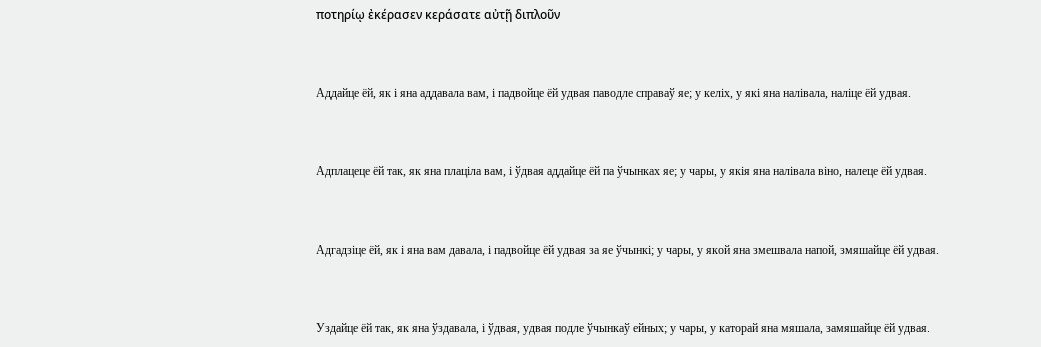ποτηρίῳ ἐκέρασεν κεράσατε αὐτῇ διπλοῦν



Аддайце ёй, як і яна аддавала вам, і падвойце ёй удвая паводле справаў яе; у келіх, у які яна налівала, наліце ёй удвая.



Адплацеце ёй так, як яна плаціла вам, і ўдвая аддайце ёй па ўчынках яе; у чары, у якія яна налівала віно, налеце ёй удвая.



Адгадзіце ёй, як і яна вам давала, і падвойце ёй удвая за яе ўчынкі; у чары, у якой яна змешвала напой, змяшайце ёй удвая.



Уздайце ёй так, як яна ўздавала, і ўдвая, удвая подле ўчынкаў ейных; у чары, у каторай яна мяшала, замяшайце ёй удвая.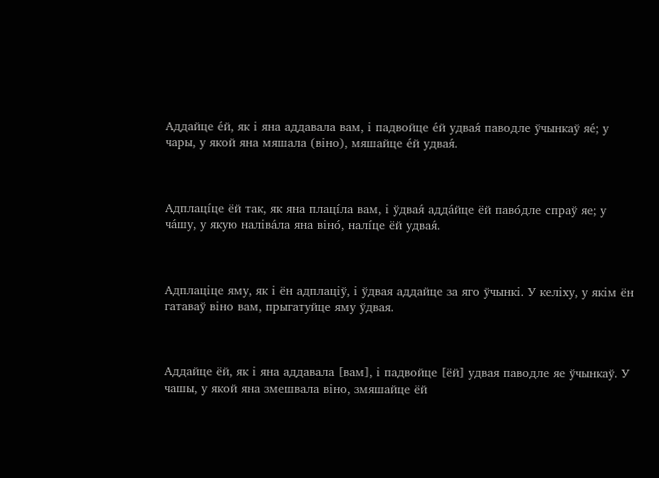Аддайце е́й, як і яна аддавала вам, і падвойце е́й удвая́ паводле ўчынкаў яе́; у чары, у якой яна мяшала (віно), мяшайце е́й удвая́.



Адплацíце ёй так, як яна плацíла вам, і ўдвая́ адда́йце ёй паво́дле спраў яе; у ча́шу, у якую наліва́ла яна віно́, налíце ёй удвая́.



Адплаціце яму, як і ён адплаціў, і ўдвая аддайце за яго ўчынкі. У келіху, у якім ён гатаваў віно вам, прыгатуйце яму ўдвая.



Аддайце ёй, як і яна аддавала [вам], і падвойце [ёй] удвая паводле яе ўчынкаў. У чашы, у якой яна змешвала віно, змяшайце ёй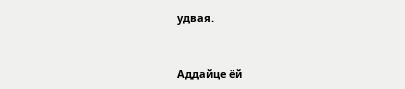удвая.



Аддайце ёй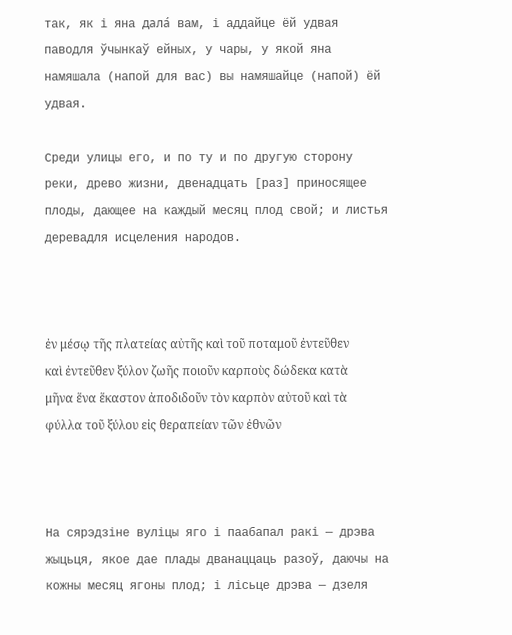так, як і яна дала́ вам, і аддайце ёй удвая паводля ўчынкаў ейных, у чары, у якой яна намяшала (напой для вас) вы намяшайце (напой) ёй удвая.

Среди улицы его, и по ту и по другую сторону реки, древо жизни, двенадцать [раз] приносящее плоды, дающее на каждый месяц плод свой; и листья деревадля исцеления народов.



ἐν μέσῳ τῆς πλατείας αὐτῆς καὶ τοῦ ποταμοῦ ἐντεῦθεν καὶ ἐντεῦθεν ξύλον ζωῆς ποιοῦν καρποὺς δώδεκα κατὰ μῆνα ἕνα ἕκαστον ἀποδιδοῦν τὸν καρπὸν αὐτοῦ καὶ τὰ φύλλα τοῦ ξύλου εἰς θεραπείαν τῶν ἐθνῶν



На сярэдзіне вуліцы яго і паабапал ракі — дрэва жыцьця, якое дае плады дванаццаць разоў, даючы на кожны месяц ягоны плод; і лісьце дрэва — дзеля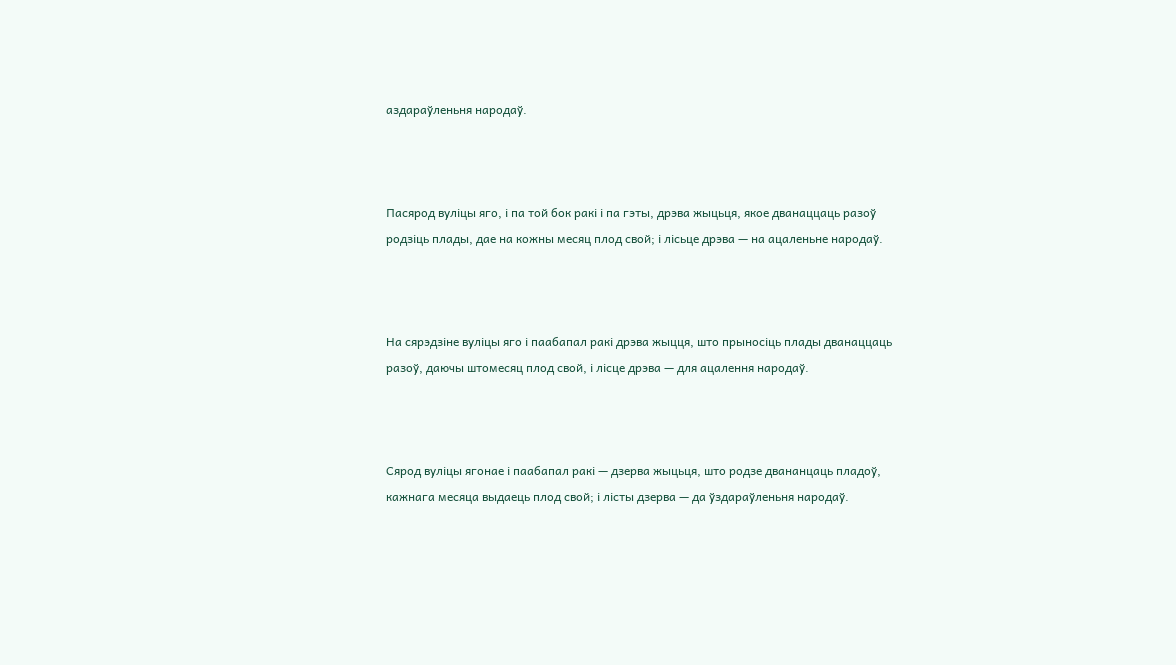аздараўленьня народаў.



Пасярод вуліцы яго, і па той бок ракі і па гэты, дрэва жыцьця, якое дванаццаць разоў родзіць плады, дае на кожны месяц плод свой; і лісьце дрэва — на ацаленьне народаў.



На сярэдзіне вуліцы яго і паабапал ракі дрэва жыцця, што прыносіць плады дванаццаць разоў, даючы штомесяц плод свой, і лісце дрэва — для ацалення народаў.



Сярод вуліцы ягонае і паабапал ракі — дзерва жыцьця, што родзе двананцаць пладоў, кажнага месяца выдаець плод свой; і лісты дзерва — да ўздараўленьня народаў.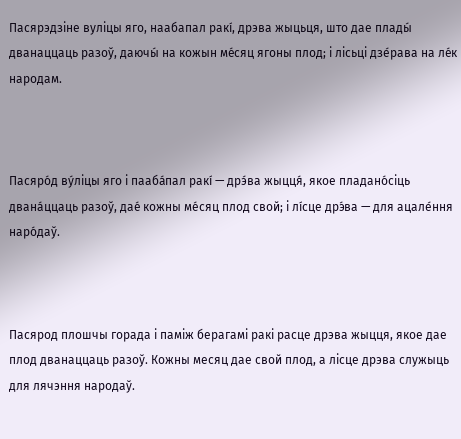Пасярэдзіне вуліцы яго, наабапал ракí, дрэва жыцьця, што дае плады́ дванаццаць разоў, даючы́ на кожын ме́сяц ягоны плод; і лісьці дзе́рава на ле́к народам.



Пасяро́д ву́ліцы яго і пааба́пал ракí — дрэ́ва жыцця́, якое пладано́сіць двана́ццаць разоў, дае́ кожны ме́сяц плод свой; і лíсце дрэ́ва — для ацале́ння наро́даў.



Пасярод плошчы горада і паміж берагамі ракі расце дрэва жыцця, якое дае плод дванаццаць разоў. Кожны месяц дае свой плод, а лісце дрэва служыць для лячэння народаў.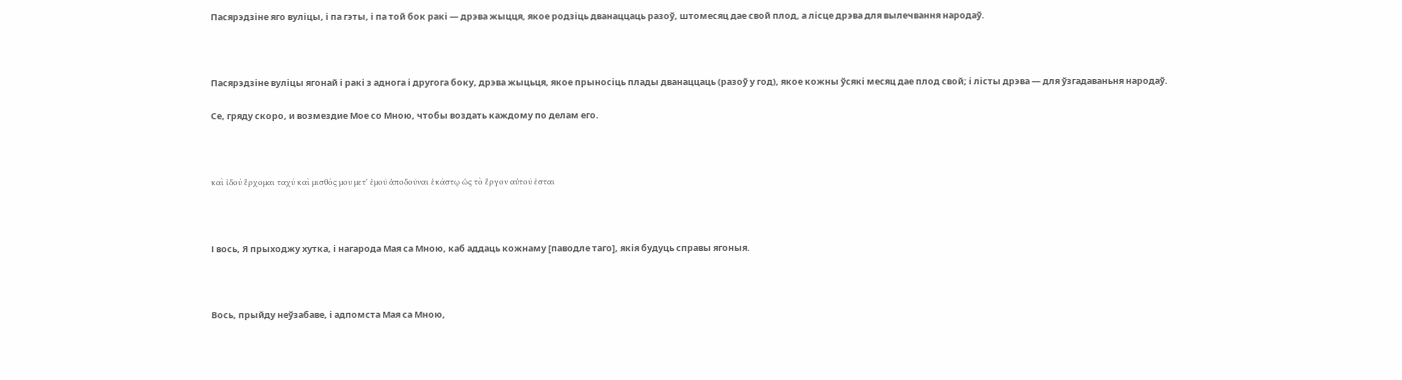Пасярэдзіне яго вуліцы, і па гэты, і па той бок ракі — дрэва жыцця, якое родзіць дванаццаць разоў, штомесяц дае свой плод, а лісце дрэва для вылечвання народаў.



Пасярэдзіне вуліцы ягонай і ракі з аднога і другога боку, дрэва жыцьця, якое прыносіць плады дванаццаць (разоў у год), якое кожны ўсякі месяц дае плод свой; і лісты дрэва — для ўзгадаваньня народаў.

Се, гряду скоро, и возмездие Мое со Мною, чтобы воздать каждому по делам его.



καὶ ἰδού ἔρχομαι ταχύ καὶ μισθός μου μετ' ἐμοῦ ἀποδοῦναι ἑκάστῳ ὡς τὸ ἔργον αὐτοῦ ἐσται



І вось, Я прыходжу хутка, і нагарода Мая са Мною, каб аддаць кожнаму [паводле таго], якія будуць справы ягоныя.



Вось, прыйду неўзабаве, і адпомста Мая са Мною,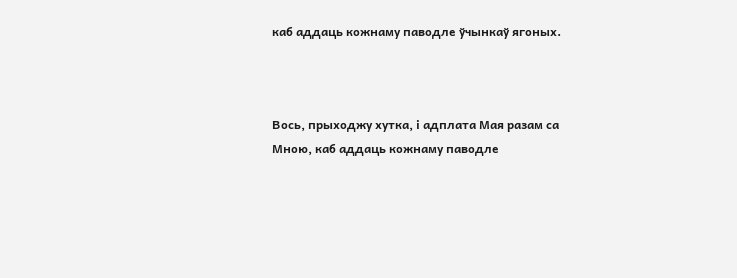каб аддаць кожнаму паводле ўчынкаў ягоных.



Вось, прыходжу хутка, і адплата Мая разам са Мною, каб аддаць кожнаму паводле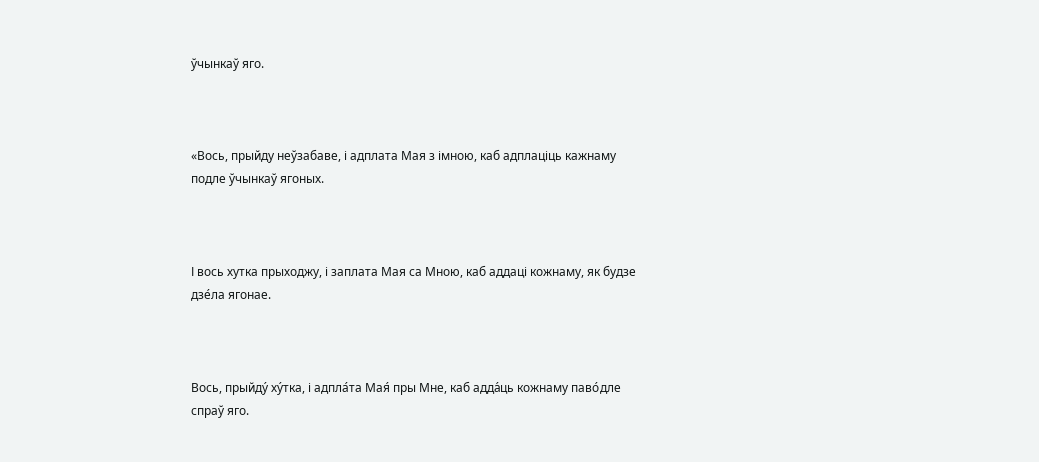ўчынкаў яго.



«Вось, прыйду неўзабаве, і адплата Мая з імною, каб адплаціць кажнаму подле ўчынкаў ягоных.



І вось хутка прыходжу, і заплата Мая са Мною, каб аддаці кожнаму, як будзе дзе́ла ягонае.



Вось, прыйду́ ху́тка, і адпла́та Мая́ пры Мне, каб адда́ць кожнаму паво́дле спраў яго.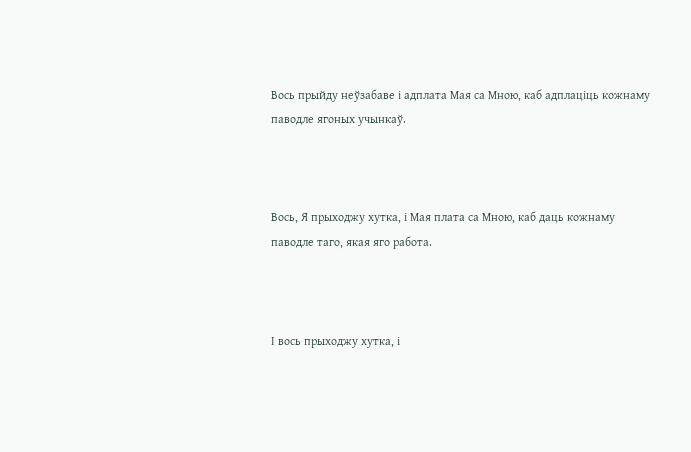Вось прыйду неўзабаве і адплата Мая са Мною, каб адплаціць кожнаму паводле ягоных учынкаў.



Вось, Я прыходжу хутка, і Мая плата са Мною, каб даць кожнаму паводле таго, якая яго работа.



І вось прыходжу хутка, і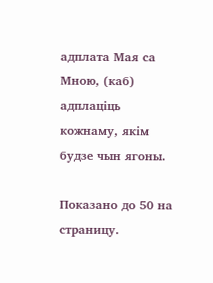адплата Мая са Мною, (каб) адплаціць кожнаму, якім будзе чын ягоны.

Показано до 50 на страницу.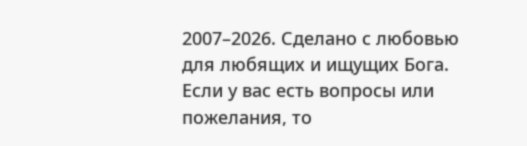2007–2026. Сделано с любовью для любящих и ищущих Бога. Если у вас есть вопросы или пожелания, то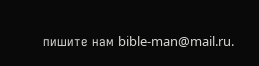пишите нам bible-man@mail.ru.